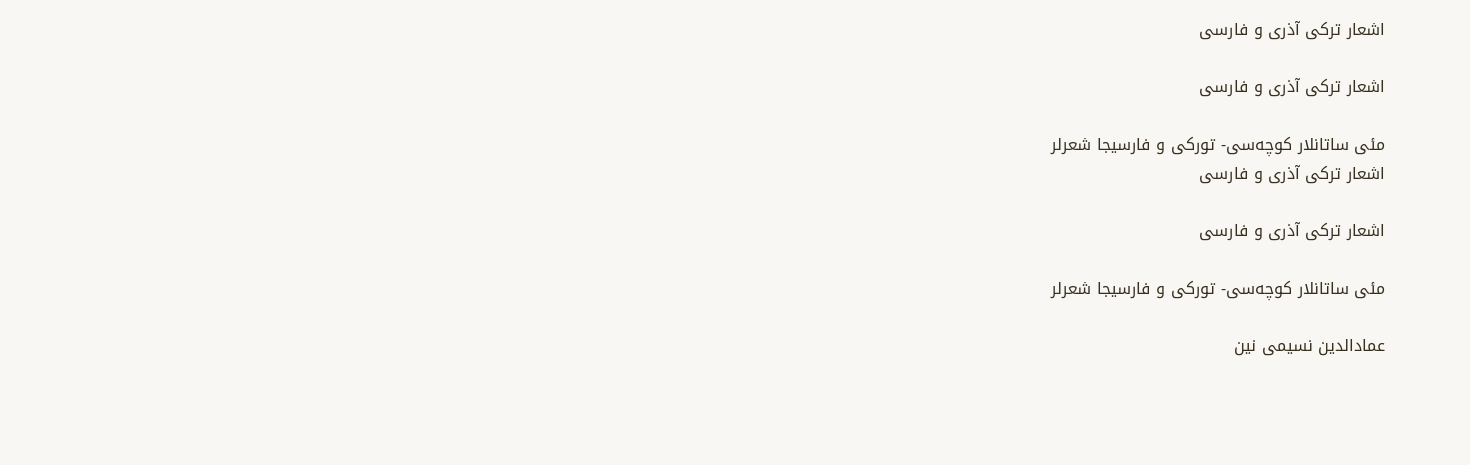اشعار ترکی آذری و فارسی

اشعار ترکی آذری و فارسی

مئی ساتانلار کوچه‌سی- تورکی و فارسیجا شعرلر
اشعار ترکی آذری و فارسی

اشعار ترکی آذری و فارسی

مئی ساتانلار کوچه‌سی- تورکی و فارسیجا شعرلر

عمادالدین نسیمی نین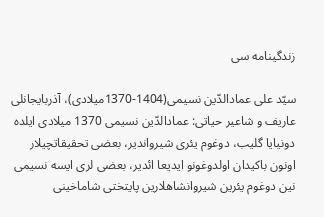زندگینامه سی

سیّد علی عمادالدّین نسیمی(1404-1370میلادی)، آذربایجانلی عاریف و شاعیر حیاتی: عمادالدّین نسیمی 1370 میلادی ایلده دونیایا گلیب، دوغوم یئری شیرواندیر، بعضی تحقیقاتچیلار اونون باکیدان اولدوغونو ایدیعا ائدیر، بعضی لری ایسه نسیمی نین دوغوم یئرین شیروانشاهلارین پایتختی شاماخینی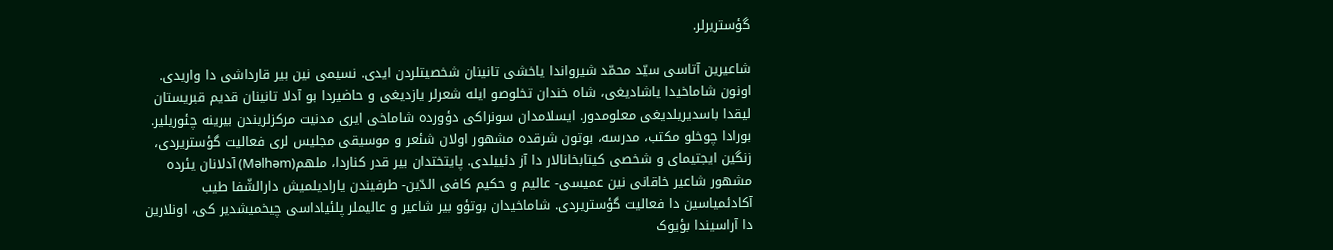گؤستریرلر.

شاعیرین آتاسی سیّد محمّد شیرواندا یاخشی تانینان شخصیتلردن ایدی. نسیمی نین بیر قارداشی دا واریدی. اونون شاماخیدا یاشادیغی، شاه خندان تخلوصو ایله شعرلر یازدیغی و حاضیردا بو آدلا تانینان قدیم قبریستان لیقدا باسدیریلدیغی معلومدور. ایسلامدان سونراکی دؤورده شاماخی ایری مدنیت مرکزلریندن بیرینه چئوریلیر. بورادا چوخلو مکتب، مدرسه، بوتون شرقده مشهور اولان شئعر و موسیقی مجلیس لری فعالیت گؤستریردی، زنگین ایجتیمای و شخصی کیتابخانالار دا آز دئییلدی. پایتختدان بیر قدر کناردا، ملهم(Məlhəm) آدلانان یئرده مشهور شاعیر خاقانی نین عمیسی- عالیم و حکیم کافی الدّین- طرفیندن یارادیلمیش دارالشّفا طیب آکادئمیاسین دا فعالیت گؤستریردی. شاماخیدان بوتؤو بیر شاعیر و عالیملر پلئیاداسی چیخمیشدیر کی، اونلارین دا آراسیندا بؤیوک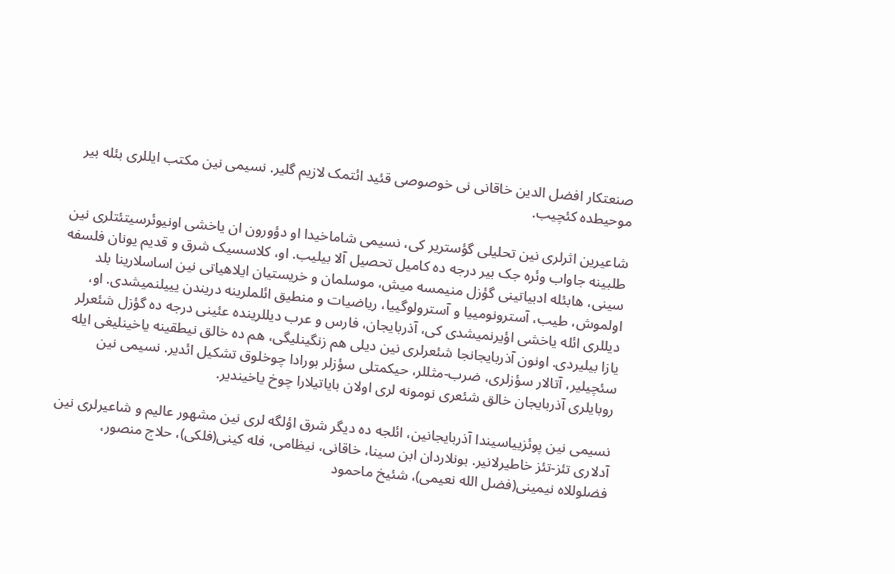صنعتکار افضل الدین خاقانی نی خوصوصی قئید ائتمک لازیم گلیر. نسیمی نین مکتب ایللری بئله بیر موحیطده کئچیب.

شاعیرین اثرلری نین تحلیلی گؤستریر کی، نسیمی شاماخیدا او دؤورون ان یاخشی اونیوئرسیتئتلری نین طلبینه جاواب وئره جک بیر درجه ده کامیل تحصیل آلا بیلیب. او، کلاسسیک شرق و قدیم یونان فلسفه سینی، هابئله ادبیاتینی گؤزل منیمسه میش، موسلمان و خریستیان ایلاهیاتی نین اساسلارینا بلد اولموش، طیب، آسترونومییا و آسترولوگییا، ریاضیات و منطیق ائلملرینه دریندن یییلنمیشدی. او، دیللری ائله یاخشی اؤیرنمیشدی کی، آذربایجان، فارس و عرب دیللرینده عئینی درجه ده گؤزل شئعرلر یازا بیلیردی. اونون آذربایجانجا شئعرلری نین دیلی هم زنگینلیگی، هم ده خالق نیطقینه یاخینلیغی ایله سئچیلیر، آتالار سؤزلری، ضرب-مثللر، حیکمتلی سؤزلر بورادا چوخلوق تشکیل ائدیر. نسیمی نین روبایلری آذربایجان خالق شئعری نومونه لری اولان بایاتیلارا چوخ یاخیندیر.

نسیمی نین پوئزییاسیندا آذربایجانین، ائلجه ده دیگر شرق اؤلگه لری نین مشهور عالیم و شاعیرلری نین آدلاری تئز-تئز خاطیرلانیر. بونلاردان ابن سینا، خاقانی، نیظامی، فله کینی(فلکی)، حلاج منصور، فضلوللاه نیمینی(فضل الله نعیمی)، شئیخ ماحمود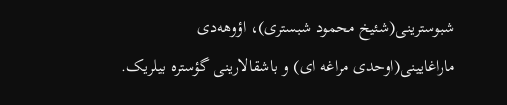شبوسترینی(شئیخ محمود شبستری)، اؤوهه‌دی ماراغایینی(اوحدی مراغه ای) و باشقالارینی گؤستره بیلریک.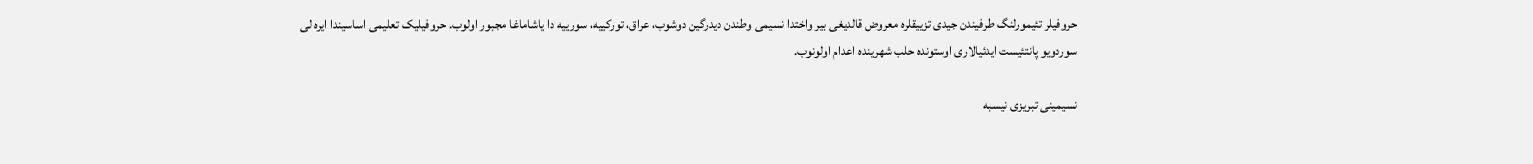حروفیلر تئیمورلنگ طرفیندن جیدی تزییقلره معروض قالدیغی بیر واختدا نسیمی وطندن دیدرگین دوشوب، عراق، تورکییه، سورییه دا یاشاماغا مجبور اولوب. حروفیلیک تعلیمی اساسیندا ایره لی سوردویو پانتئیست ایدئیالاری اوستونده حلب شهرینده اعدام اولونوب.

نسیمینی تبریزی نیسبه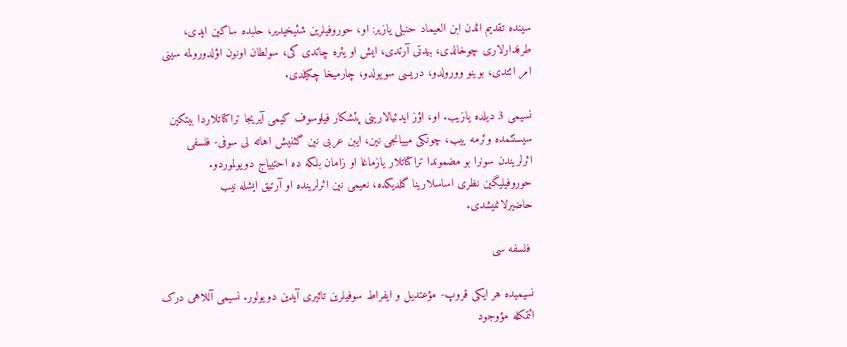سینده تقدیم ائدن ابن العیماد حنبلی یازیر: او، حوروفیلرین شئیخیدیر، حلبده ساکین ایدی، طرفدارلاری چوخالدی، بیدتی آرتدی، ایش او یئره چاتدی کی، سولطان اونون اؤلدورولمه سینی امر ائتدی، بوینو وورولدو، دریسی سویولدو، چارمیخا چکیلدی.

نسیمی 3 دیلده یازیب. او، اؤز ایدئیالارینی پئشکار فیلوسوف کیمی آیریجا تراکتاتلاردا بیتکین سیستئمده وئرمه ییب، چونکی مییانجی نین، ایبن عربی نین گئنیش اهاته لی سوفی- فلسفی اثرلریندن سونرا بو مضموندا تراکتاتلار یازماغا او زامان بلکه ده احتییاج دویولموردو. حوروفیلیگین نظری اساسلارینا گلدیکده، نعیمی نین اثرلرینده او آرتیق ایشله نیب حاضیرلانمیشدی.

 فلسفه سی

نسیمیده هر ایکی قروپ- مؤعتدیل و ایفراط سوفیلرین تاثیری آیدین دویولور. نسیمی آللاهی درک ائتمکله مؤوجود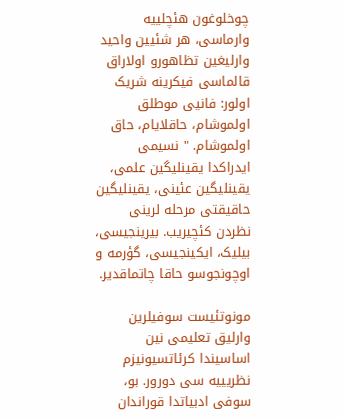چوخلوغون هئچلییه وارماسی، هر شئیین واحید وارلیغین تظاهورو اولاراق قالماسی فیکرینه شریک اولور: فانیی موطلق اولموشام، حاقلایام، حاق اولموشام. " نسیمی ایدراکدا یقینلیگین علمی، یقینلیگین عئینی، یقینلیگین حاقیقتی مرحله لرینی نظردن کئچیریب. بیرینجیسی، بیلیک، ایکینجیسی، گؤرمه و اوچونجوسو حاقا چاتماقدیر.

مونوتئیست سوفیلرین وارلیق تعلیمی نین اساسیندا کرئاتسیونیزم نظریییه سی دورور. بو، سوفی ادبیاتدا قوراندان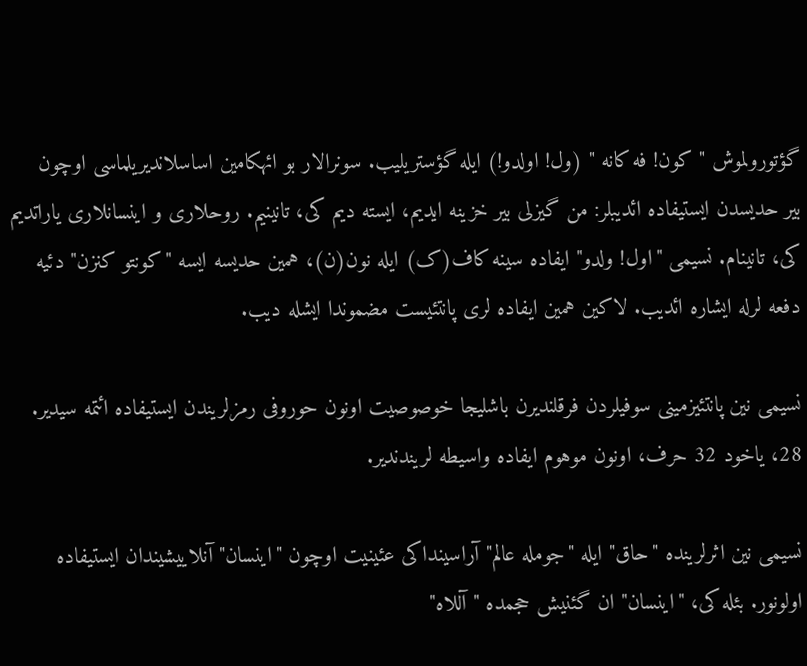گؤتورولموش " کون! فه کانه " (ول! اولدو!) ایله گؤستریلیب. سونرالار بو ائهکامین اساسلاندیریلماسی اوچون بیر حدیسدن ایستیفاده ائدیبلر: من گیزلی بیر خزینه ایدیم، ایسته دیم کی، تانینیم. روحلاری و اینسانلاری یاراتدیم کی، تانینام. نسیمی "اول! ولدو" ایفاده سینه کاف(ک) ایله نون(ن)، همین حدیسه ایسه "کونتو کنزن" دئیه دفعه لرله ایشاره ائدیب. لاکین همین ایفاده لری پانتئیست مضموندا ایشله دیب.

نسیمی نین پانتئیزمینی سوفیلردن فرقلندیرن باشلیجا خوصوصیت اونون حوروفی رمزلریندن ایستیفاده ائتمه سیدیر. 28، یاخود 32 حرف، اونون موهوم ایفاده واسیطه لریندندیر.

نسیمی نین اثرلرینده "حاق" ایله "جومله عالم" آراسینداکی عئینیت اوچون "اینسان" آنلاییشیندان ایستیفاده اولونور. بئله کی، "اینسان" ان گئنیش حجمده "آللاه"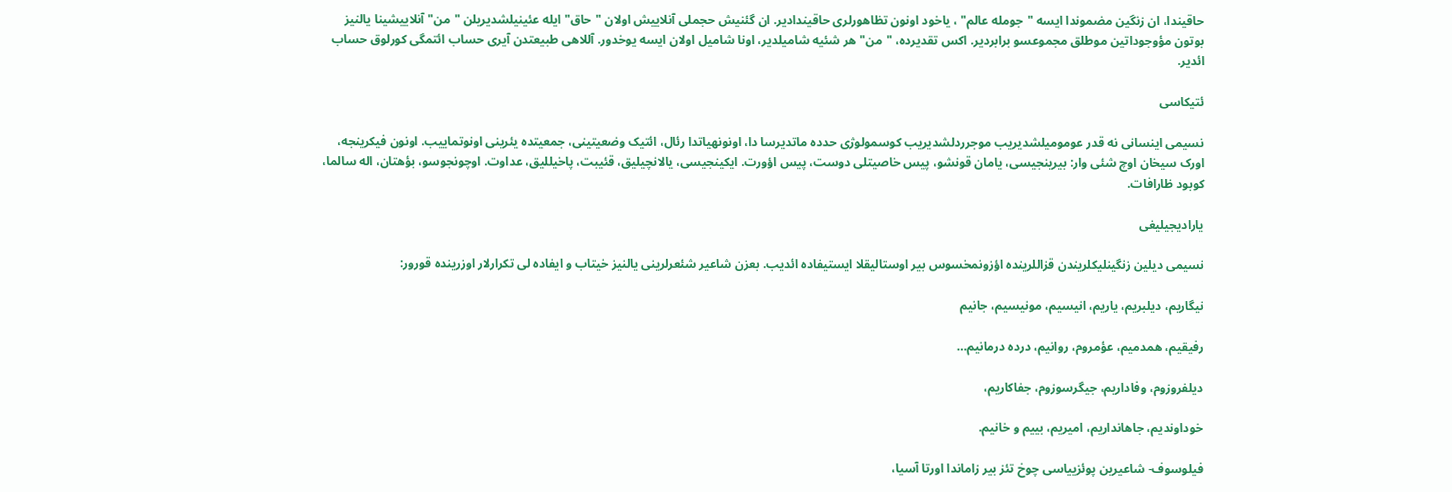حاقیندا، ان زنگین مضموندا ایسه "جومله عالم" ، یاخود اونون تظاهورلری حاقیندادیر. ان گئنیش حجملی آنلاییش اولان "حاق" ایله عئینیلشدیریلن "من" آنلاییشینا یالنیز بوتون مؤوجوداتین موطلق مجموعسو برابردیر. اکس تقدیرده، "من" هر شئیه شامیلدیر، اونا شامیل اولان ایسه یوخدور. آللاهی طبیعتدن آیری حساب ائتمگی کورلوق حساب ائدیر.

ئتیکاسی

نسیمی اینسانی نه قدر عومومیلشدیریب موجرردلشدیریب کوسمولوژی حدده ماتدیرسا دا، اونونهیاتدا رئال، ائتیک وضعیتینی، جمعیتده یئرینی اونوتماییب. اونون فیکرینجه، اورک سیخان اوچ شئی وار: بیرینجیسی، یامان قونشو، پیس خاصیتلی دوست، پیس اؤورت. ایکینجیسی، یالانچیلیق، قئیبت، پاخیللیق، عداوت. اوچونجوسو، بؤهتان، اله سالما، کوبود ظارافات.

یارادیجیلیغی

نسیمی دیلین زنگینلیکلریندن قزاللرینده اؤزونمخسوس بیر اوستالیقلا ایستیفاده ائدیب. بعزن شاعیر شئعرلرینی یالنیز خیتاب و ایفاده لی تکرارلار اوزرینده قورور:

نیگاریم، دیلبریم، یاریم، انیسیم، مونیسیم، جانیم

رفیقیم، همدمیم، عؤمروم، روانیم، درده درمانیم…

دیلفروزوم، وفاداریم، جیگرسوزوم، جفاکاریم،

خوداوندیم، جاهانداریم، امیریم، بییم و خانیم.

فیلوسوف- شاعیرین پوئزییاسی چوخ تئز بیر زاماندا اورتا آسیا،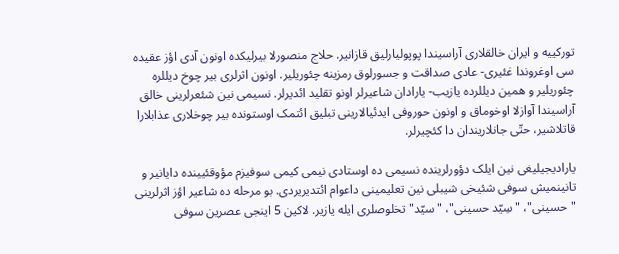تورکییه و ایران خالقلاری آراسیندا پوپولیارلیق قازانیر. حلاج منصورلا بیرلیکده اونون آدی اؤز عقیده سی اوغروندا غئیری- عادی صداقت و جسورلوق رمزینه چئوریلیر. اونون اثرلری بیر چوخ دیللره چئوریلیر و همین دیللرده یازیب- یارادان شاعیرلر اونو تقلید ائدیرلر. نسیمی نین شئعرلرینی خالق آراسیندا آوازلا اوخوماق و اونون حوروفی ایدئیالارینی تبلیق ائتمک اوستونده بیر چوخلاری عذابلارا قاتلاشیر، حتّی جانلاریندان دا کئچیرلر.

یارادیجیلیغی نین ایلک دؤورلرینده نسیمی ده اوستادی نیمی کیمی سوفیزم مؤوقئیینده دایانیر و تانینمیش سوفی شئیخی شیبلی نین تعلیمینی داعوام ائتدیریردی. بو مرحله ده شاعیر اؤز اثرلرینی "حسینی"، "سِیّد حسینی"، "سیّد" تخلوصلری ایله یازیر. لاکین 5 اینجی عصرین سوفی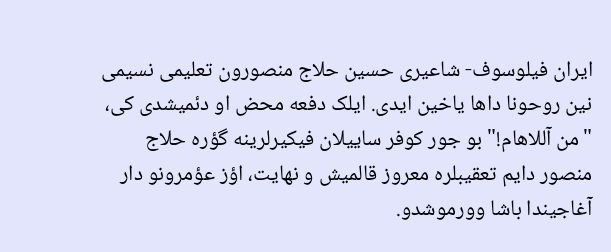ایران فیلوسوف- شاعیری حسین حلاج منصورون تعلیمی نسیمی نین روحونا داها یاخین ایدی. ایلک دفعه محض او دئمیشدی کی، "من آللاهام!" بو جور کوفر ساییلان فیکیرلرینه گؤره حلاج منصور دایم تعقیبلره معروز قالمیش و نهایت، اؤز عؤمرونو دار آغاجیندا باشا وورموشدو.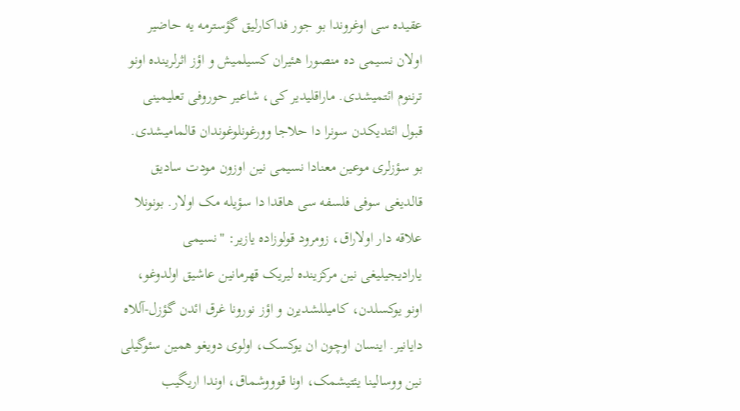عقیده سی اوغروندا بو جور فداکارلیق گؤسترمه یه حاضیر اولان نسیمی ده منصورا هئیران کسیلمیش و اؤز اثرلرینده اونو ترننوم ائتمیشدی. ماراقلیدیر کی، شاعیر حوروفی تعلیمینی قبول ائتدیکدن سونرا دا حلاجا وورغونلوغوندان قالمامیشدی. بو سؤزلری موعین معنادا نسیمی نین اوزون مودت سادیق قالدیغی سوفی فلسفه سی هاقدا دا سؤیله مک اولار. بونونلا علاقه دار اولاراق، زومرود قولوزاده یازیر: "نسیمی یارادیجیلیغی نین مرکزینده لیریک قهرمانین عاشیق اولدوغو، اونو یوکسلدن، کامیللشدیرن و اؤز نورونا غرق ائدن گؤزل-آللاه دایانیر. اینسان اوچون ان یوکسک، اولوی دویغو همین سئوگیلی نین ووسالینا یئتیشمک، اونا قوووشماق، اوندا اریگیب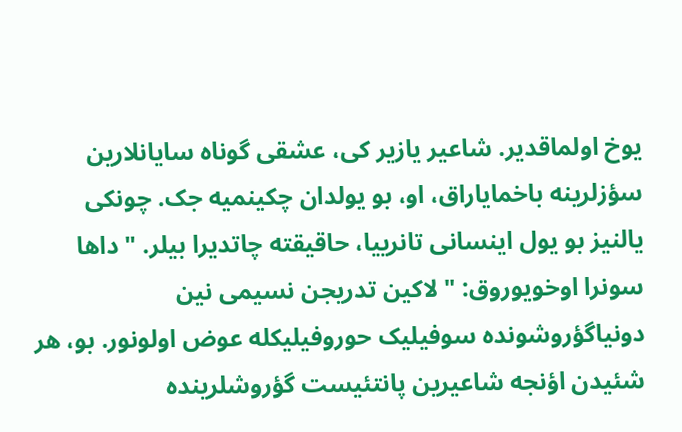یوخ اولماقدیر. شاعیر یازیر کی، عشقی گوناه سایانلارین سؤزلرینه باخمایاراق، او، بو یولدان چکینمیه جک. چونکی یالنیز بو یول اینسانی تانرییا، حاقیقته چاتدیرا بیلر. " داها سونرا اوخویوروق: " لاکین تدریجن نسیمی نین دونیاگؤروشونده سوفیلیک حوروفیلیکله عوض اولونور. بو، هر شئیدن اؤنجه شاعیرین پانتئیست گؤروشلرینده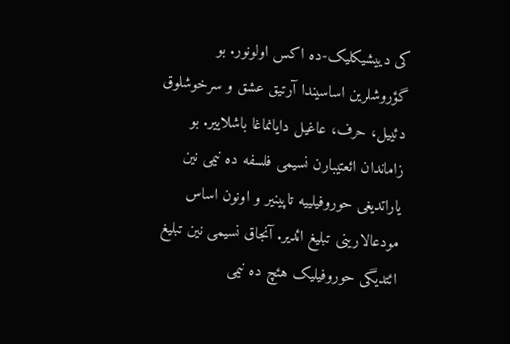کی دییشیکلیک-ده اکس اولونور. بو گؤروشلرین اساسیندا آرتیق عشق و سرخوشلوق دئییل، حرف، عاغیل دایانماغا باشلاییر. بو زاماندان ائعتیبارن نسیمی فلسفه ده نیمی نین یاراتدیغی حوروفیلییه تاپینیر و اونون اساس مودعالارینی تبلیغ ائدیر. آنجاق نسیمی نین تبلیغ ائتدیگی حوروفیلیک هئچ ده نیمی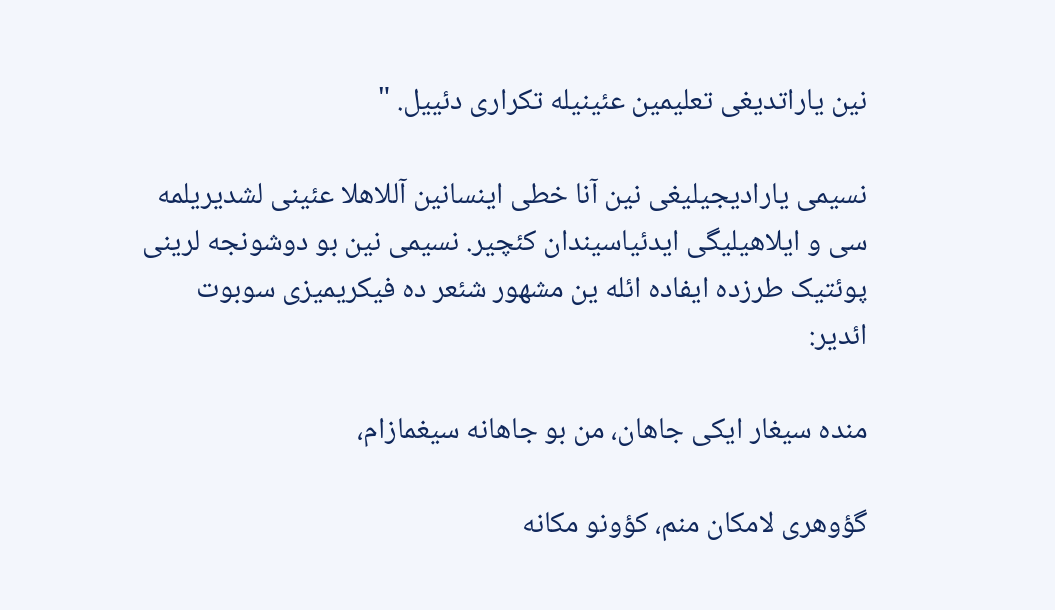نین یاراتدیغی تعلیمین عئینیله تکراری دئییل. "

نسیمی یارادیجیلیغی نین آنا خطی اینسانین آللاهلا عئینی لشدیریلمه سی و ایلاهیلیگی ایدئیاسیندان کئچیر. نسیمی نین بو دوشونجه لرینی پوئتیک طرزده ایفاده ائله ین مشهور شئعر ده فیکریمیزی سوبوت ائدیر:

منده سیغار ایکی جاهان، من بو جاهانه سیغمازام،

گؤوهری لامکان منم، کؤونو مکانه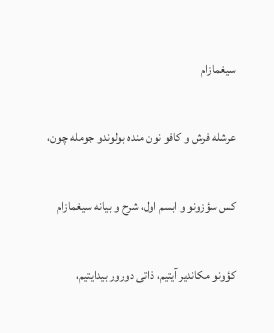سیغمازام

عرشله فرش و کافو نون منده بولوندو جومله چون،

کس سؤزونو و ابسم اول، شرح و بیانه سیغمازام

کؤونو مکاندیر آیتیم، ذاتی دورور بیدایتیم،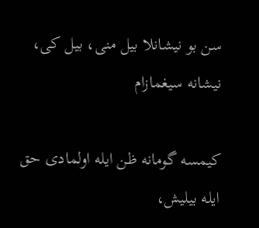سن بو نیشانلا بیل منی، بیل کی، نیشانه سیغمازام

کیمسه گومانه ظن ایله اولمادی حق ایله بیلیش،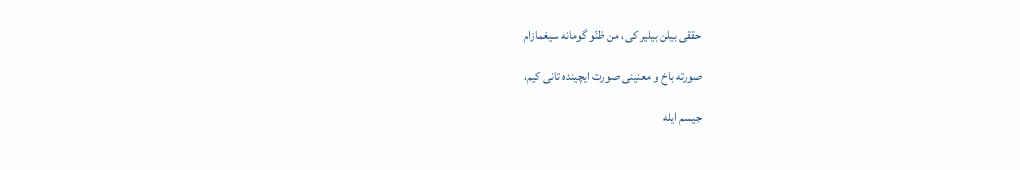حققی بیلن بیلیر کی، من ظنّو گومانه سیغمازام

صورته باخ و معنینی صورت ایچینده تانی کیم،

جیسم ایله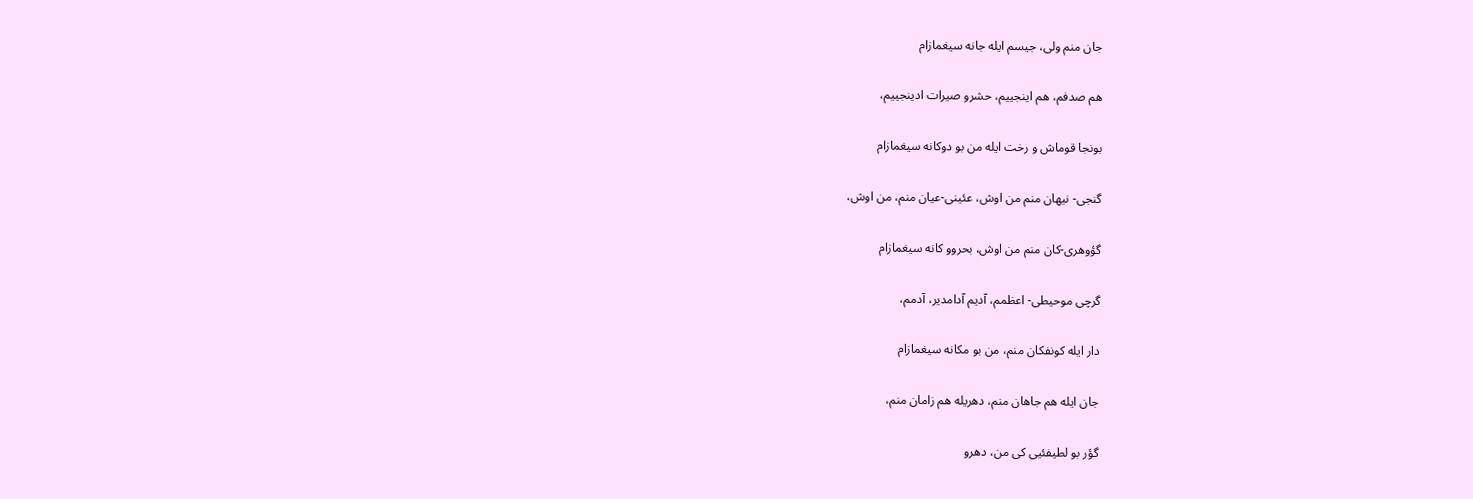جان منم ولی، جیسم ایله جانه سیغمازام

هم صدفم، هم اینجییم، حشرو صیرات ادینجییم،

بونجا قوماش و رخت ایله من بو دوکانه سیغمازام

گنجی- نیهان منم من اوش، عئینی-عیان منم، من اوش،

گؤوهری-کان منم من اوش، بحروو کانه سیغمازام

گرچی موحیطی- اعظمم، آدیم آدامدیر، آدمم،

دار ایله کونفکان منم، من بو مکانه سیغمازام

جان ایله هم جاهان منم، دهریله هم زامان منم،

گؤر بو لطیفئیی کی من، دهرو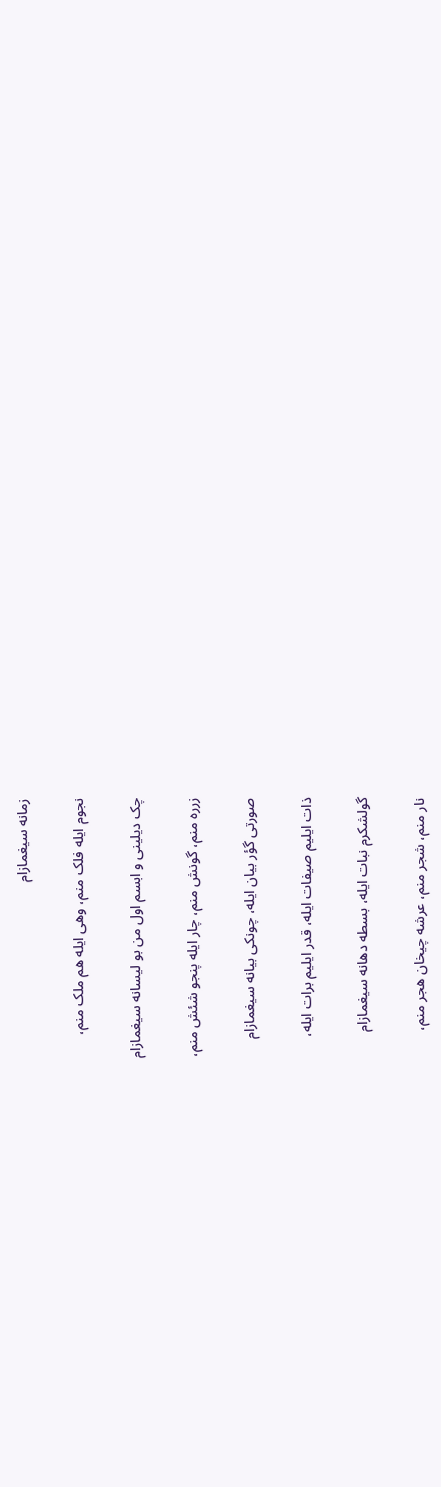زمانه سیغمازام

نجوم ایله فلک منم، وهی ایله هم ملک منم،

چک دیلینی و ابسم اول من بو لیسانه سیغمازام

زرره منم، گونش منم، چار ایله پنجو شئش منم،

صورتی گؤر بیان ایله، چونکی بیانه سیغمازام

ذات ایلیم صیفات ایله، قدر ایلیم برات ایله،

گولشکرم نبات ایله، بسطه دهانه سیغمازام

نار منم، شجر منم، عرشه چیخان هجر منم،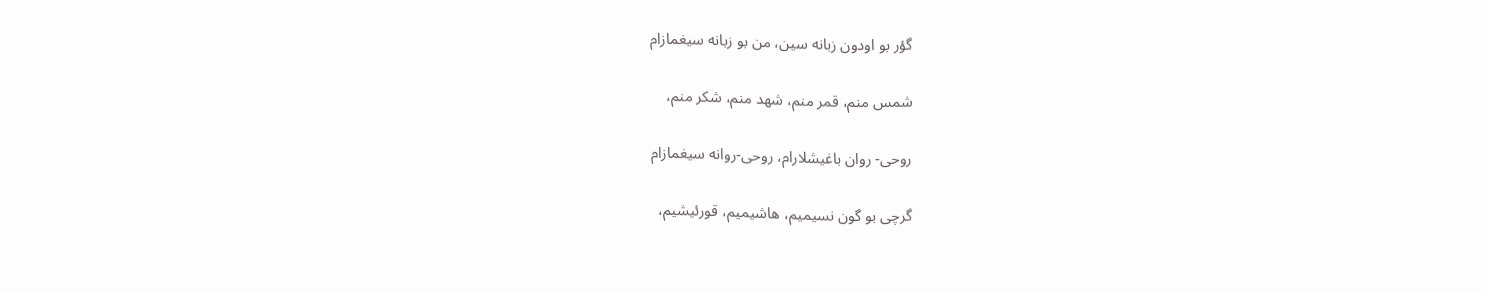گؤر بو اودون زبانه سین، من بو زبانه سیغمازام

شمس منم، قمر منم، شهد منم، شکر منم،

روحی- روان باغیشلارام، روحی-روانه سیغمازام

گرچی بو گون نسیمیم، هاشیمیم، قورئیشیم،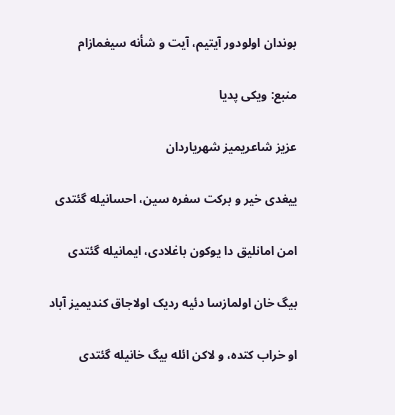بوندان اولودور آیتیم، آیت و شأنه سیغمازام

منبع: ویکی پدیا

عزیز شاعریمیز شهریاردان

ییغدی خیر و برکت سفره سین، احسانیله گئتدی

امن امانلیق دا یوکون باغلادی، ایمانیله گئتدی

بیگ خان اولمازسا دئیه ردیک اولاجاق کندیمیز آباد

او خراب کتده، و لاکن ائله بیگ خانیله گئتدی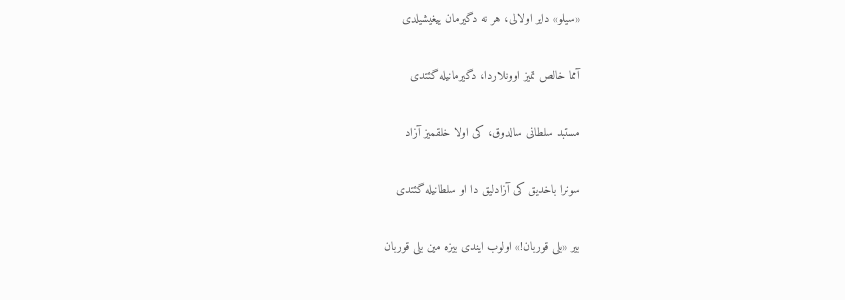«سیلو» دایر اولالی، هر نه دگیرمان ییغیشیلدی

آمما خالص تمیز اوونلاردا، دگیرمانیله گئتدی

مستبد سلطانی سالدوق، کی اولا خلقمیز آزاد

سونرا باخدیق کی آزادلیق دا او سلطانیله گئتدی

بیر «بلی قوربان!» اولوب ایندی بیزه مین بلی قوربان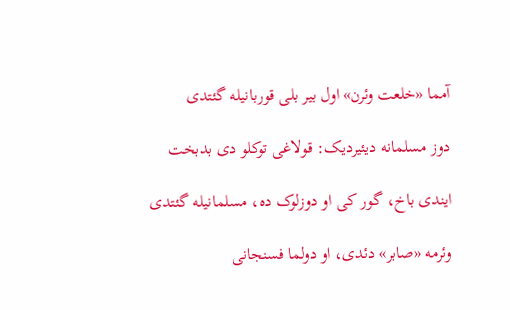آمما «خلعت وئرن» اول بیر بلی قوربانیله گئتدی

دوز مسلمانه دیئیردیک: قولاغی توکلو دی بدبخت

ایندی باخ، گور کی او دوزلوک ده، مسلمانیله گئتدی

وئرمه «صابر» دئدی، او دولما فسنجانی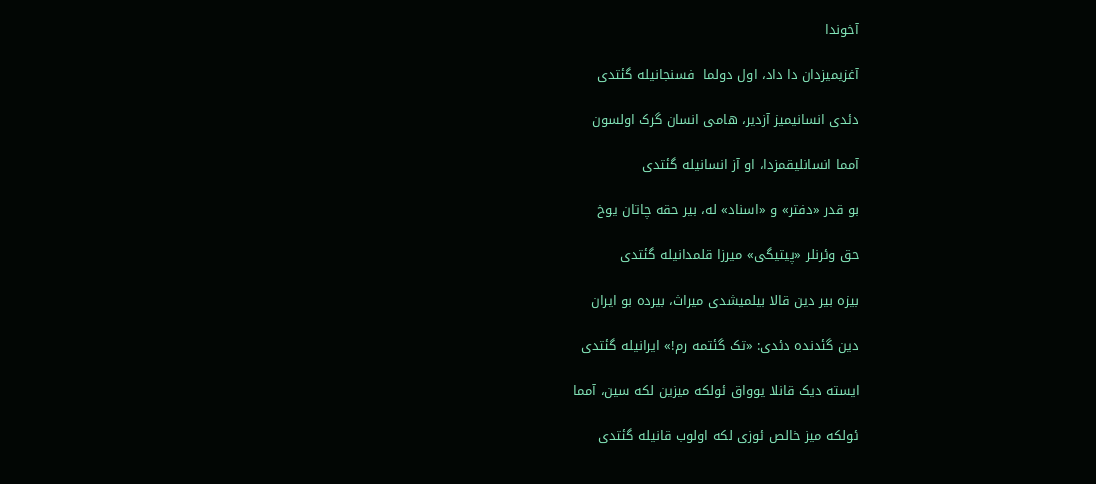آخوندا

آغزیمیزدان دا داد، اول دولما  فسنجانیله گئتدی

دئدی انسانیمیز آزدیر، هامی انسان گرک اولسون

آمما انسانلیقمزدا، او آز انسانیله گئتدی

بو قدر «دفتر» و «اسناد» له، بیر حقه چاتان یوخ

حق وئرنلر «پیتیگی» میرزا قلمدانیله گئتدی

بیزه بیر دین قالا بیلمیشدی میراث، بیرده بو ایران

دین گئدنده دئدی: «تک گئتمه رم!» ایرانیله گئتدی

ایسته دیک قانلا یوواق ئولکه میزین لکه سین، آمما

ئولکه میز خالص ئوزی لکه اولوب قانیله گئتدی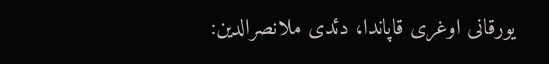یورقانی اوغری قاپاندا، دئدی ملانصرالدین: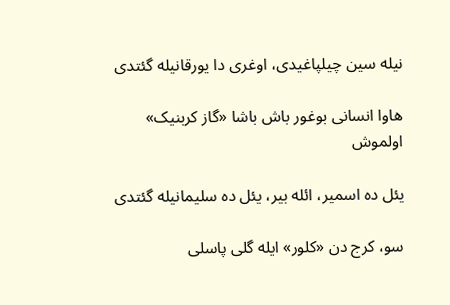نیله سین چیلپاغیدی، اوغری دا یورقانیله گئتدی

هاوا انسانی بوغور باش باشا «گاز کربنیک» اولموش

یئل ده اسمیر، ائله بیر، یئل ده سلیمانیله گئتدی

سو، کرج دن «کلور» ایله گلی پاسلی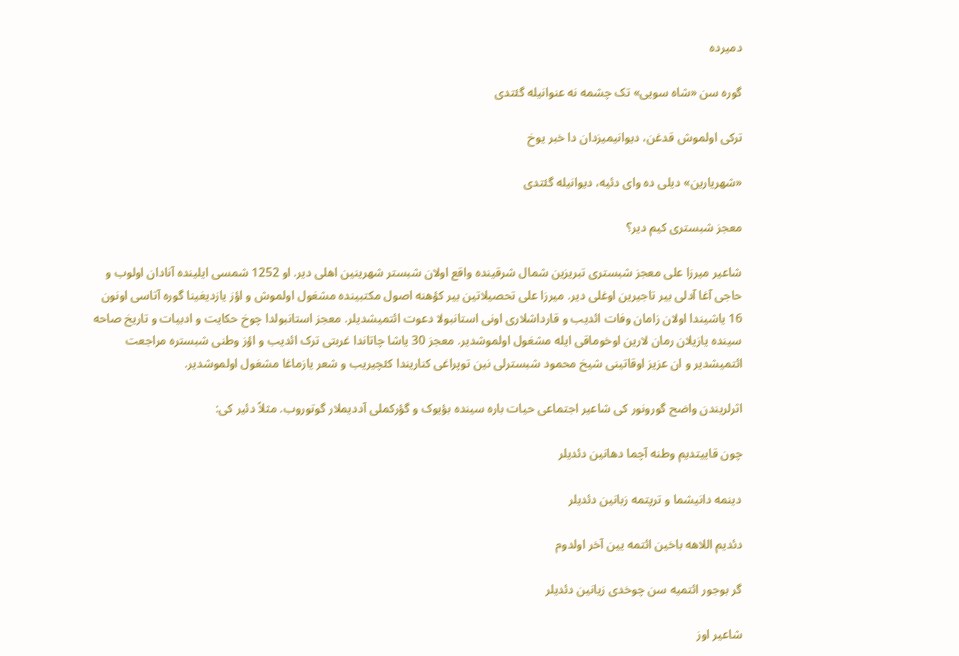دمیرده

گوره سن «شاه سویی» تک چشمه نه عنوانیله گئتدی

ترکی اولموش قدغن، دیوانیمیزدان دا خبر یوخ

«شهریارین» دیلی ده وای دئیه، دیوانیله گئتدی

معجز شبستری کیم دیر؟

شاعیر میرزا علی معجز شبستری تبریزین شمال شرقینده واقع اولان شبستر شهرینین اهلی دیر. او 1252 شمسی ایلینده آنادان اولوب و حاجی آغا آدلی بیر تاجیرین اوغلی دیر. میرزا علی تحصیلاتین بیر کؤهنه اصول مکتبینده مشغول اولموش و اؤز یازدیغینا گوره آتاسی اونون 16 یاشیندا اولان زامان وفات ائدیب و قارداشلاری اونی استانبولا دعوت ائتمیشدیلر. معجز استانبولدا چوخ حکایت و ادبیات و تاریخ صاحه سینده یازیلان رمان لارین اوخوماقی ایله مشغول اولموشدیر. معجز 30 یاشا چاتاندا غربتی ترک ائدیب و اؤز وطنی شبستره مراجعت ائتمیشدیر و ان عزیز اوقاتینی شیخ محمود شبسترلی نین توپراغی کناریندا کئچیریب و شعر یازماغا مشغول اولموشدیر.

اثرلریندن واضح گورونور کی شاعیر اجتماعی حیات باره سینده بؤیوک و گؤرکملی آددیملار گوتوروب. مثلاً دئیر کی:

چون قاییتدیم وطنه آچما دهانین دئدیلر

دینمه دانیشما و ترپتمه زبانین دئدیلر

دئدیم اللاهه باخین ائتمه یین آخر اولدوم

گر بوجور ائتمیه سن چوخدی زیانین دئدیلر

شاعیر اوز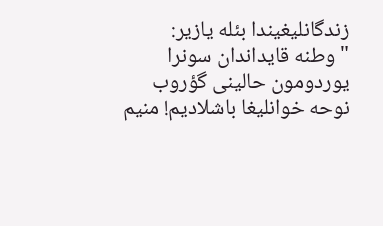زندگانلیغیندا بئله یازیر: "وطنه قایداندان سونرا یوردومون حالینی گؤروب نوحه خوانلیغا باشلادیم! منیم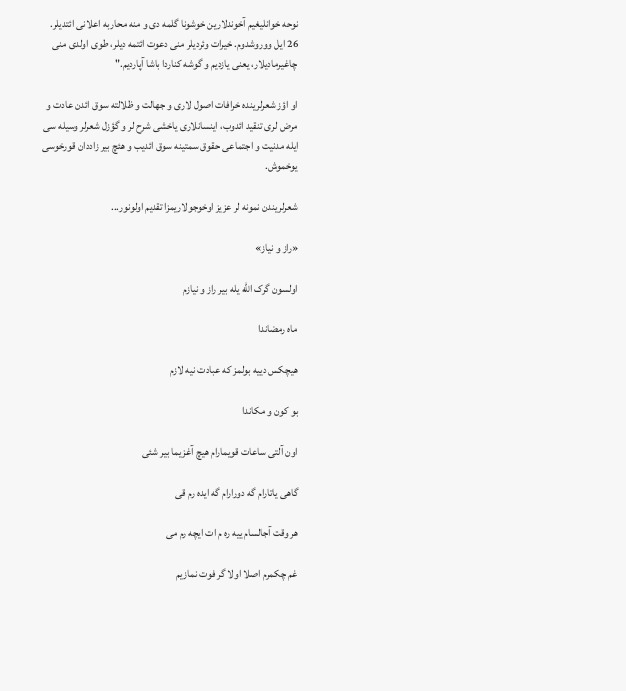نوحه خوانلیغیم آخوندلارین خوشونا گلمه دی و منه محاربه اعلانی ائتدیلر. 26 ایل ووروشدوم. خیرات وئردیلر منی دعوت ائتمه دیلر، طوی اولدی منی چاغیرمادیلار، یعنی یازدیم و گوشه کناردا باشا آپاردیم."

او اؤز شعرلرینده خرافات اصول لاری و جهالت و ظلالته سوق ائدن عادت و مرض لری تنقید ائدوب، اینسانلاری یاخشی شرح لر و گؤزل شعرلر وسیله سی ایله مدنیت و اجتماعی حقوق سمتینه سوق ائدیب و هئچ بیر زاددان قورخوسی یوخموش.

شعرلریندن نمونه لر عزیز اوخوجولاریمزا تقدیم اولونور...

«راز و نیاز»

اولسون گرک الله یله بیر راز و نیازم

ماه رمضاندا

هیچکس دییه بولمز که عبادت نیه لازم

بو کون و مکاندا

اون آلتی ساعات قویمارام هیچ آغزیما بیر شئی

گاهی یاتارام گه دورارام گه ایده رم قی

هر وقت آجالسام ییه ره م ات ایچه رم می

غم چکمرم اصلا اولا گر فوت نمازیم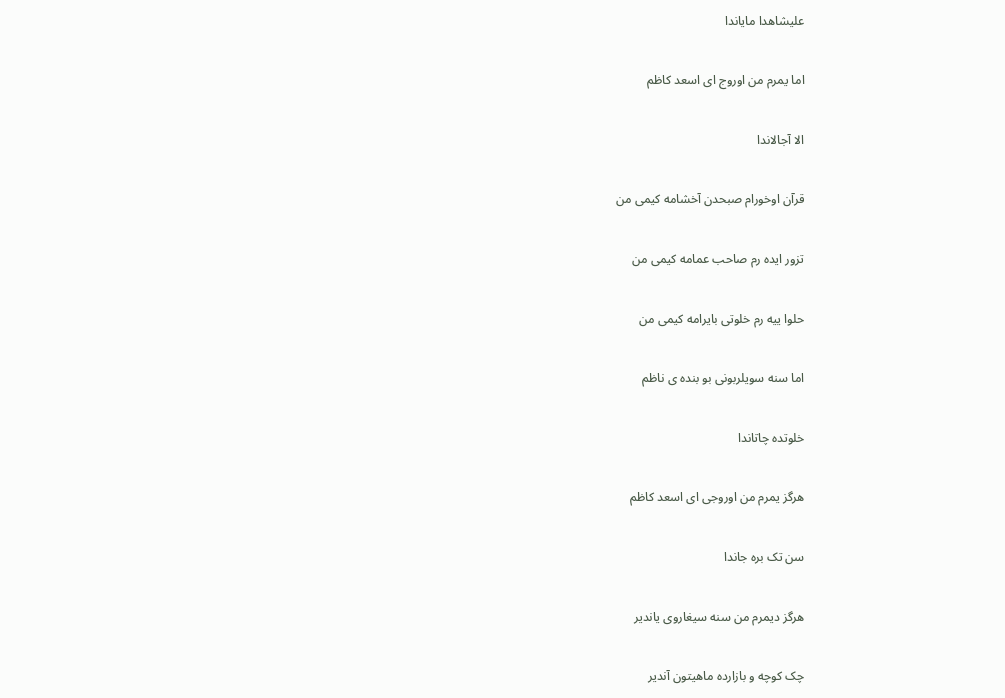علیشاهدا مایاندا

اما یمرم من اوروج ای اسعد کاظم

الا آجالاندا

قرآن اوخورام صبحدن آخشامه کیمی من

تزور ایده رم صاحب عمامه کیمی من

حلوا ییه رم خلوتی بایرامه کیمی من

اما سنه سویلربونی بو بنده ی ناظم

خلوتده چاتاندا

هرگز یمرم من اوروجی ای اسعد کاظم

سن تک بره جاندا

هرگز دیمرم من سنه سیغاروی یاندیر

چک کوچه و بازارده ماهیتون آندیر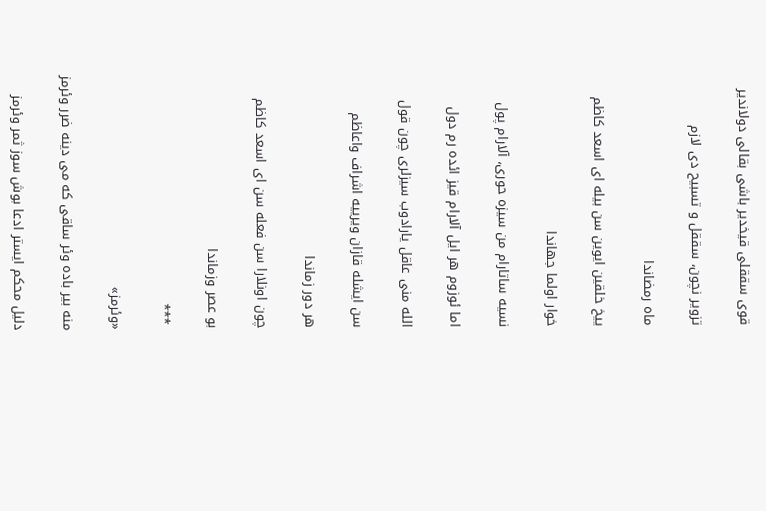قوی سققلی قیخدیر باشی بقالی دولاندیر

تزویر نچون، سققل و تسبیح دی لازم

ماه رمضاندا

ییخ خلقین ایوین سن بیله ای اسعد کاظم

خوار اولما جهاندا

نسیه ساتارام من سیزه حوری، آلارام پول

اما ئوزوم هر ایل آلارام قیز ائده رم دول

الله منی عاقل یارادوب سیزلری چون قول

سن ایشله قازان ویرییه اشراف واعاظم

هر دور زماندا

چون اونلارا سن فعله سن ای اسعد کاظم

بو عصر وزماندا

 ***

«وئرمز»

منه بیر باده وئر ساقی که می دینه ضرر وئرمز

دلیل محکم ایستر ادعا بوش سوز ثمر وئرمز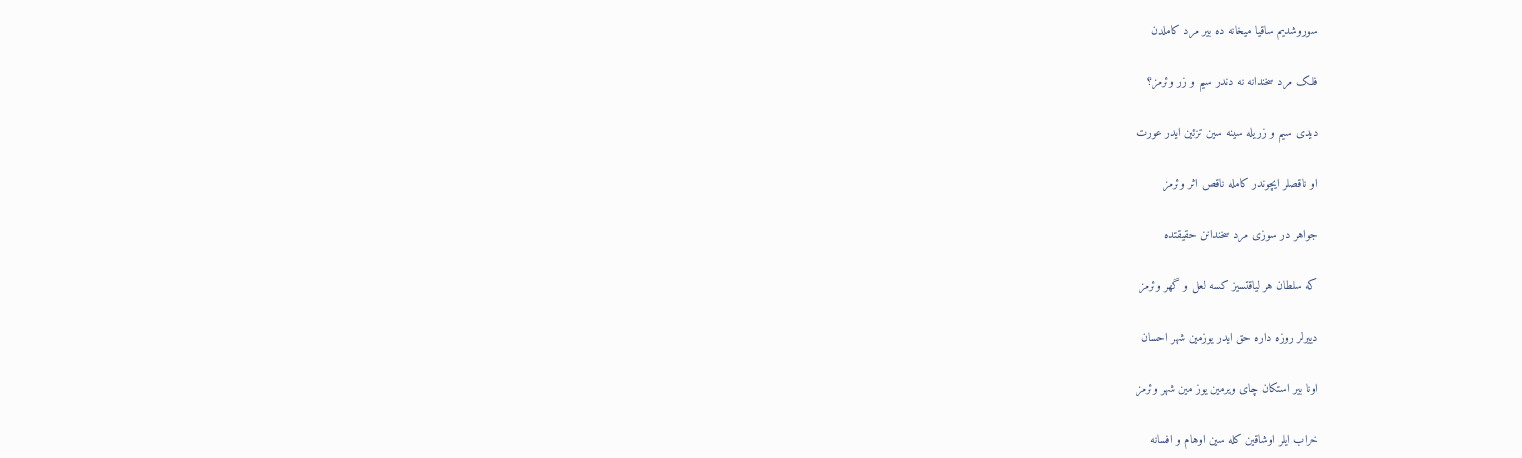سوروشدیم ساقیا میخانه ده بیر مرد کاملدن

فلک مرد سخندانه نه دندر سیم و زر وئرمز؟

دیدی سیم و زریله سینه سین تزئین ایدر عورت

او ناقصلر ایچوندر کامله ناقص اثر وئرمز

جواهر در سوزی مرد سخندانن حقیقتده

که سلطان هر لیاقتسیز کسه لعل و گهر وئرمز

دییرلر روزه داره حق ایدر یوزمین شهر احسان

اونا بیر استکان چای ویرمین یوز مین شهر وئرمز

خراب ایلر اوشاقین کله سین اوهام و افسانه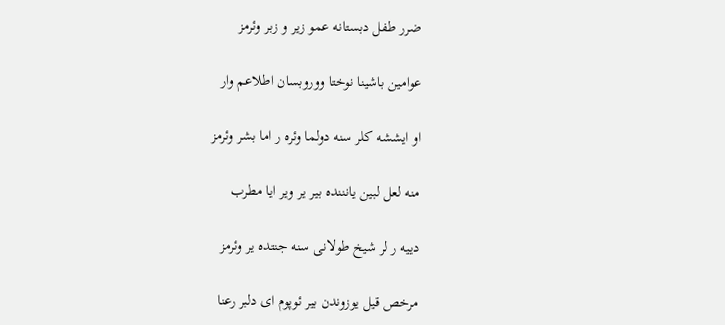ضرر طفل دبستانه عمو زیر و زبر وئرمز

عوامین باشینا نوختا ووروبسان اطلاعم وار

او ایششه کلر سنه دولما وئره ر اما بشر وئرمز

منه لعل لبین یانننده بیر یر ویر ایا مطرب

دییه ر لر شیخ طولانی سنه جنتده یر وئرمز

مرخص قیل یوزوندن بیر ئوپوم ای دلبر رعنا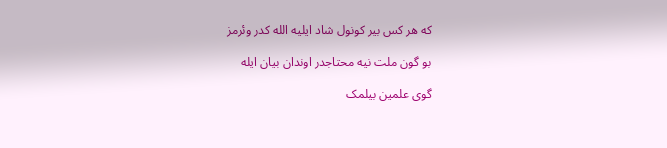که هر کس بیر کونول شاد ایلیه الله کدر وئرمز

بو گون ملت نیه محتاجدر اوندان بیان ایله

گوی علمین بیلمک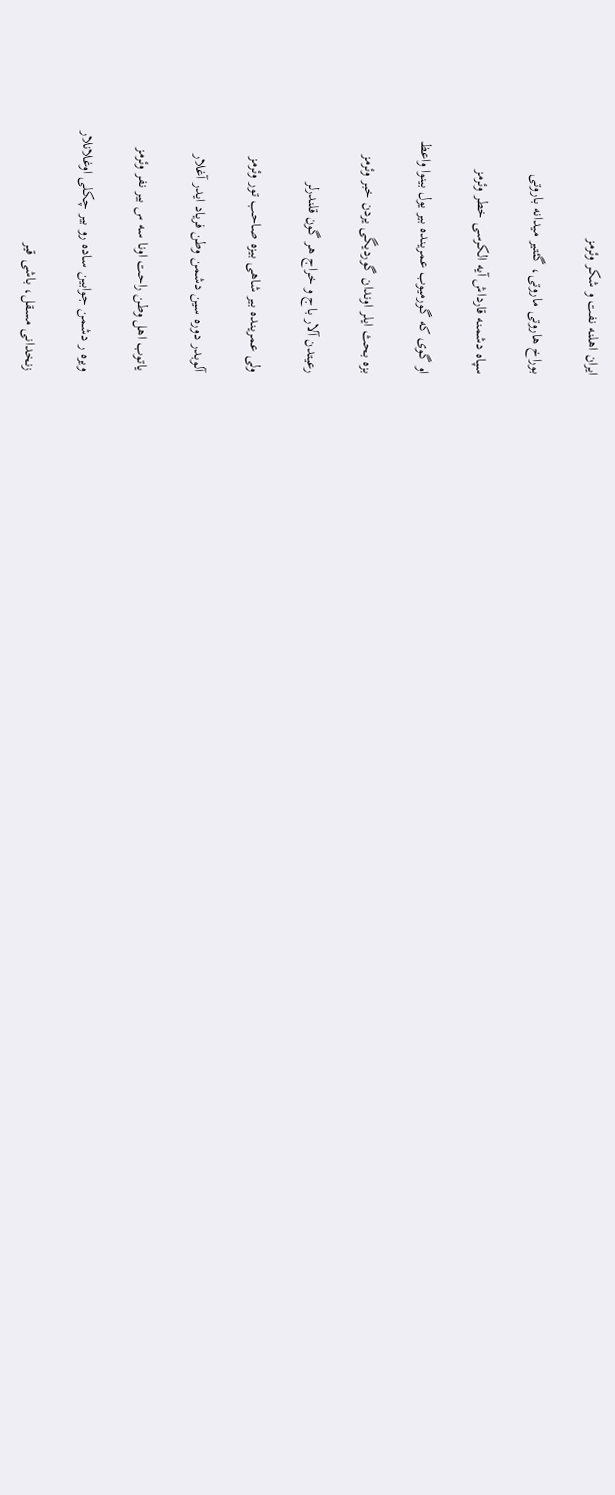ایران اهلنه نفت و شکر وئرمز

بوراخ هاروتی ماروتی، گئتیر میدانه باروتی

سپاه دشمنه قارداش آیه الکرسی خطر وئرمز

او گوی که گورمیوب عمرینده بیر یول بینوا واعظ

بزه بحث ایلر اوندان گوردیگی یردن خبر وئرمز

رعیتدن آلار باج و خراج هر گون قلندرلر

ولی عمرینده بیر شاهی بیزه صاحب تور وئرمز

آلوبدر دوره سین دشمن وطن فریاد ایدر آغلار

یاتوب اهل وطن راحت اونا سه س بیر نفر وئرمز

ویره ر دشمن جوابین ساده رو بیر چکلی اوغلانلار

زنخدانی مسقل، باشی قیر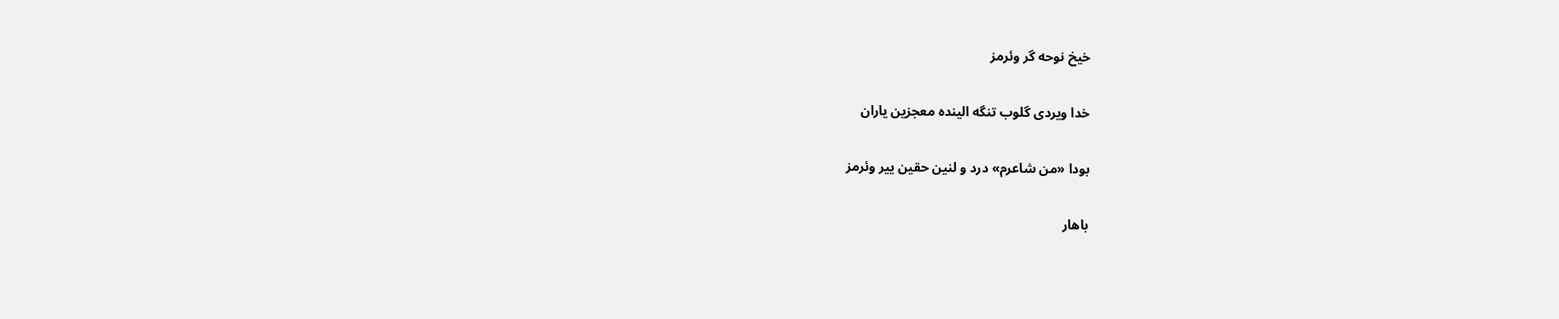خیخ نوحه گر وئرمز

خدا ویردی گلوب تنگه الینده معجزین یاران

بودا «من شاعرم» درد و لنین حقین ییر وئرمز

باهار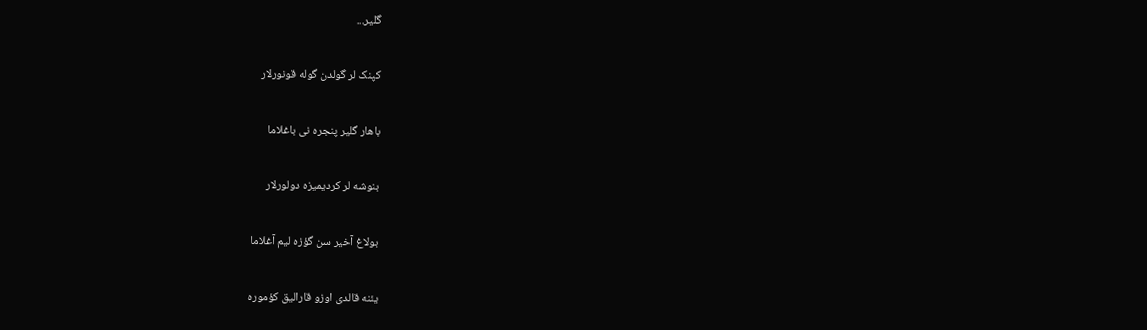گلیر...

کپنک لر گولدن گوله قونورلار

باهار گلیر پنجره نی باغلاما

بنوشه لر کردیمیزه دولورلار

بولاغ آخیر سن گؤزه لیم آغلاما

یئنه قالدی اوزو قارالیق کؤموره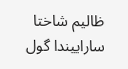ظالیم شاختا ساراییندا گول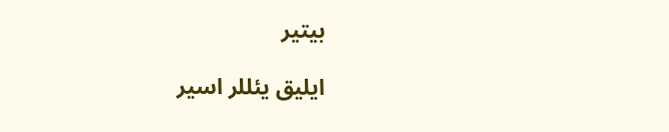بیتیر

ایلیق یئللر اسیر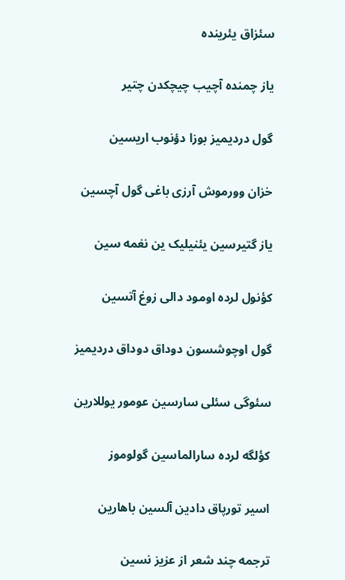سئزاق یئرینده

یاز چمنده آچیب چیچکدن چتیر

گول دردیمیز بوزا دؤنوب اریسین

خزان وورموش آرزی باغی گول آچسین

یاز گتیرسین یئنیلیک ین نغمه سین

کؤنول لرده اومود دالی زوغ آتسین

گول اوچوشسون دوداق دوداق دردیمیز

سئوگی سئلی سارسین عومور یوللارین

کؤلگه لرده سارالماسین گولوموز

اسیر تورپاق دادین آلسین باهارین

ترجمه چند شعر از عزیز نسین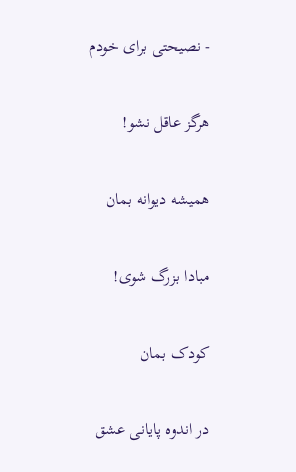- نصیحتی برای خودم

هرگز عاقل نشو!

همیشه دیوانه بمان

مبادا بزرگ شوی!

کودک بمان

در اندوه پایانی عشق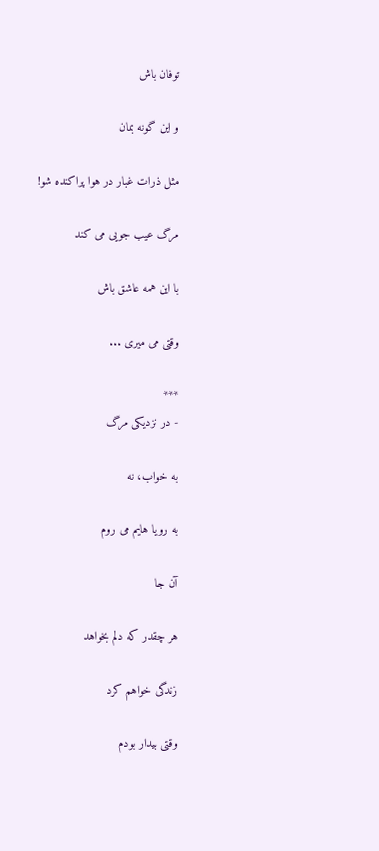توفان باش

و این گونه بمان

مثل ذرات غبار در هوا پراکنده شو!

مرگ عیب جویی می کند

با این همه عاشق باش

وقتی می میری ...

***
- در نزدیکی مرگ

به خواب، نه

به رویا هایم می روم

آن جا

هر چقدر که دلم بخواهد

زندگی خواهم کرد

وقتی بیدار بودم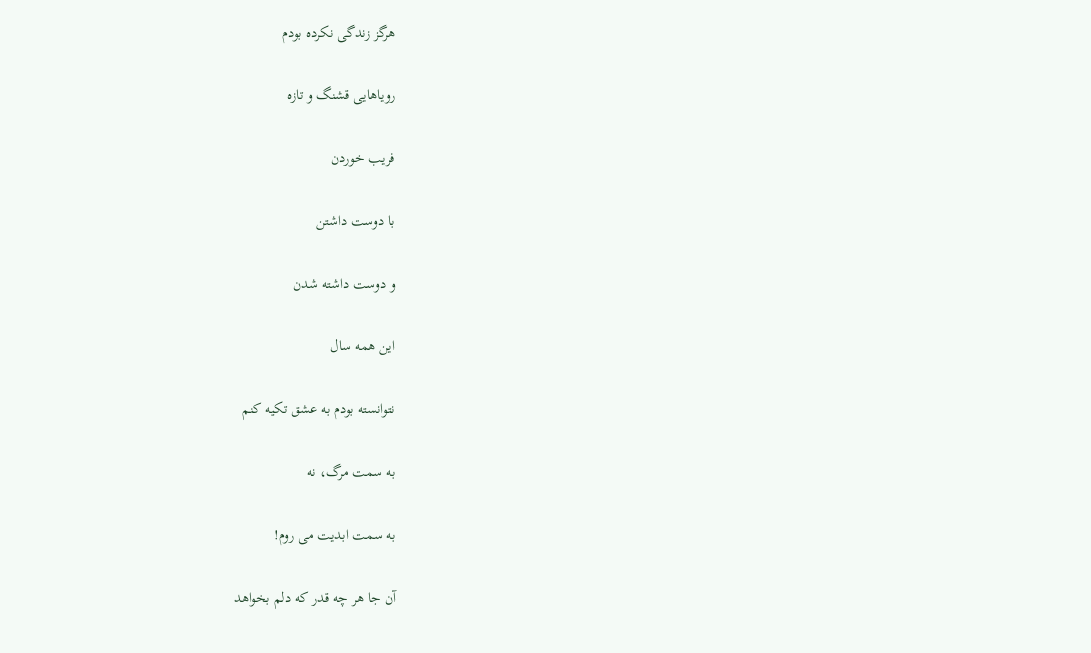هرگز زندگی نکرده بودم

رویاهایی قشنگ و تازه

فریب خوردن

با دوست داشتن

و دوست داشته شدن

این همه سال

نتوانسته بودم به عشق تکیه کنم

به سمت مرگ، نه

به سمت ابدیت می روم!

آن جا هر چه قدر که دلم بخواهد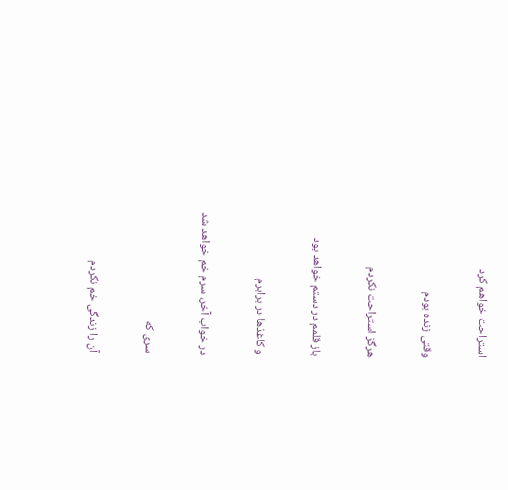استراحت خواهم کرد

وقتی زنده بودم

هرگز استراحت نکردم

باز قلمم در دستم خواهد بود

و کاغذها در برابرم

در خواب آخر، سرم خم خواهد شد

سری که

آن را زندگی خم نکردم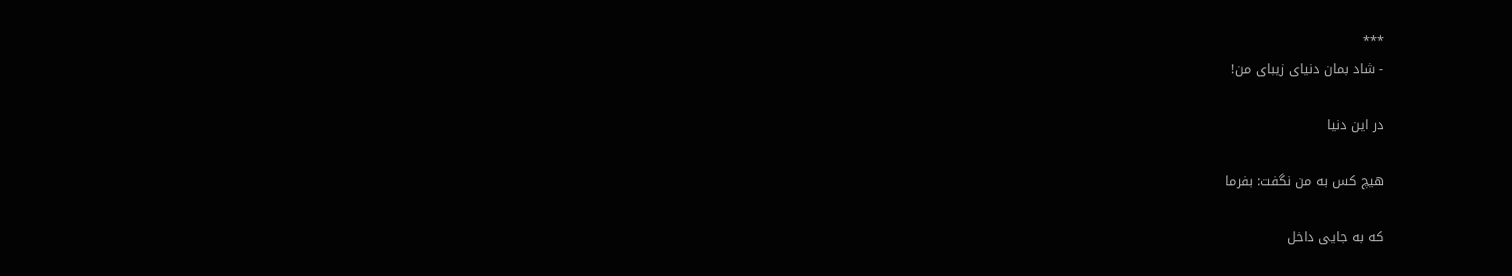***
- شاد بمان دنیای زیبای من!

در این دنیا

هیچ کس به من نگفت: بفرما

که به جایی داخل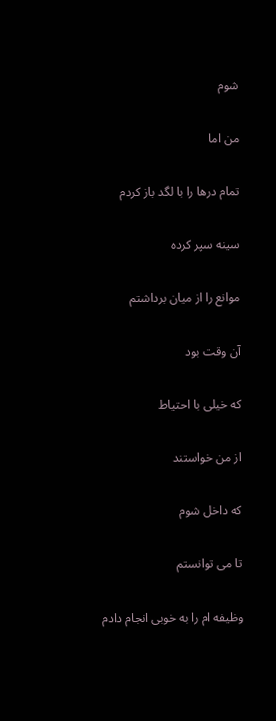شوم

من اما

تمام درها را با لگد باز کردم

سینه سپر کرده

موانع را از میان برداشتم

آن وقت بود

که خیلی با احتیاط

از من خواستند

که داخل شوم

تا می توانستم

وظیفه ام را به خوبی انجام دادم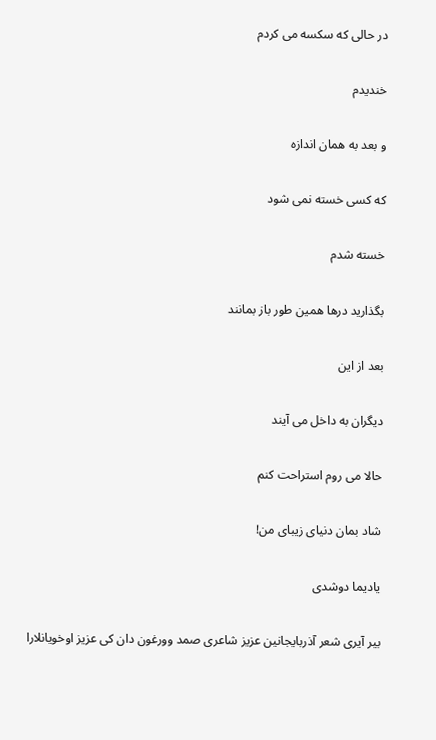در حالی که سکسه می کردم

خندیدم

و بعد به همان اندازه

که کسی خسته نمی شود

خسته شدم

بگذارید درها همین طور باز بمانند

بعد از این

دیگران به داخل می آیند

حالا می روم استراحت کنم

شاد بمان دنیای زیبای من!

یادیما دوشدی

بیر آیری شعر آذربایجانین عزیز شاعری صمد وورغون دان کی عزیز اوخویانلارا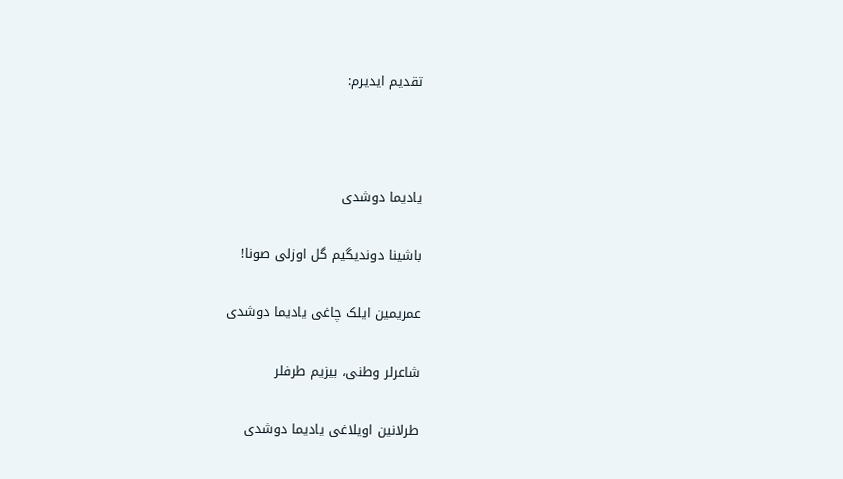تقدیم ایدیرم:



یادیما دوشدی

باشینا دوندیگیم گل اوزلی صونا!

عمریمین ایلک چاغی یادیما دوشدی

شاعرلر وطنی، بیزیم طرفلر

طرلانین اویلاغی یادیما دوشدی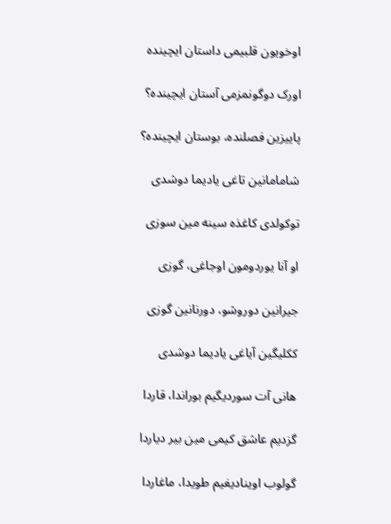اوخویون قلبیمی داستان ایچینده

اورک دوگونمزمی آستان ایچینده؟

پاییزین فصلنده، بوستان ایچینده؟

شامامانین تاغی یادیما دوشدی

توکولدی کاغذه سینه مین سوزی

او آنا یوردومون اوجاغی، گوزی

جیرانین دوروشو، دورنانین گوزی

ککلیگین آیاغی یادیما دوشدی

هانی آت سوردیگیم بوراندا، قاردا

گزدیم عاشق کیمی مین بیر دیاردا

گولوب اوینادیغیم طویدا، ماغاردا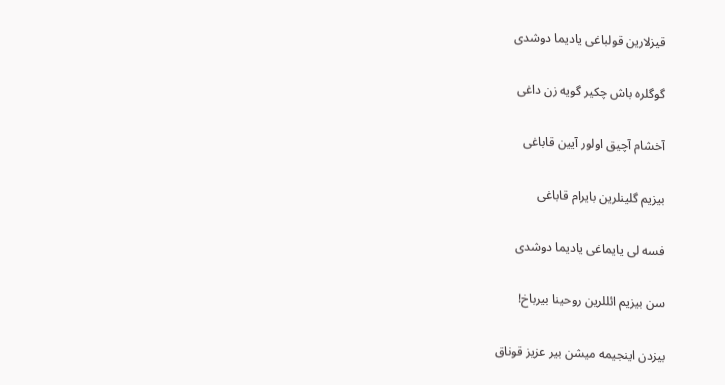قیزلارین قولباغی یادیما دوشدی

گوگلره باش چکیر گویه زن داغی

آخشام آچیق اولور آیین قاباغی

بیزیم گلینلرین بایرام قاباغی

فسه لی یایماغی یادیما دوشدی

سن بیزیم ائللرین روحینا بیرباخ!

بیزدن اینجیمه میشن بیر عزیز قوناق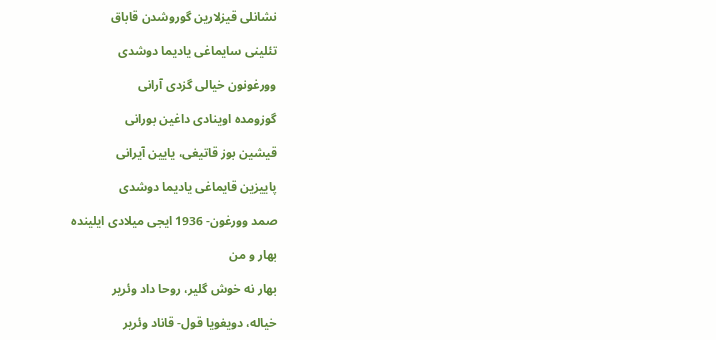نشانلی قیزلارین گوروشدن قاباق

تئلینی سایماغی یادیما دوشدی

وورغونون خیالی گزدی آرانی

گوزومده اوینادی داغین بورانی

قیشین بوز قاتیغی، یایین آیرانی

پاییزین قایماغی یادیما دوشدی

صمد وورغون- 1936 ایجی میلادی ایلینده

بهار و من

بهار نه خوش گلیر، روحا داد وئریر

خیاله، دویغویا قول- قاناد وئریر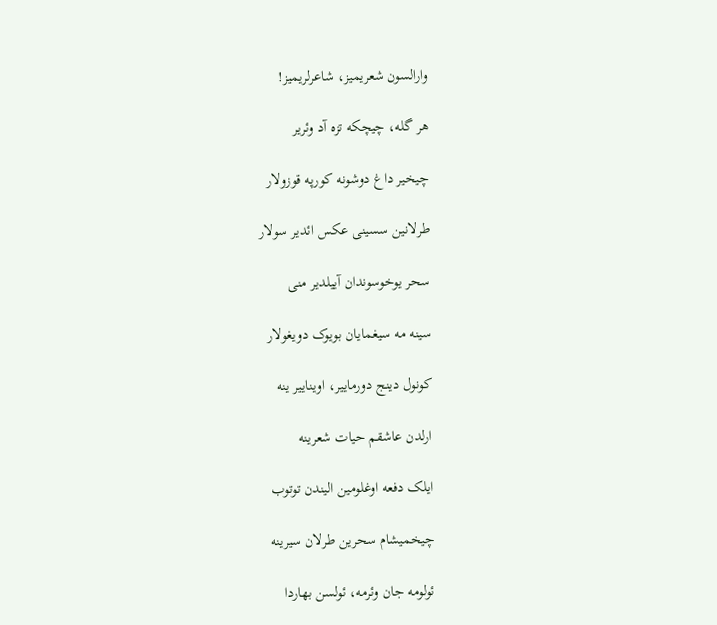وارالسون شعریمیز، شاعرلریمیز!

هر گله، چیچکه تزه آد وئریر

چیخیر داغ دوشونه کورپه قوزولار

طرلانین سسینی عکس ائدیر سولار

سحر یوخوسوندان آییلدیر منی

سینه مه سیغمایان بویوک دویغولار

کونول دینج دورماییر، اویناییر ینه

ارلدن عاشقم حیات شعرینه

ایلک دفعه اوغلومین الیندن توتوب

چیخمیشام سحرین طرلان سیرینه

ئولومه جان وئرمه، ئولسن بهاردا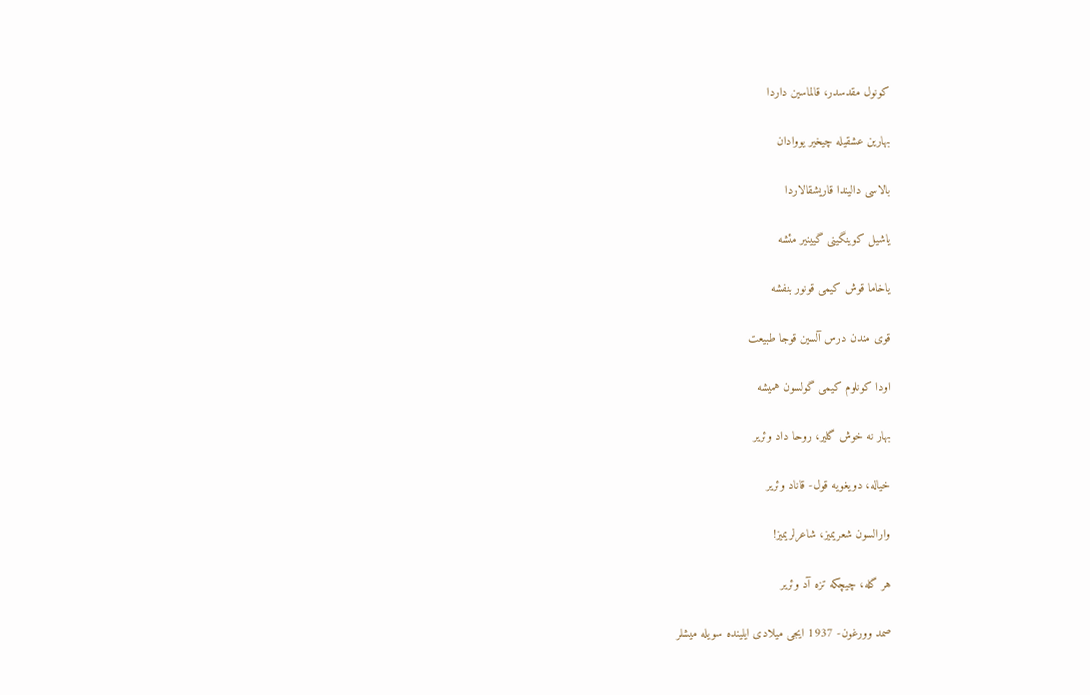کونول مقدسدر، قالماسین داردا

بهارین عشقیله چیخیر یووادان

بالاسی دالیندا قاریشقالاردا

یاشیل کوینگینی گیینیر مئشه

یاخاما قوش کیمی قونور بنفشه

قوی مندن درس آلسین قوجا طبیعت

اودا کونلوم کیمی گولسون همیشه

بهار نه خوش گلیر، روحا داد وئریر

خیاله، دویغویه قول- قاناد وئریر

وارالسون شعریمیز، شاعرلریمیز!

هر گله، چیچکه تزه آد وئریر

صمد وورغون- 1937 ایجی میلادی ایلینده سویله میشلر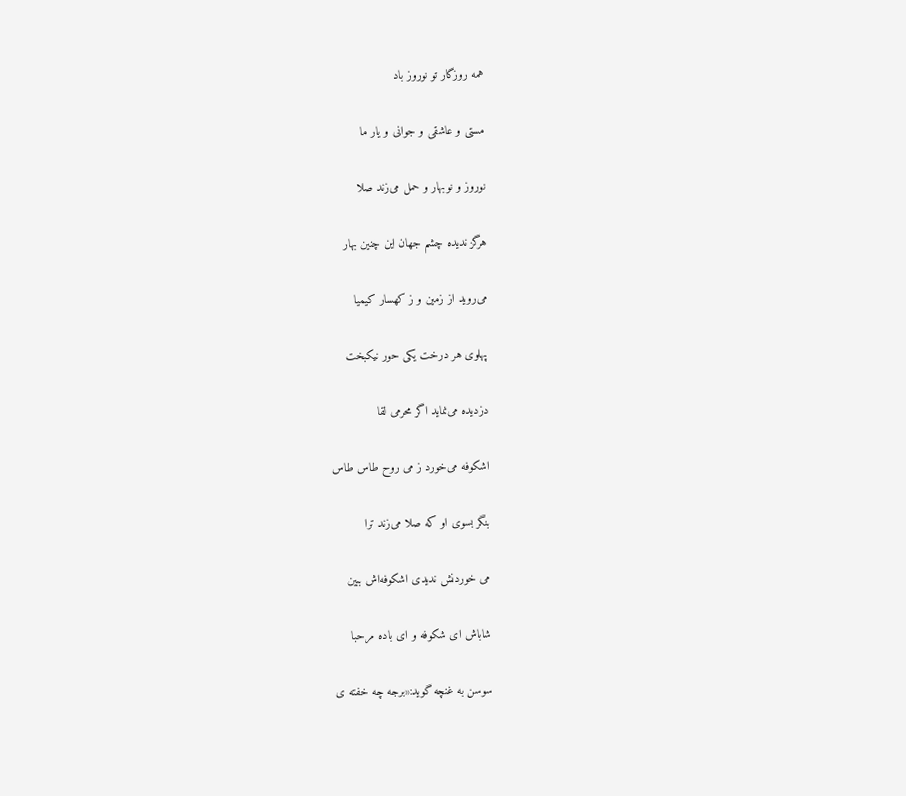همه روزگار تو نوروز باد

مستی و عاشقی و جوانی و یار ما

نوروز و نوبهار و حمل می‌زند صلا

هرگز ندیده چشم جهان این چنین بهار

می‌روید از زمین و ز کهسار کیمیا

پهلوی هر درخت یکی حور نیکبخت

دزدیده می‌نماید اگر محرمی لقا

اشکوفه می‌خورد ز می روح طاس طاس

بنگر بسوی او که صلا می‌زند ترا

می خوردنش ندیدی اشکوفه‌اش ببین

شاباش ای شکوفه و ای باده مرحبا

سوسن به غنچه گوید:«برجه چه خفته ی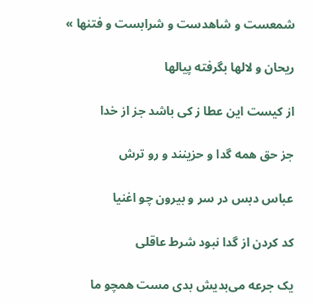شمعست و شاهدست و شرابست و فتنها »

ریحان و لالها بگرفته پیالها

از کیست این عطا ز کی باشد جز از خدا

جز حق همه گدا و حزینند و رو ترش

عباس دبس در سر و بیرون چو اغنیا

کد کردن از گدا نبود شرط عاقلی

یک جرعه می‌بدیش بدی مست همچو ما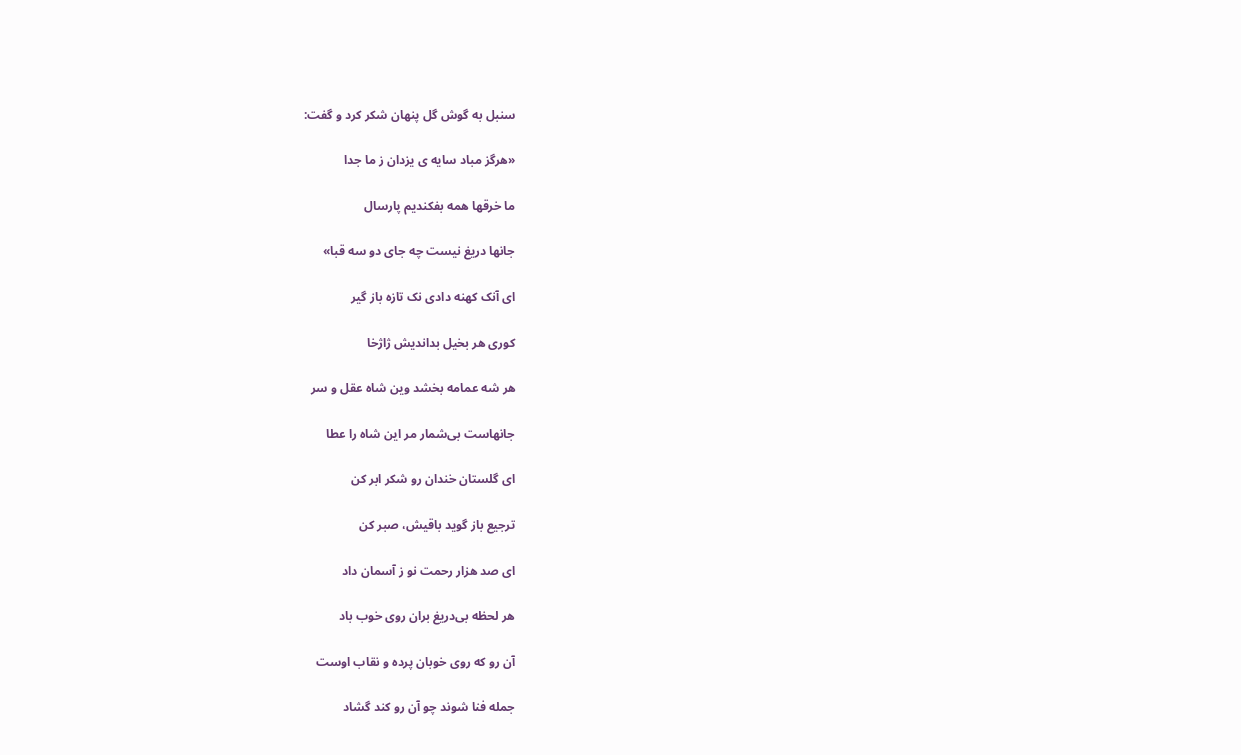سنبل به گوش گل پنهان شکر کرد و گفت:

«هرگز مباد سایه ی یزدان ز ما جدا

ما خرقها همه بفکندیم پارسال

جانها دریغ نیست چه جای دو سه قبا»

ای آنک کهنه دادی نک تازه باز گیر

کوری هر بخیل بداندیش ژاژخا

هر شه عمامه بخشد وین شاه عقل و سر

جانهاست بی‌شمار مر این شاه را عطا

ای گلستان خندان رو شکر ابر کن

ترجیع باز گوید باقیش، صبر کن

ای صد هزار رحمت نو ز آسمان داد

هر لحظه بی‌دریغ بران روی خوب باد

آن رو که روی خوبان پرده و نقاب اوست

جمله فنا شوند چو آن رو کند گشاد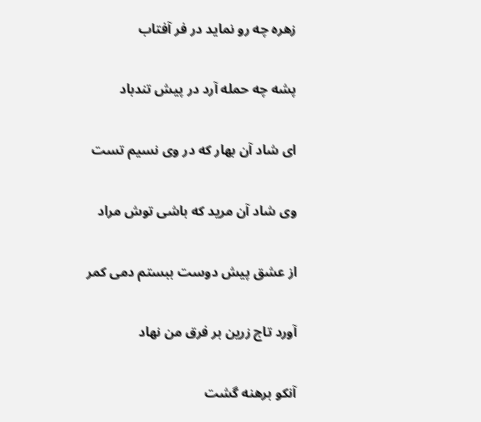زهره چه رو نماید در فر آفتاب

پشه چه حمله آرد در پیش تندباد

ای شاد آن بهار که در وی نسیم تست

وی شاد آن مرید که باشی توش مراد

از عشق پیش دوست ببستم دمی کمر

آورد تاج زرین بر فرق من نهاد

آنکو برهنه گشت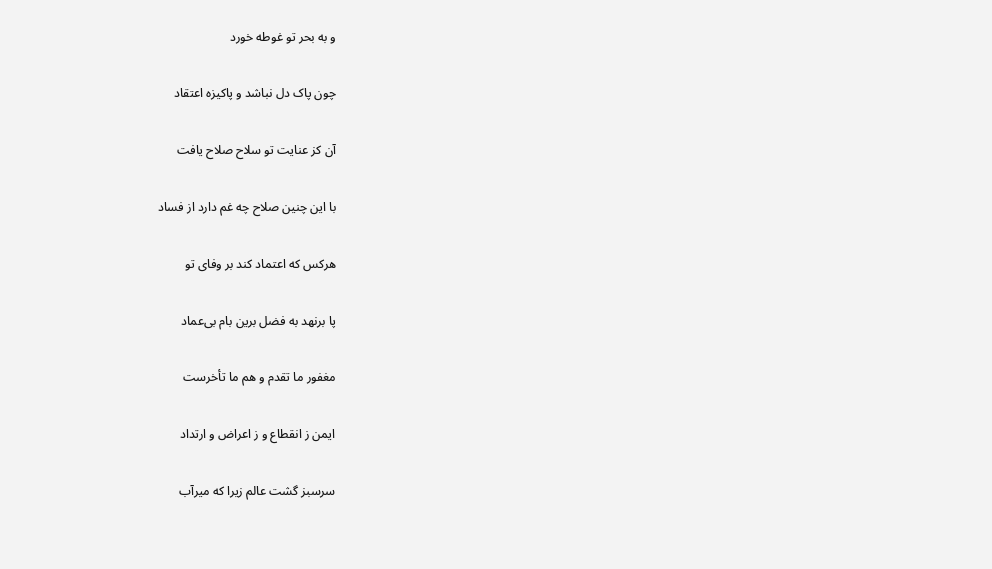و به بحر تو غوطه خورد

چون پاک دل نباشد و پاکیزه اعتقاد

آن کز عنایت تو سلاح صلاح یافت

با این چنین صلاح چه غم دارد از فساد

هرکس که اعتماد کند بر وفای تو

پا برنهد به فضل برین بام بی‌عماد

مغفور ما تقدم و هم ما تأخرست

ایمن ز انقطاع و ز اعراض و ارتداد

سرسبز گشت عالم زیرا که میرآب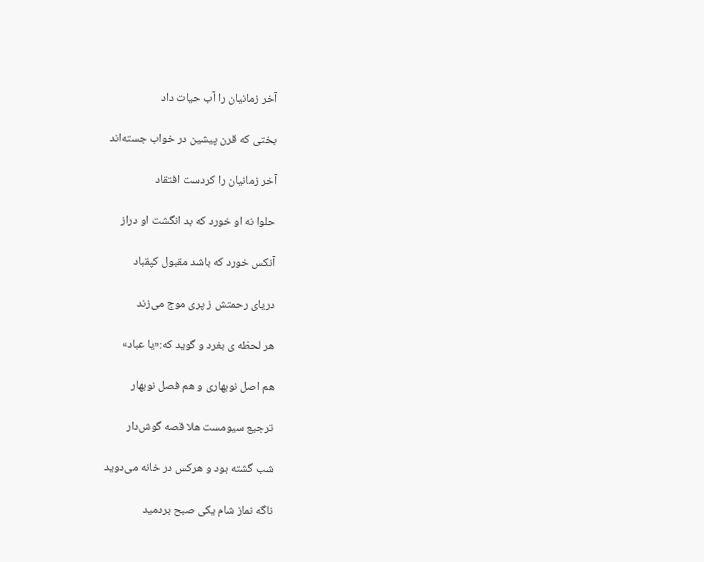آخر زمانیان را آب حیات داد

بختی که قرن پیشین در خواب جسته‌اند

آخر زمانیان را کردست افتقاد

حلوا نه او خورد که بد انگشت او دراز

آنکس خورد که باشد مقبول کپقباد

دریای رحمتش ز پری موج می‌زند

هر لحظه ی بغرد و گوید که:«یا عباد»

هم اصل نوبهاری و هم فصل نوبهار

ترجیع سیومست هلا قصه گوش‌دار

شب گشته بود و هرکس در خانه می‌دوید

ناگه نماز شام یکی صبح بردمید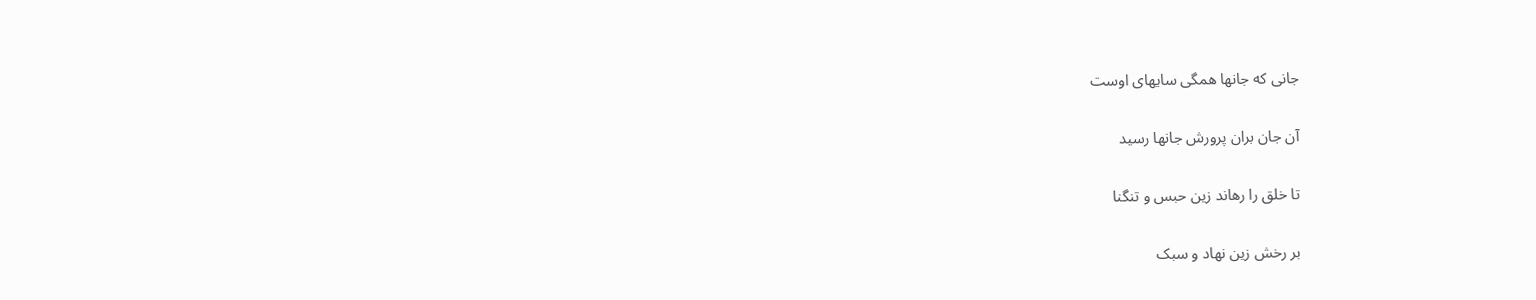جانی که جانها همگی سایهای اوست

آن جان بران پرورش جانها رسید

تا خلق را رهاند زین حبس و تنگنا

بر رخش زین نهاد و سبک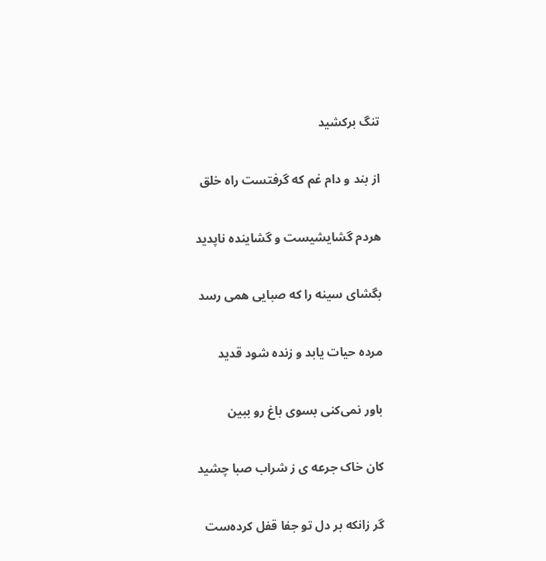تنگ برکشید

از بند و دام غم که گرفتست راه خلق

هردم گشایشیست و گشاینده ناپدید

بگشای سینه را که صبایی همی رسد

مرده حیات یابد و زنده شود قدید

باور نمی‌کنی بسوی باغ رو ببین

کان خاک جرعه ی ز شراب صبا چشید

گر زانکه بر دل تو جفا قفل کرده‌ست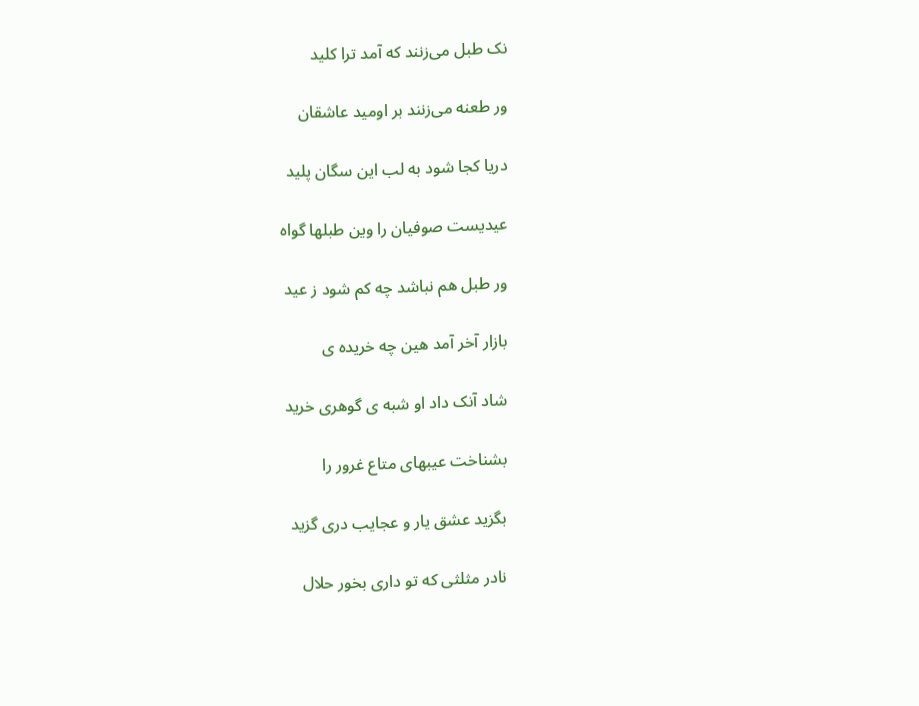نک طبل می‌زنند که آمد ترا کلید

ور طعنه می‌زنند بر اومید عاشقان

دریا کجا شود به لب این سگان پلید

عیدیست صوفیان را وین طبلها گواه

ور طبل هم نباشد چه کم شود ز عید

بازار آخر آمد هین چه خریده ی

شاد آنک داد او شبه ی گوهری خرید

بشناخت عیبهای متاع غرور را

بگزید عشق یار و عجایب دری گزید

نادر مثلثی که تو داری بخور حلال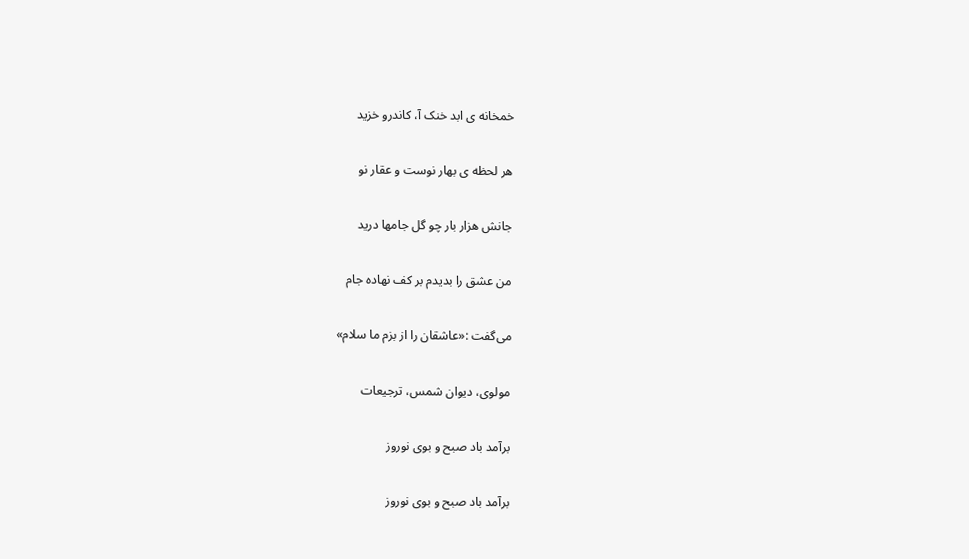خمخانه ی ابد خنک آ، کاندرو خزید

هر لحظه ی بهار نوست و عقار نو

جانش هزار بار چو گل جامها درید

من عشق را بدیدم بر کف نهاده جام

می‌گفت :«عاشقان را از بزم ما سلام»

مولوی، دیوان شمس، ترجیعات

برآمد باد صبح و بوی نوروز

برآمد باد صبح و بوی نوروز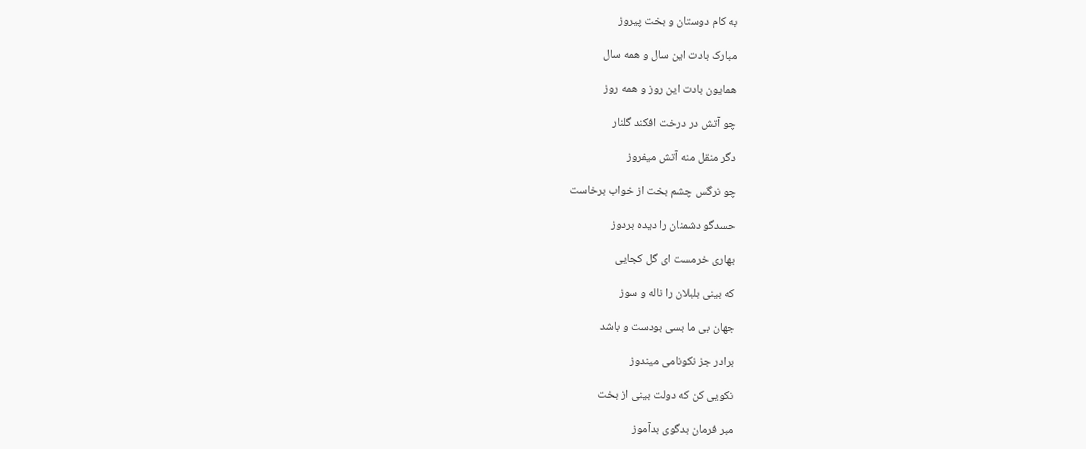به کام دوستان و بخت پیروز

مبارک بادت این سال و همه سال

همایون بادت این روز و همه روز

چو آتش در درخت افکند گلنار

دگر منقل منه آتش میفروز

چو نرگس چشم بخت از خواب برخاست

حسدگو دشمنان را دیده بردوز

بهاری خرمست ای گل کجایی

که بینی بلبلان را ناله و سوز

جهان بی ما بسی بودست و باشد

برادر جز نکونامی میندوز

نکویی کن که دولت بینی از بخت

مبر فرمان بدگوی بدآموز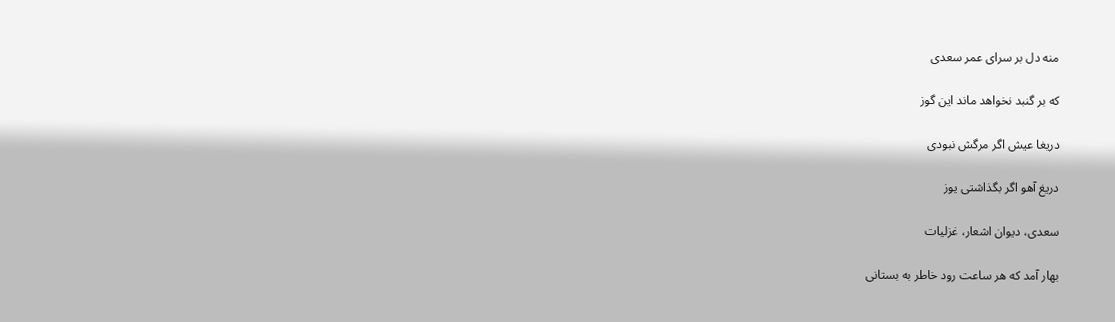منه دل بر سرای عمر سعدی

که بر گنبد نخواهد ماند این گوز

دریغا عیش اگر مرگش نبودی

دریغ آهو اگر بگذاشتی یوز

سعدی، دیوان اشعار، غزلیات

بهار آمد که هر ساعت رود خاطر به بستانی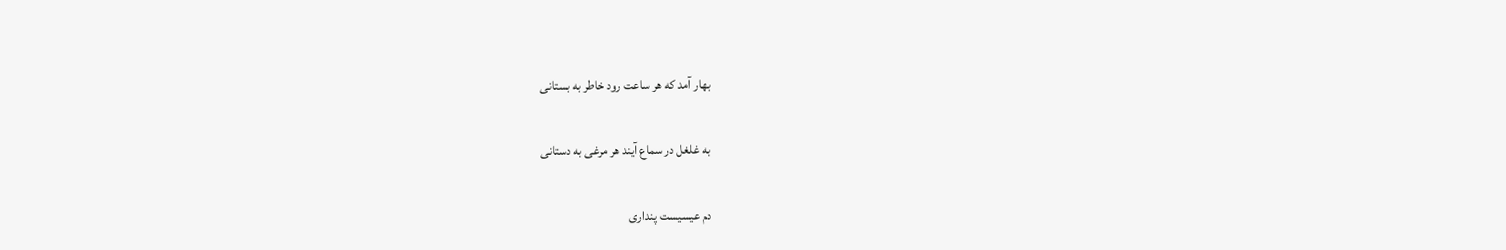بهار آمد که هر ساعت رود خاطر به بستانی

به غلغل در سماع آیند هر مرغی به دستانی

دم عیسیست پنداری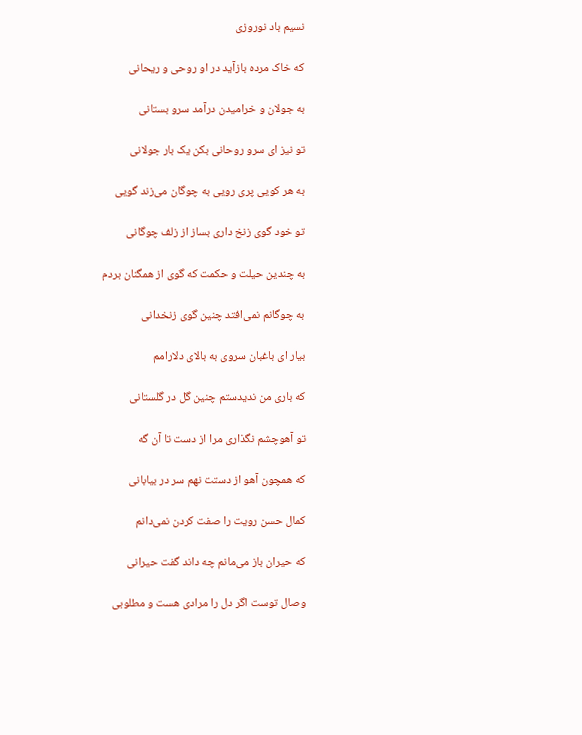نسیم باد نوروزی

که خاک مرده بازآید در او روحی و ریحانی

به جولان و خرامیدن درآمد سرو بستانی

تو نیز ای سرو روحانی بکن یک بار جولانی

به هر کویی پری رویی به چوگان می‌زند گویی

تو خود گوی زنخ داری بساز از زلف چوگانی

به چندین حیلت و حکمت که گوی از همگنان بردم

به چوگانم نمی‌افتد چنین گوی زنخدانی

بیار ای باغبان سروی به بالای دلارامم

که باری من ندیدستم چنین گل در گلستانی

تو آهوچشم نگذاری مرا از دست تا آن گه

که همچون آهو از دستت نهم سر در بیابانی

کمال حسن رویت را صفت کردن نمی‌دانم

که حیران باز می‌مانم چه داند گفت حیرانی

وصال توست اگر دل را مرادی هست و مطلوبی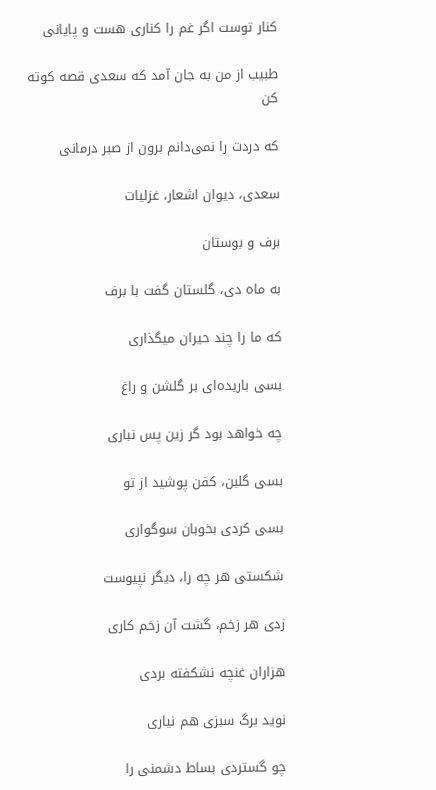کنار توست اگر غم را کناری هست و پایانی

طبیب از من به جان آمد که سعدی قصه کوته کن

که دردت را نمی‌دانم برون از صبر درمانی

سعدی، دیوان اشعار، غزلیات

برف و بوستان

به ماه دی، گلستان گفت با برف

که ما را چند حیران میگذاری

بسی باریده‌ای بر گلشن و راغ

چه خواهد بود گر زین پس نباری

بسی گلبن، کفن پوشید از تو

بسی کردی بخوبان سوگواری

شکستی هر چه را، دیگر نپیوست

زدی هر زخم، گشت آن زخم کاری

هزاران غنچه نشکفته بردی

نوید برگ سبزی هم نیاری

چو گستردی بساط دشمنی را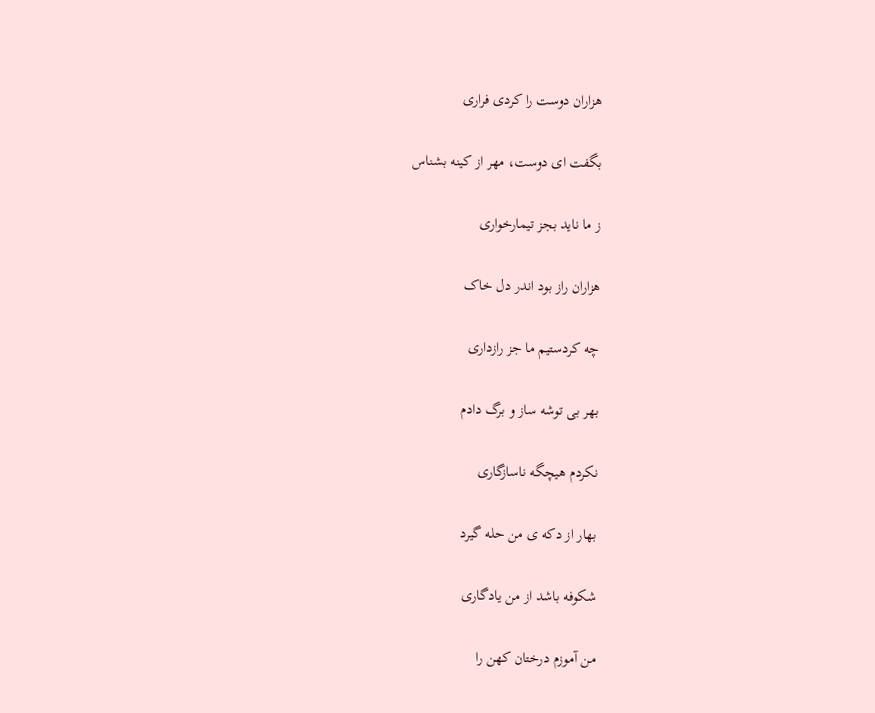هزاران دوست را کردی فراری

بگفت ای دوست، مهر از کینه بشناس

ز ما ناید بجز تیمارخواری

هزاران راز بود اندر دل خاک

چه کردستیم ما جز رازداری

بهر بی توشه ساز و برگ دادم

نکردم هیچگه ناسازگاری

بهار از دکه ی من حله گیرد

شکوفه باشد از من یادگاری

من آموزم درختان کهن را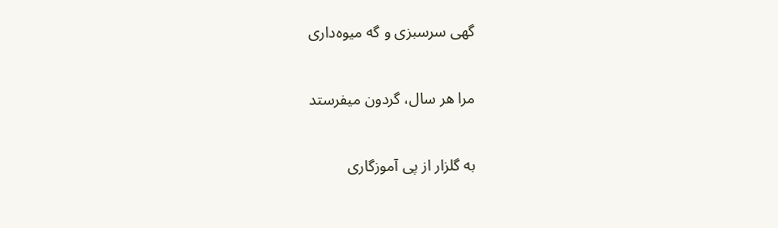گهی سرسبزی و گه میوه‌داری

مرا هر سال، گردون میفرستد

به گلزار از پی آموزگاری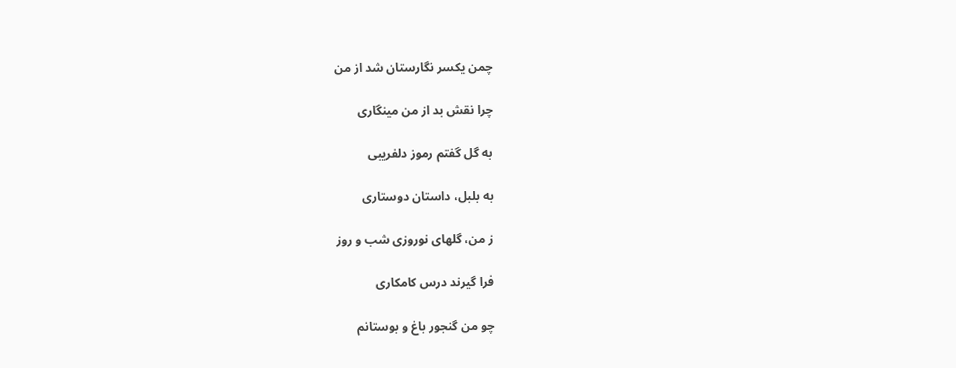چمن یکسر نگارستان شد از من

چرا نقش بد از من مینگاری

به گل گفتم رموز دلفریبی

به بلبل، داستان دوستاری

ز من، گلهای نوروزی شب و روز

فرا گیرند درس کامکاری

چو من گنجور باغ و بوستانم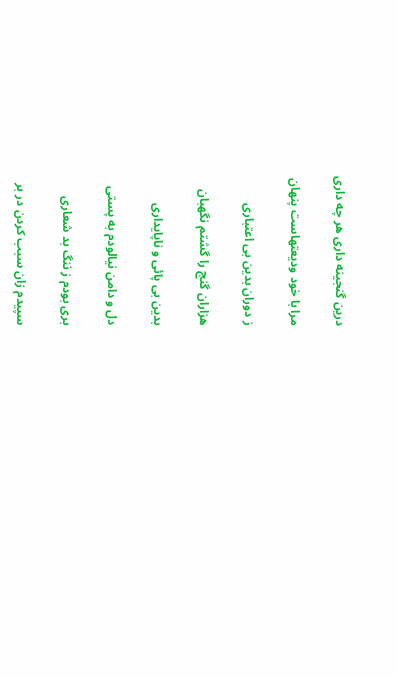درین گنجینه داری هر چه داری

مرا با خود ودیعتهاست پنهان

ز دوران بدین بی اعتباری

هزاران گنج را گشتم نگهبان

بدین بی پائی و ناپایداری

دل و دامن نیالودم به پستی

بری بودم ز ننگ بد شعاری

سپیدم زان سبب کردن در بر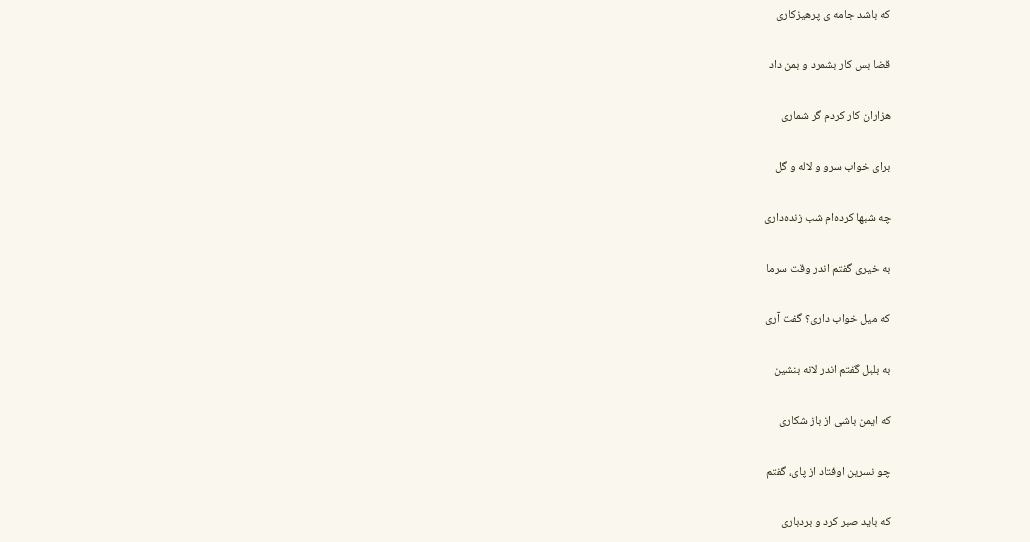که باشد جامه ی پرهیزکاری

قضا بس کار بشمرد و بمن داد

هزاران کار کردم گر شماری

برای خواب سرو و لاله و گل

چه شبها کرده‌ام شب زنده‌داری

به خیری گفتم اندر وقت سرما

که میل خواب داری؟ گفت آری

به بلبل گفتم اندر لانه بنشین

که ایمن باشی از باز شکاری

چو نسرین اوفتاد از پای، گفتم

که باید صبر کرد و بردباری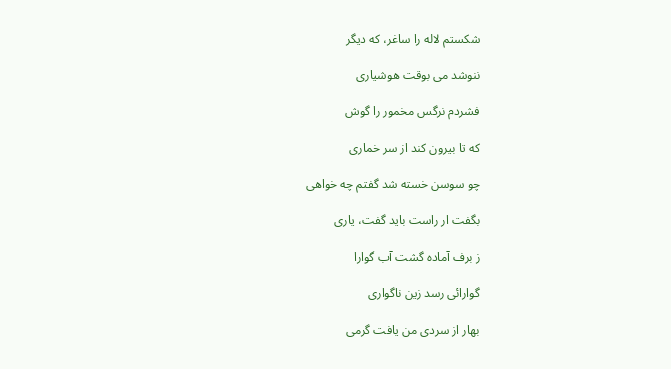شکستم لاله را ساغر، که دیگر

ننوشد می بوقت هوشیاری

فشردم نرگس مخمور را گوش

که تا بیرون کند از سر خماری

چو سوسن خسته شد گفتم چه خواهی

بگفت ار راست باید گفت، یاری

ز برف آماده گشت آب گوارا

گوارائی رسد زین ناگواری

بهار از سردی من یافت گرمی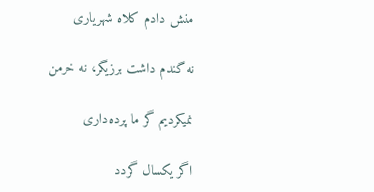منش دادم کلاه شهریاری

نه گندم داشت برزیگر، نه خرمن

نمیکردیم گر ما پرده‌داری

اگر یکسال گردد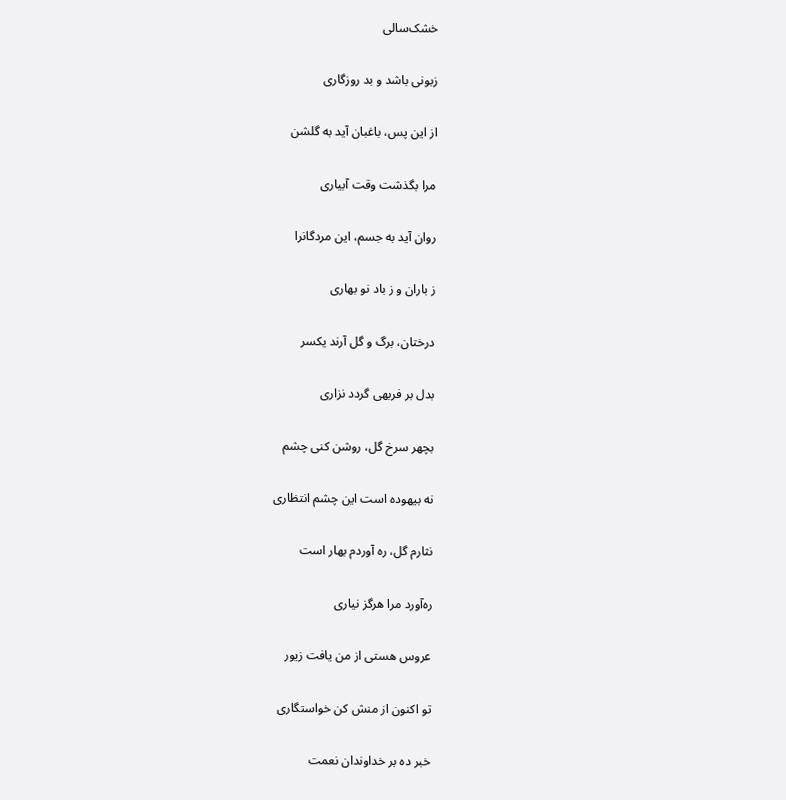خشک‌سالی

زبونی باشد و بد روزگاری

از این پس، باغبان آید به گلشن

مرا بگذشت وقت آبیاری

روان آید به جسم، این مردگانرا

ز باران و ز باد نو بهاری

درختان، برگ و گل آرند یکسر

بدل بر فربهی گردد نزاری

بچهر سرخ گل، روشن کنی چشم

نه بیهوده است این چشم انتظاری

نثارم گل، ره آوردم بهار است

ره‌آورد مرا هرگز نیاری

عروس هستی از من یافت زیور

تو اکنون از منش کن خواستگاری

خبر ده بر خداوندان نعمت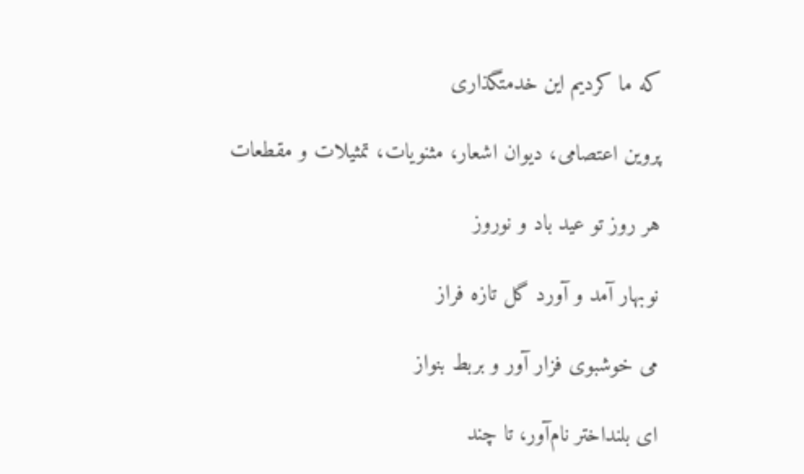که ما کردیم این خدمتگذاری

پروین اعتصامی، دیوان اشعار، مثنویات، تمثیلات و مقطعات

هر روز تو عید باد و نوروز

نوبهار آمد و آورد گل تازه فراز

می خوشبوی فزار آور و بربط بنواز

ای بلنداختر نام‌آور، تا چند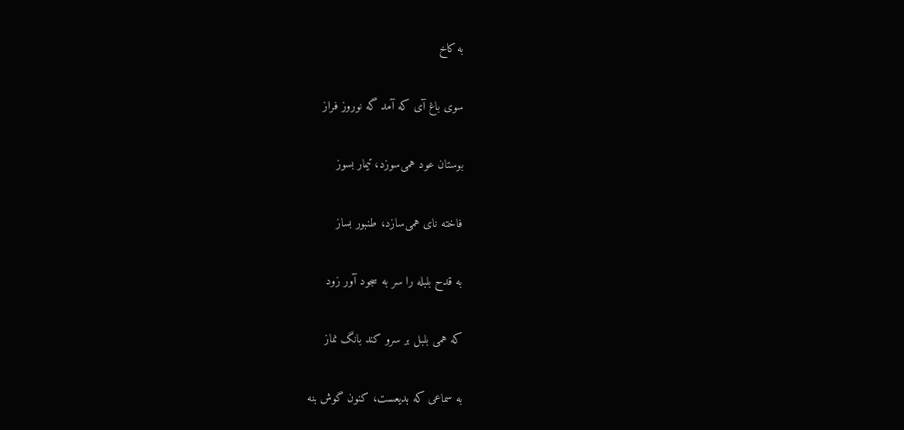به کاخ

سوی باغ آی که آمد گه نوروز فراز

بوستان عود همی‌سوزد، تیمار بسوز

فاخته نای همی‌سازد، طنبور بساز

به قدح بلبله را سر به سجود آور زود

که همی بلبل بر سرو کند بانگ نماز

به سماعی که بدیعست، کنون گوش بنه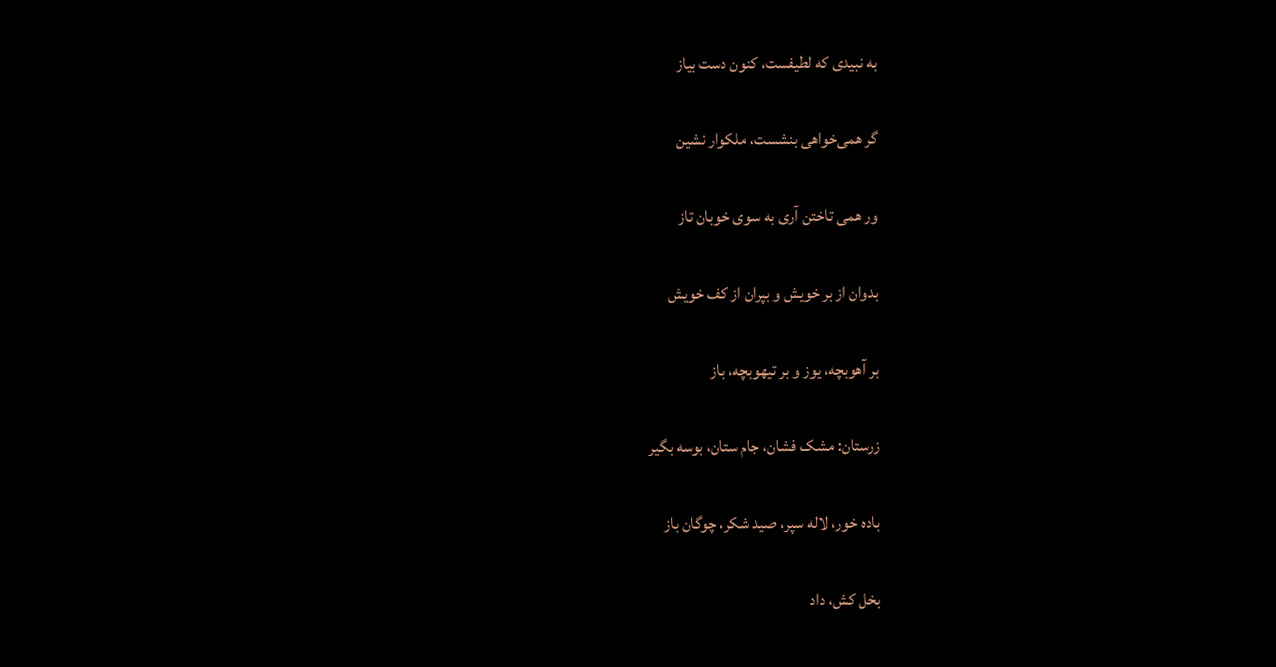به نبیدی که لطیفست، کنون دست بیاز

گر همی‌خواهی بنشست، ملکوار نشین

ور همی تاختن آری به سوی خوبان تاز

بدوان از بر خویش و بپران از کف خویش

بر آهوبچه، یوز و بر تیهوبچه، باز

زرستان: مشک فشان، جام ستان، بوسه بگیر

باده خور، لاله سپر، صید شکر، چوگان باز

بخل کش، داد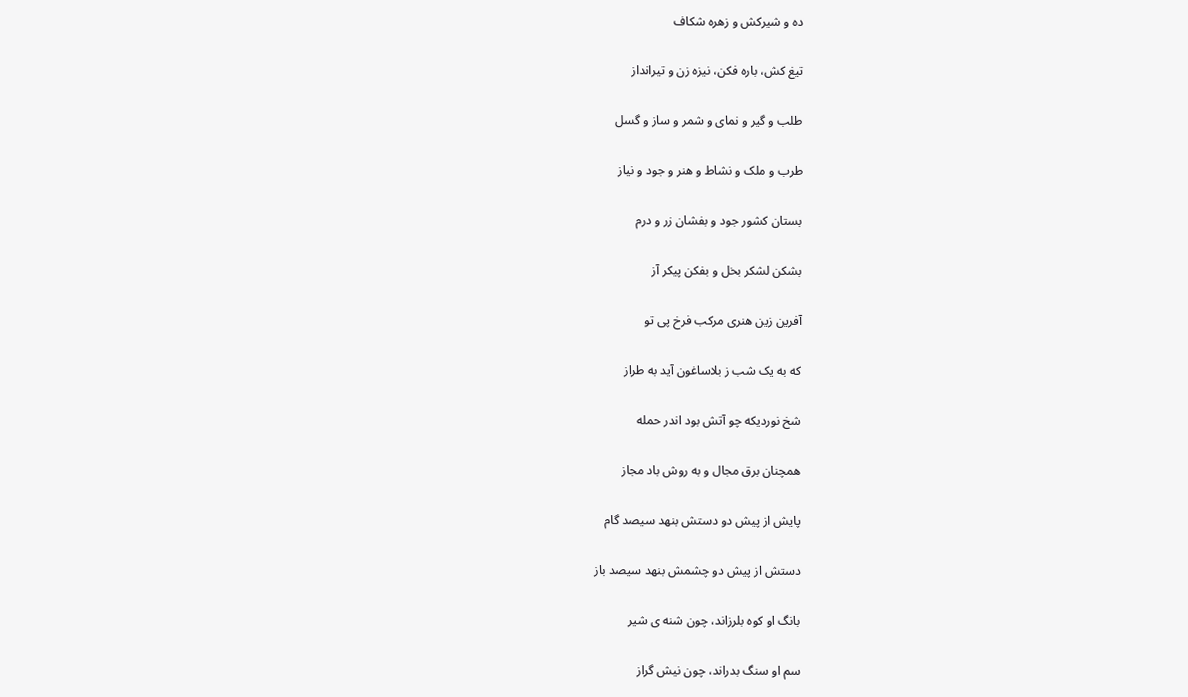ده و شیرکش و زهره شکاف

تیغ کش، باره فکن، نیزه زن و تیرانداز

طلب و گیر و نمای و شمر و ساز و گسل

طرب و ملک و نشاط و هنر و جود و نیاز

بستان کشور جود و بفشان زر و درم

بشکن لشکر بخل و بفکن پیکر آز

آفرین زین هنری مرکب فرخ پی تو

که به یک شب ز بلاساغون آید به طراز

شخ نوردیکه چو آتش بود اندر حمله

همچنان برق مجال و به روش باد مجاز

پایش از پیش دو دستش بنهد سیصد گام

دستش از پیش دو چشمش بنهد سیصد باز

بانگ او کوه بلرزاند، چون شنه ی شیر

سم او سنگ بدراند، چون نیش گراز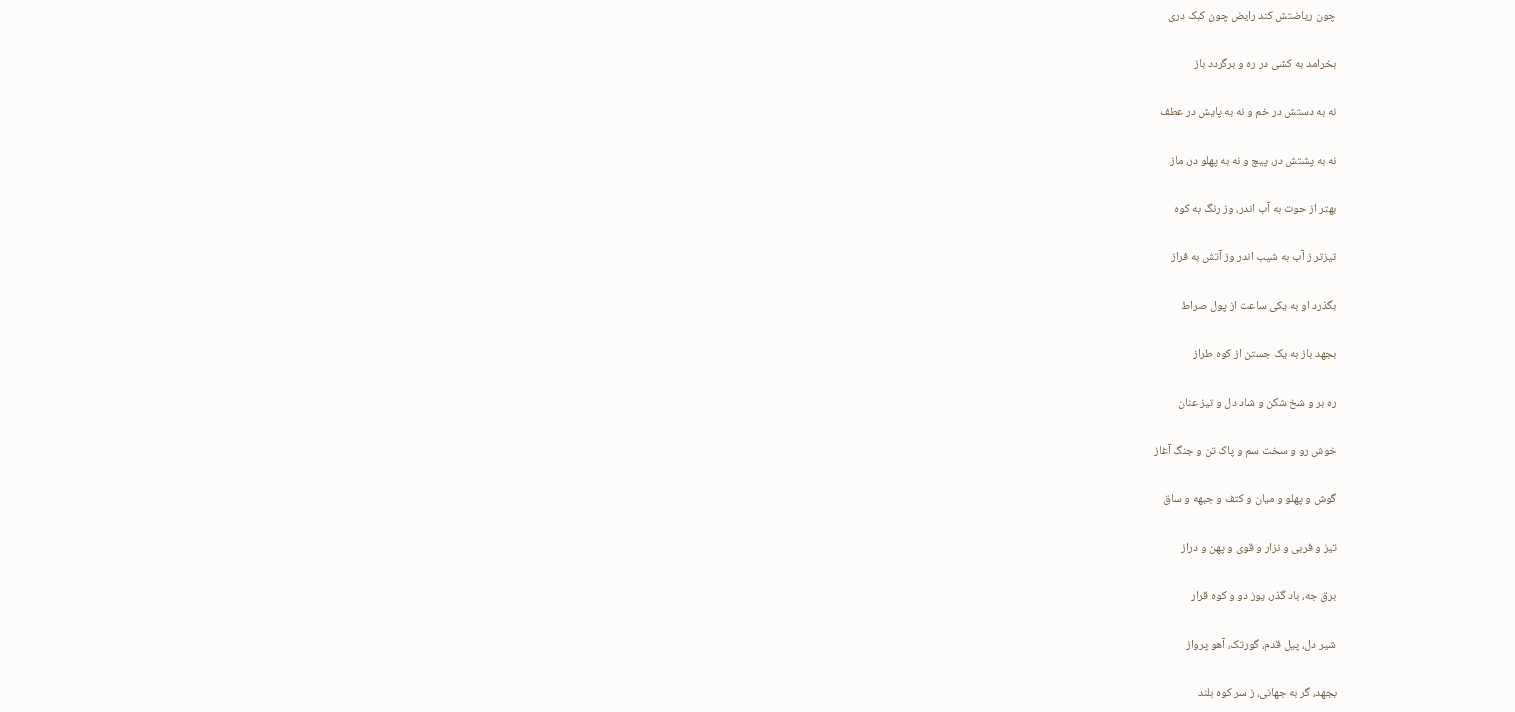چون ریاضتش کند رایض چون کبک دری

بخرامد به کشی در ره و برگردد باز

نه به دستش در خم و نه به پایش در عطف

نه به پشتش در، پیچ و نه به پهلو در، ماز

بهتر از حوت به آب اندر، وز رنگ به کوه

تیزتر ز آب به شیب اندر وز آتش به فراز

بگذرد او به یکی ساعت از پول صراط

بجهد باز به یک جستن از کوه طراز

ره بر و شخ شکن و شاد دل و تیز عنان

خوش رو و سخت سم و پاک تن و جنگ آغاز

گوش و پهلو و میان و کتف و جبهه و ساق

تیز و فربی و نزار و قوی و پهن و دراز

برق جه، باد گذر، یوز دو و کوه قرار

شیر دل، پیل قدم، گورتک، آهو پرواز

بجهد، گر به جهانی، ز سر کوه بلند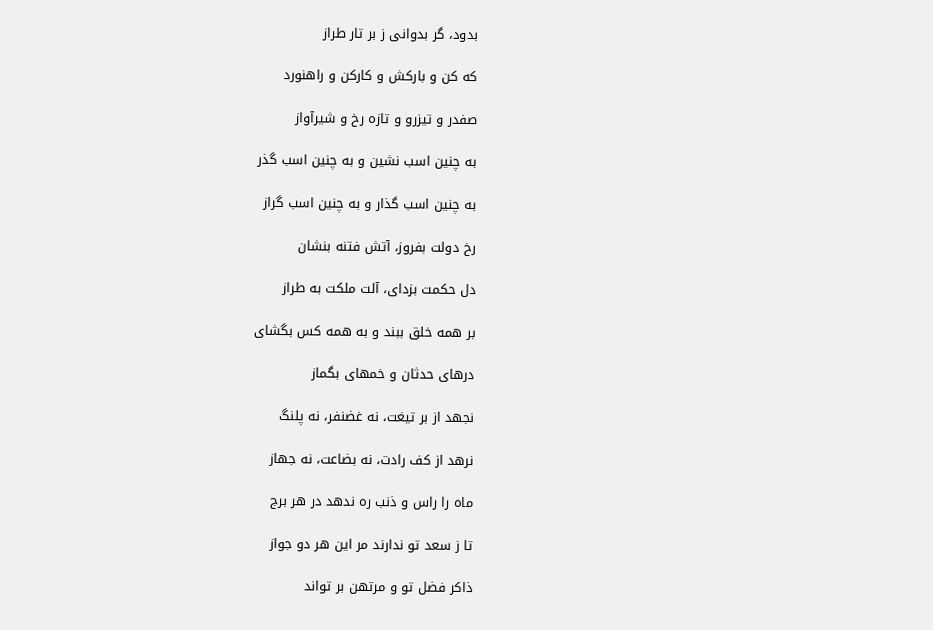بدود، گر بدوانی ز بر تار طراز

که کن و بارکش و کارکن و راهنورد

صفدر و تیزرو و تازه رخ و شیرآواز

به چنین اسب نشین و به چنین اسب گذر

به چنین اسب گذار و به چنین اسب گراز

رخ دولت بفروز، آتش فتنه بنشان

دل حکمت بزدای، آلت ملکت به طراز

بر همه خلق ببند و به همه کس بگشای

درهای حدثان و خمهای بگماز

نجهد از بر تیغت، نه غضنفر، نه پلنگ

نرهد از کف رادت، نه بضاعت، نه جهاز

ماه را راس و ذنب ره ندهد در هر برج

تا ز سعد تو ندارند مر این هر دو جواز

ذاکر فضل تو و مرتهن بر تواند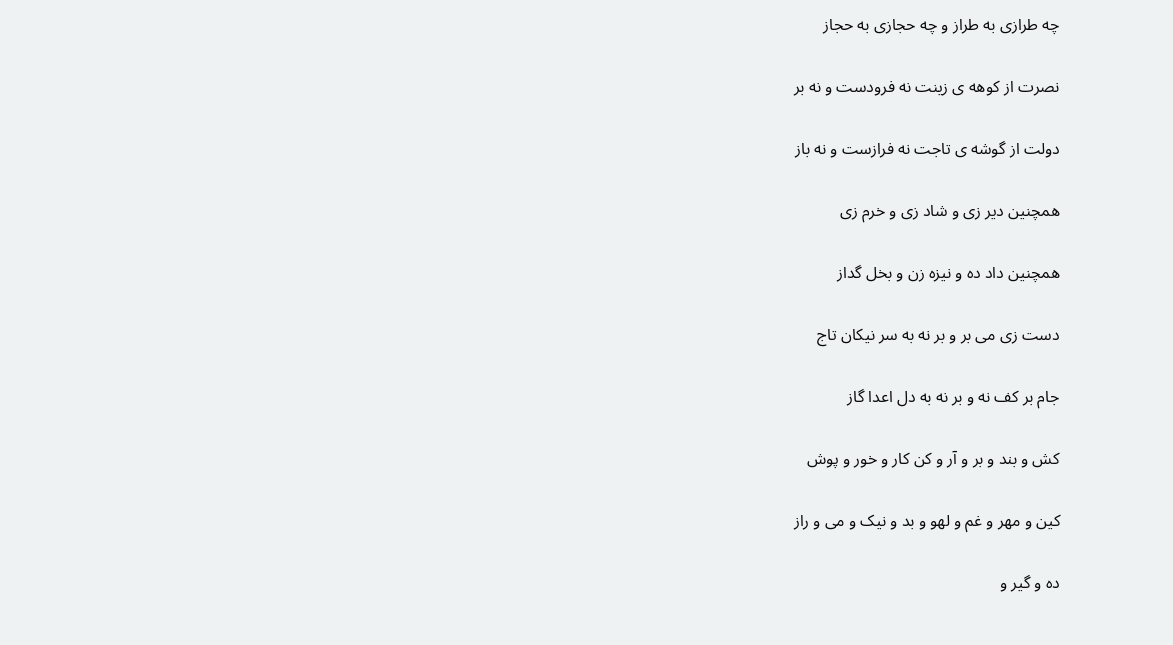چه طرازی به طراز و چه حجازی به حجاز

نصرت از کوهه ی زینت نه فرودست و نه بر

دولت از گوشه ی تاجت نه فرازست و نه باز

همچنین دیر زی و شاد زی و خرم زی

همچنین داد ده و نیزه زن و بخل گداز

دست زی می بر و بر نه به سر نیکان تاج

جام بر کف نه و بر نه به دل اعدا گاز

کش و بند و بر و آر و کن کار و خور و پوش

کین و مهر و غم و لهو و بد و نیک و می و راز

ده و گیر و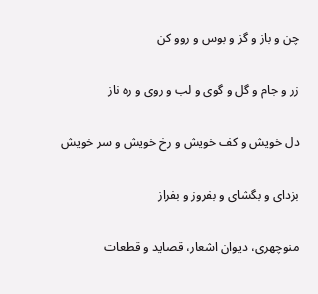چن و باز و گز و بوس و روو کن

زر و جام و گل و گوی و لب و روی و ره ناز

دل خویش و کف خویش و رخ خویش و سر خویش

بزدای و بگشای و بفروز و بفراز

منوچهری، دیوان اشعار، قصاید و قطعات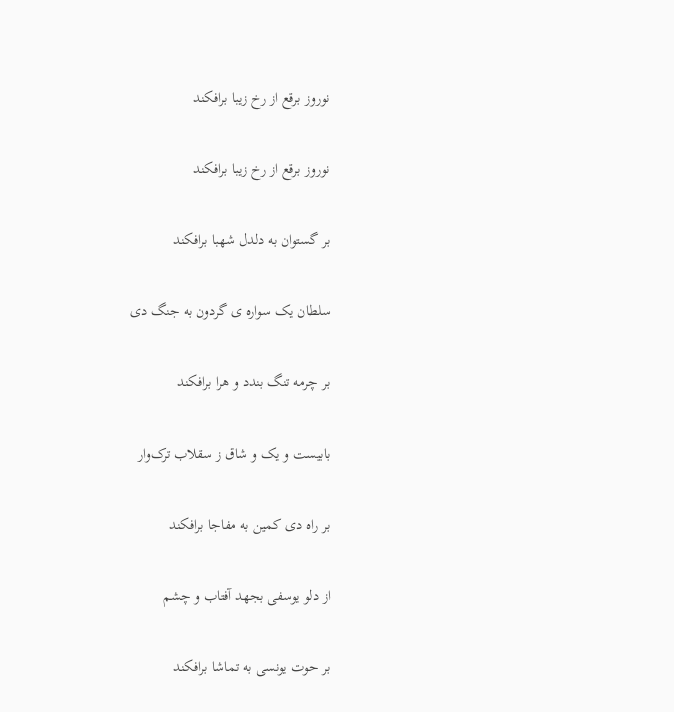نوروز برقع از رخ زیبا برافکند

نوروز برقع از رخ زیبا برافکند

بر گستوان به دلدل شهبا برافکند

سلطان یک سواره ی گردون به جنگ دی

بر چرمه تنگ بندد و هرا برافکند

بابیست و یک و شاق ز سقلاب ترک‌وار

بر راه دی کمین به مفاجا برافکند

از دلو یوسفی بجهد آفتاب و چشم

بر حوت یونسی به تماشا برافکند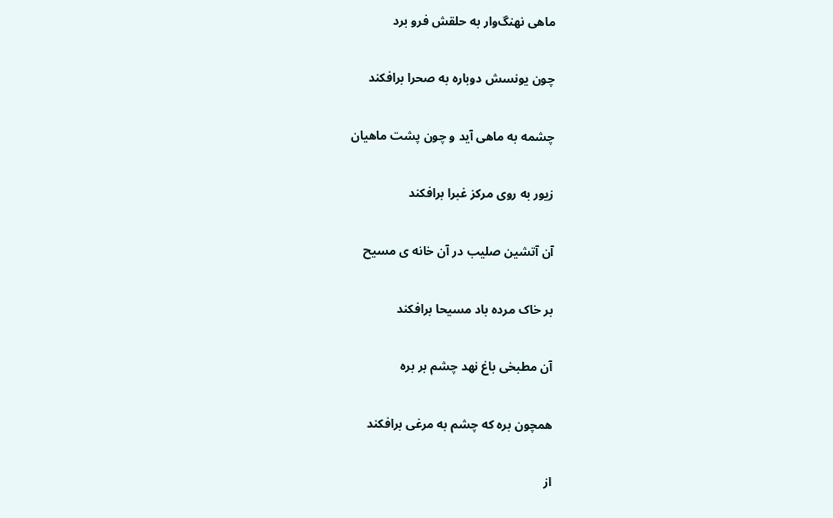ماهی نهنگ‌وار به حلقش فرو برد

چون یونسش دوباره به صحرا برافکند

چشمه به ماهی آید و چون پشت ماهیان

زیور به روی مرکز غبرا برافکند

آن آتشین صلیب در آن خانه ی مسیح

بر خاک مرده باد مسیحا برافکند

آن مطبخی باغ نهد چشم بر بره

همچون بره که چشم به مرغی برافکند

از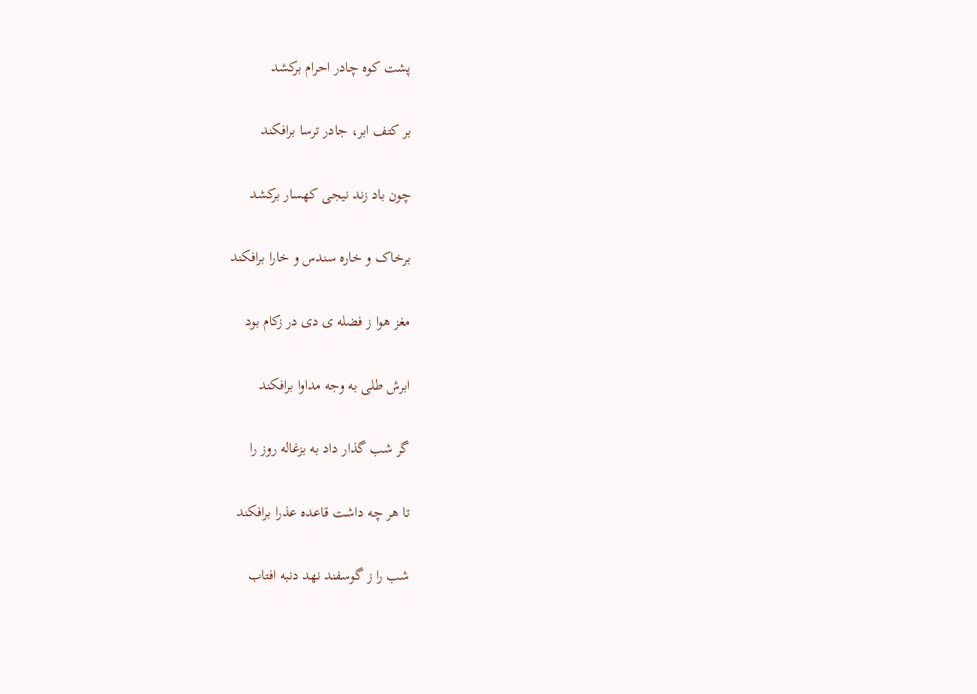پشت کوه چادر احرام برکشد

بر کتف ابر، جادر ترسا برافکند

چون باد زند نیجی کهسار برکشد

برخاک و خاره سندس و خارا برافکند

مغز هوا ز فضله ی دی در زکام بود

ابرش طلی به وجه مداوا برافکند

گر شب گذار داد به بزغاله روز را

تا هر چه داشت قاعده عذرا برافکند

شب را ز گوسفند نهد دنبه افتاب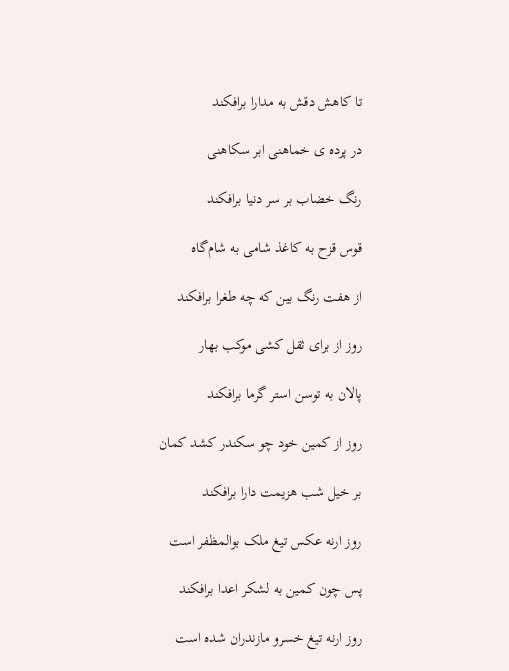تا کاهش دقش به مدارا برافکند

در پرده ی خماهنی ابر سکاهنی

رنگ خضاب بر سر دنیا برافکند

قوس قزح به کاغذ شامی به شام‌گاه

از هفت رنگ بین که چه طغرا برافکند

روز از برای ثقل کشی موکب بهار

پالان به توسن استر گرما برافکند

روز از کمین خود چو سکندر کشد کمان

بر خیل شب هزیمت دارا برافکند

روز ارنه عکس تیغ ملک بوالمظفر است

پس چون کمین به لشکر اعدا برافکند

روز ارنه تیغ خسرو مازندران شده است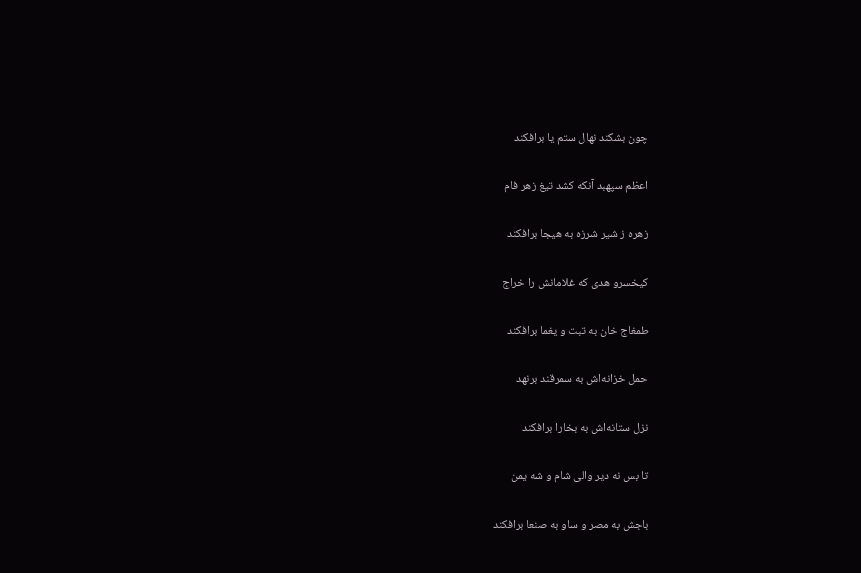چون بشکند نهال ستم یا برافکند

اعظم سپهبد آنکه کشد تیغ زهر فام

زهره ز شیر شرزه به هیجا برافکند

کیخسرو هدی که غلامانش را خراج

طمغاج خان به تبت و یغما برافکند

حمل خزانه‌اش به سمرقند برنهد

نزل ستانه‌اش به بخارا برافکند

تا بس نه دیر والی شام و شه یمن

باجش به مصر و ساو به صنعا برافکند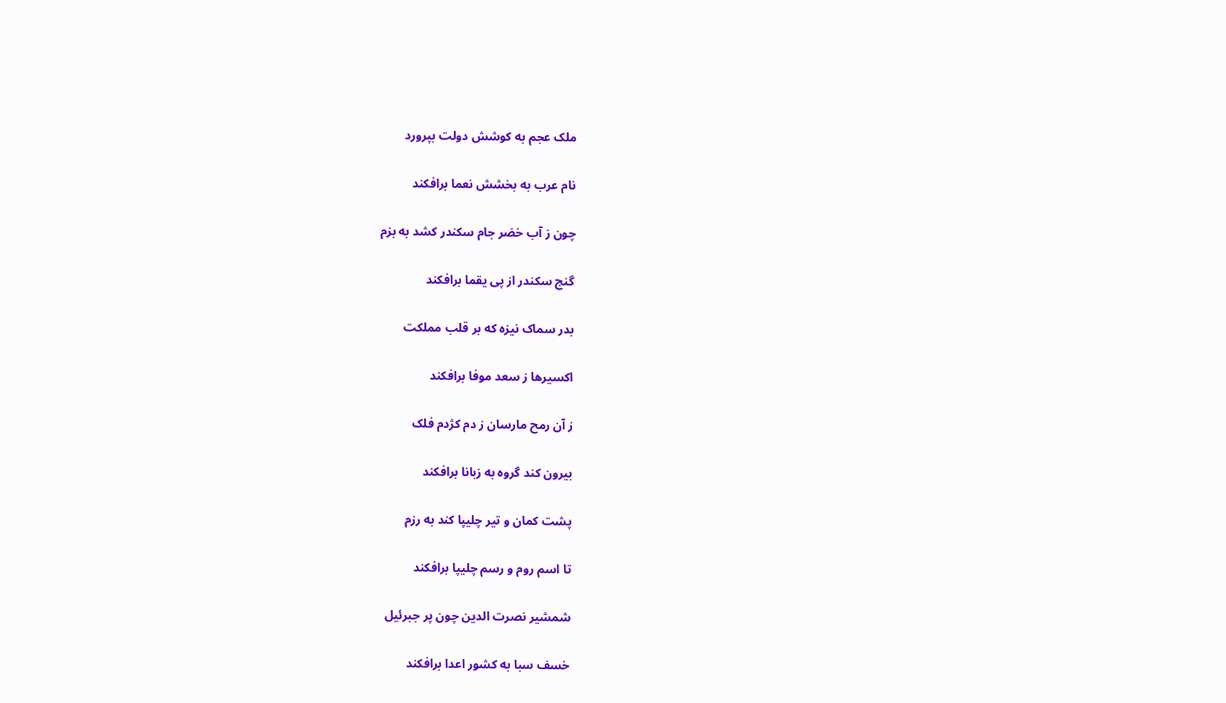ملک عجم به کوشش دولت بپرورد

نام عرب به بخشش نعما برافکند

چون ز آب خضر جام سکندر کشد به بزم

گنج سکندر از پی یقما برافکند

بدر سماک نیزه که بر قلب مملکت

اکسیرها ز سعد موفا برافکند

ز آن رمح مارسان ز دم کژدم فلک

بیرون کند گروه به زبانا برافکند

پشت کمان و تیر چلیپا کند به رزم

تا اسم روم و رسم چلیپا برافکند

شمشیر نصرت الدین چون پر جبرئیل

خسف سبا به کشور اعدا برافکند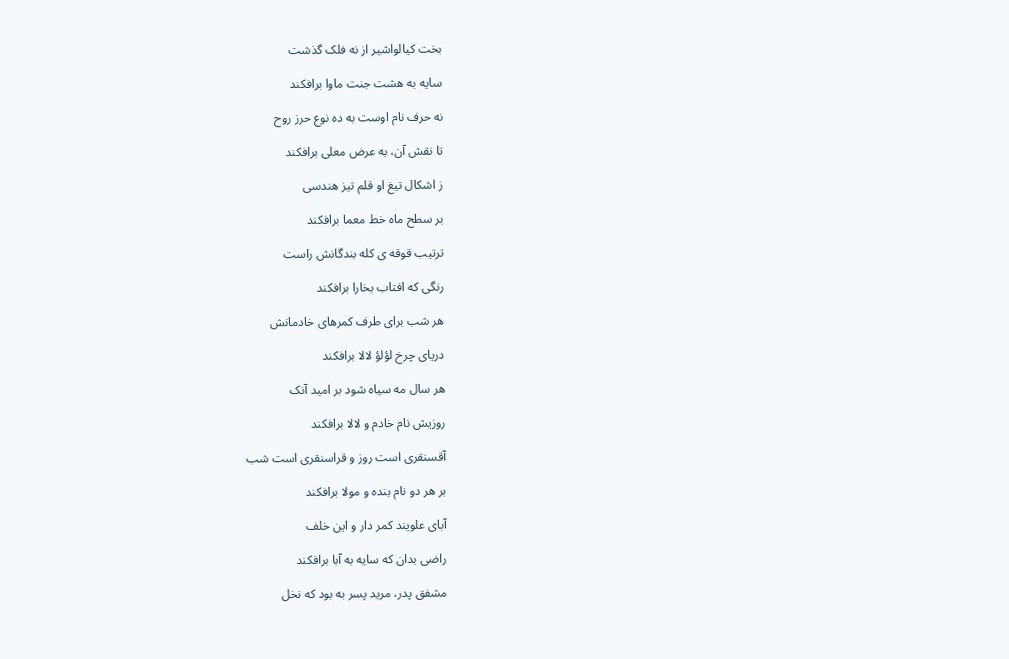بخت کیالواشیر از نه فلک گذشت

سایه به هشت جنت ماوا برافکند

نه حرف نام اوست به ده نوع حرز روح

تا نقش آن، به عرض معلی برافکند

ز اشکال تیغ او قلم تیز هندسی

بر سطح ماه خط معما برافکند

ترتیب قوقه ی کله بندگانش راست

رنگی که افتاب بخارا برافکند

هر شب برای طرف کمرهای خادمانش

دریای چرخ لؤلؤ لالا برافکند

هر سال مه سیاه شود بر امید آنک

روزیش نام خادم و لالا برافکند

آقسنقری است روز و قراسنقری است شب

بر هر دو نام بنده و مولا برافکند

آبای علویند کمر دار و این خلف

راضی بدان که سایه به آبا برافکند

مشفق پدر، مرید پسر به بود که نخل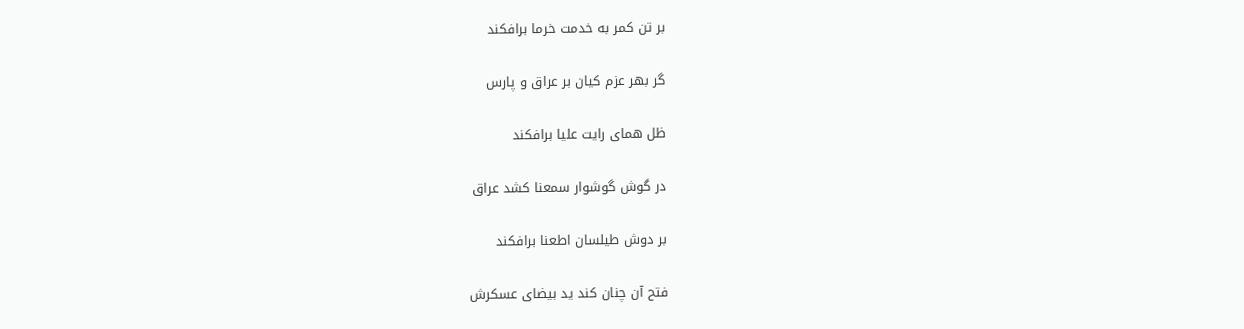بر تن کمر به خدمت خرما برافکند

گر بهر عزم کیان بر عراق و پارس

ظل همای رایت علیا برافکند

در گوش گوشوار سمعنا کشد عراق

بر دوش طیلسان اطعنا برافکند

فتح آن چنان کند ید بیضای عسکرش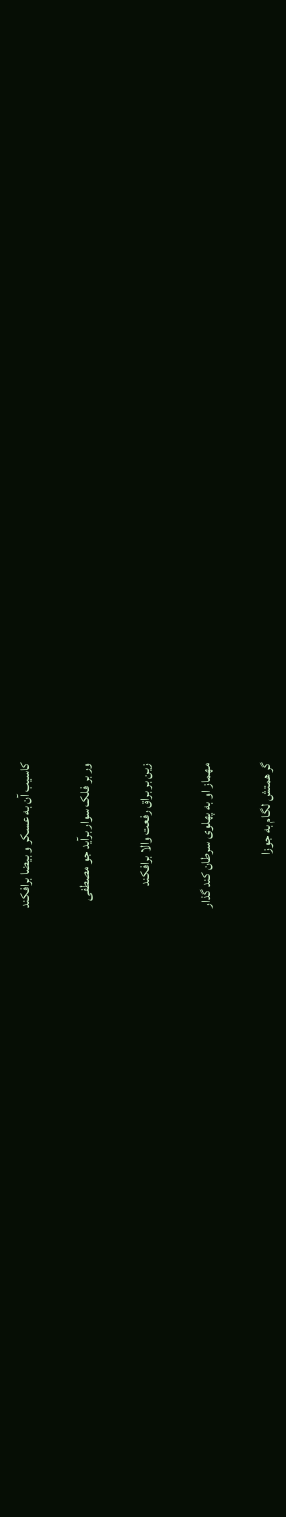کاسیب آن به عسکر و بیضا برافکند

ور بر فلک سوار برآید جو مصطفی

زین بر براق رفعت والا برافکند

مهماز او به پهلوی سرطان کند گذار

گر همتش لگام به جوزا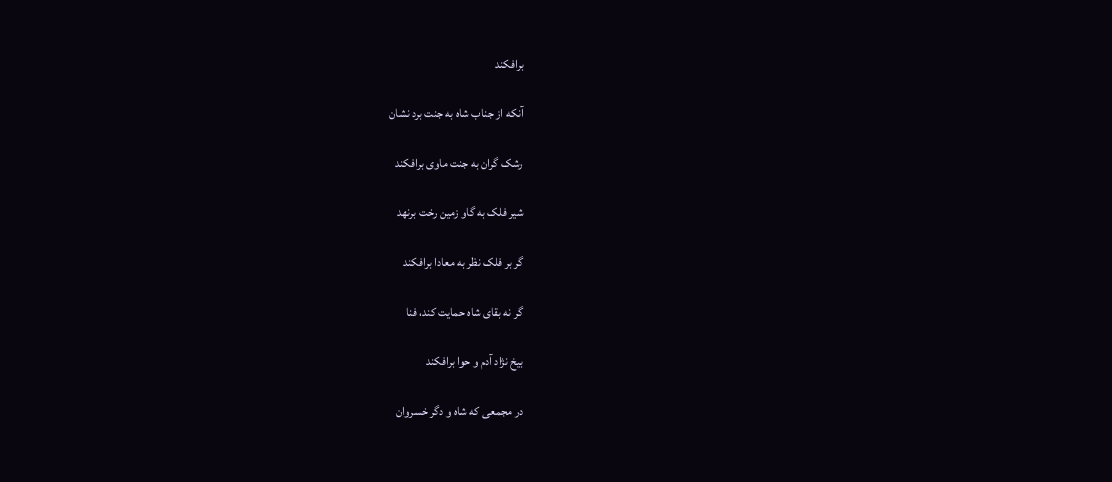برافکند

آنکه از جناب شاه به جنت برد نشان

رشک گران به جنت ماوی برافکند

شیر فلک به گاو زمین رخت برنهد

گر بر فلک نظر به معادا برافکند

گر نه بقای شاه حمایت کند، فنا

بیخ نژاد آدم و حوا برافکند

در مجمعی که شاه و دگر خسروان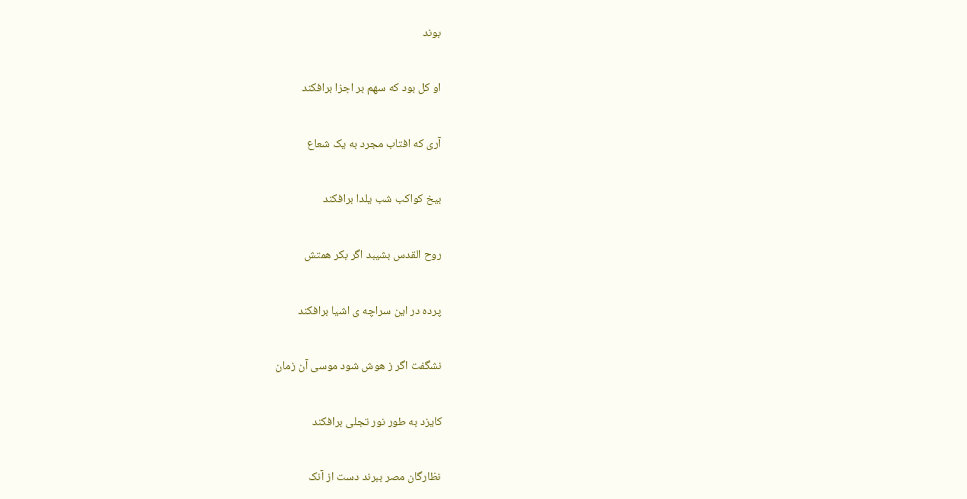بوند

او کل بود که سهم بر اجزا برافکند

آری که افتاب مجرد به یک شعاع

بیخ کواکب شب یلدا برافکند

روح القدس بشیبد اگر بکر همتش

پرده در این سراچه ی اشیا برافکند

نشگفت اگر ز هوش شود موسی آن زمان

کایزد به طور نور تجلی برافکند

نظارگان مصر ببرند دست از آنک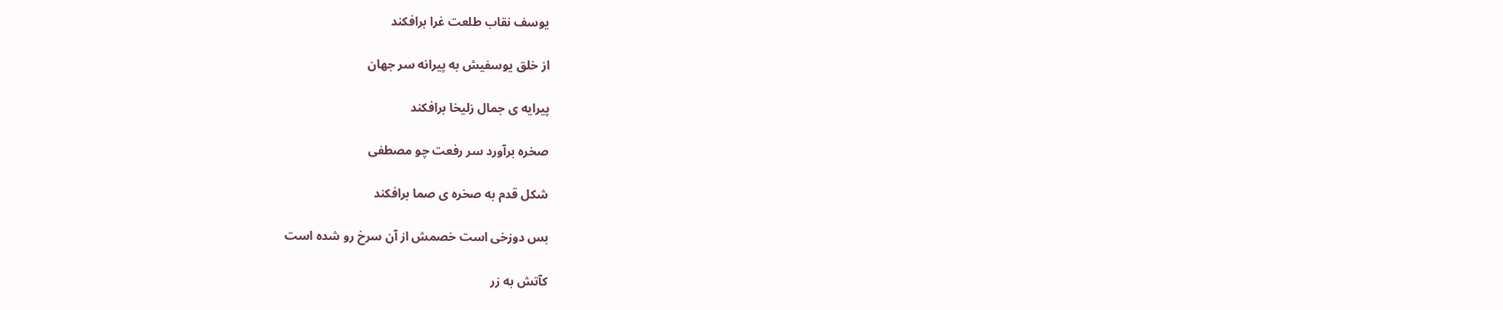یوسف نقاب طلعت غرا برافکند

از خلق یوسفیش به پیرانه سر جهان

پیرایه ی جمال زلیخا برافکند

صخره برآورد سر رفعت چو مصطفی

شکل قدم به صخره ی صما برافکند

بس دوزخی است خصمش از آن سرخ رو شده است

کآتش به زر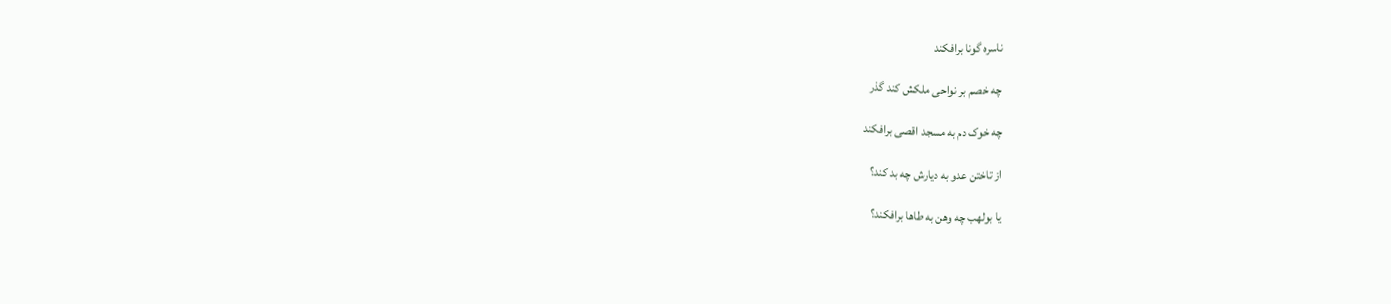ناسره گونا برافکند

چه خصم بر نواحی ملکش کند گذر

چه خوک دم به مسجد اقصی برافکند

از تاختن عدو به دیارش چه بد کند؟

یا بولهب چه وهن به طاها برافکند؟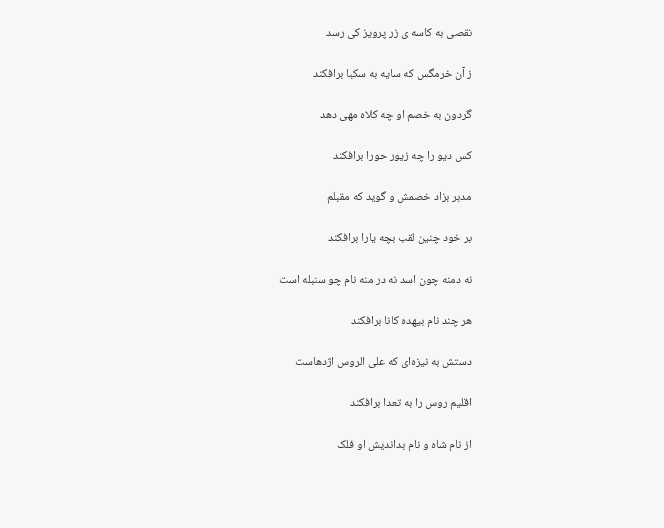نقصی به کاسه ی زر پرویز کی رسد

ز آن خرمگس که سایه به سکبا برافکند

گردون به خصم او چه کلاه مهی دهد

کس دیو را چه زیور حورا برافکند

مدبر بزاد خصمش و گوید که مقبلم

بر خود چنین لقب بچه یارا برافکند

نه دمنه چون اسد نه در منه نام چو سنبله است

هر چند نام بیهده کانا برافکند

دستش به نیزه‌ای که علی الروس اژدهاست

اقلیم روس را به تعدا برافکند

از نام شاه و نام بداندیش او فلک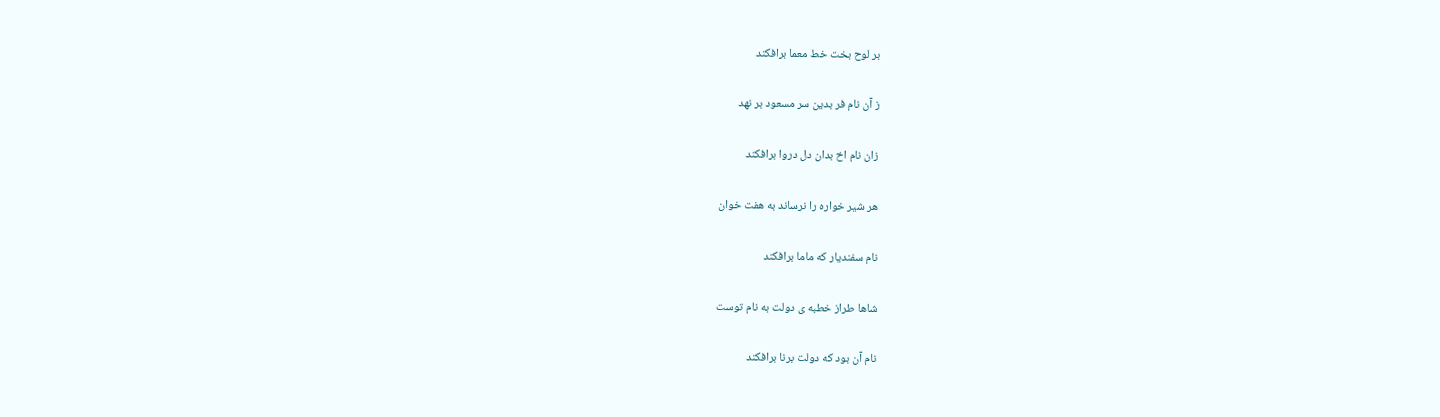بر لوح بخت خط معما برافکند

ز آن نام فر بدین سر مسعود بر نهد

زان نام اخ بدان دل دروا برافکند

هر شیر خواره را نرساند به هفت خوان

نام سفندیار که ماما برافکند

شاها طراز خطبه ی دولت به نام توست

نام آن بود که دولت برنا برافکند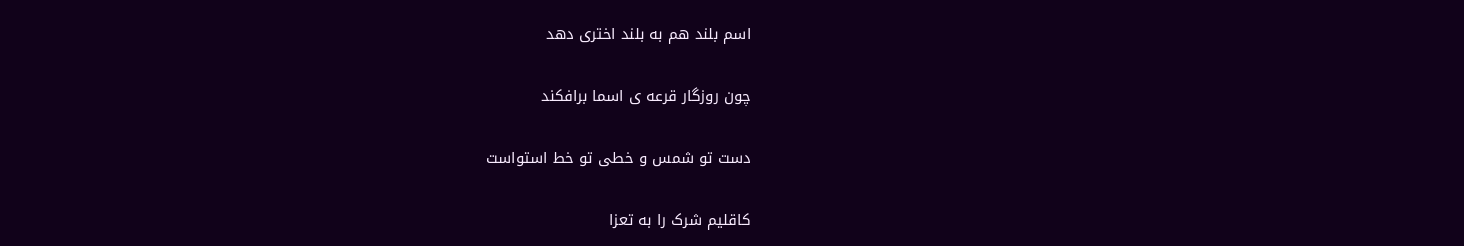اسم بلند هم به بلند اختری دهد

چون روزگار قرعه ی اسما برافکند

دست تو شمس و خطی تو خط استواست

کاقلیم شرک را به تعزا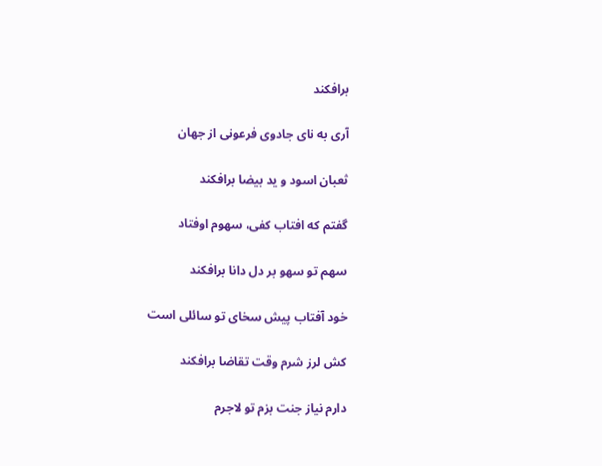برافکند

آری به نای جادوی فرعونی از جهان

ثعبان اسود و ید بیضا برافکند

گفتم که افتاب کفی، سهوم اوفتاد

سهم تو سهو بر دل دانا برافکند

خود آفتاب پیش سخای تو سائلی است

کش لرز شرم وقت تقاضا برافکند

دارم نیاز جنت بزم تو لاجرم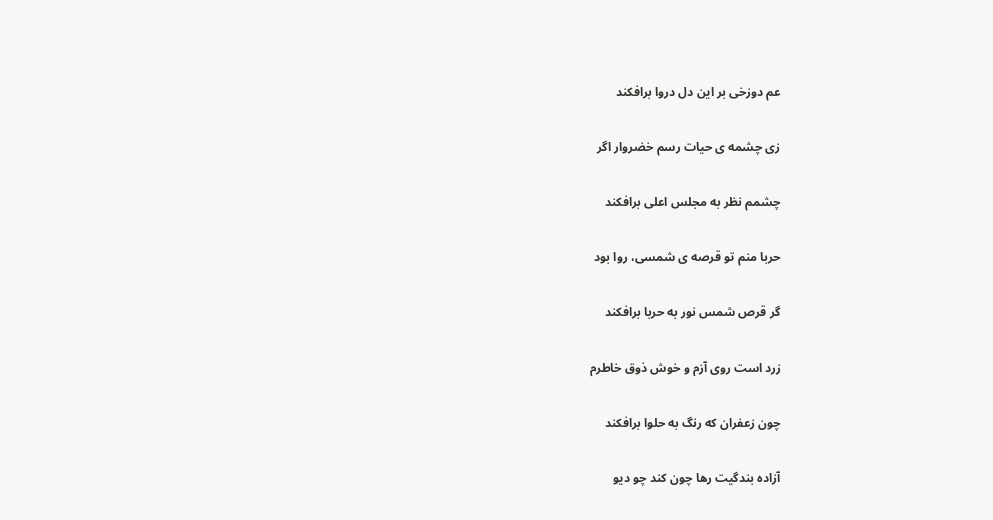عم دوزخی بر این دل دروا برافکند

زی چشمه ی حیات رسم خضروار اگر

چشمم نظر به مجلس اعلی برافکند

حربا منم تو قرصه ی شمسی، روا بود

گر قرص شمس نور به حربا برافکند

زرد است روی آزم و خوش ذوق خاطرم

چون زعفران که رنگ به حلوا برافکند

آزاده بندگیت رها چون کند چو دیو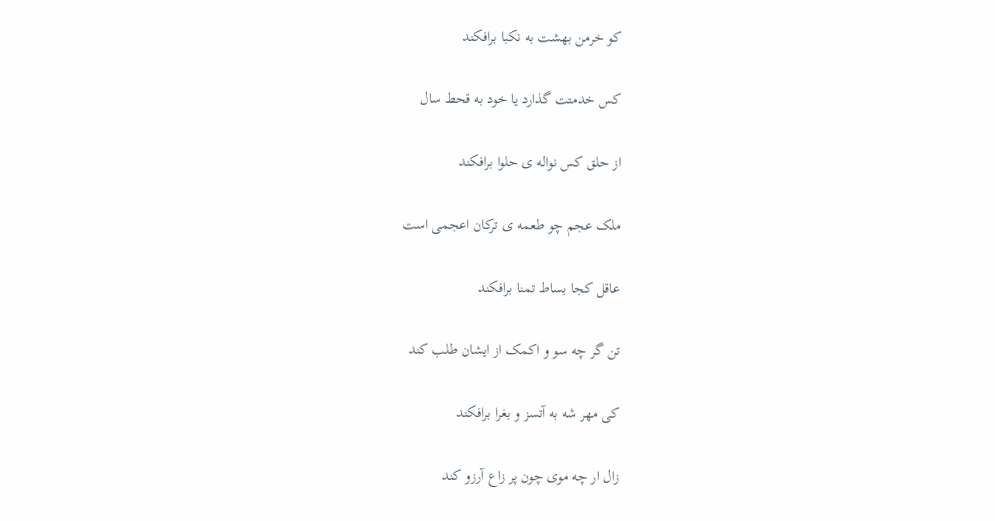کو خرمن بهشت به نکبا برافکند

کس خدمتت گذارد یا خود به قحط سال

از حلق کس نواله ی حلوا برافکند

ملک عجم چو طعمه ی ترکان اعجمی است

عاقل کجا بساط تمنا برافکند

تن گر چه سو و اکمک از ایشان طلب کند

کی مهر شه به آتسز و بغرا برافکند

زال ار چه موی چون پر زاع آرزو کند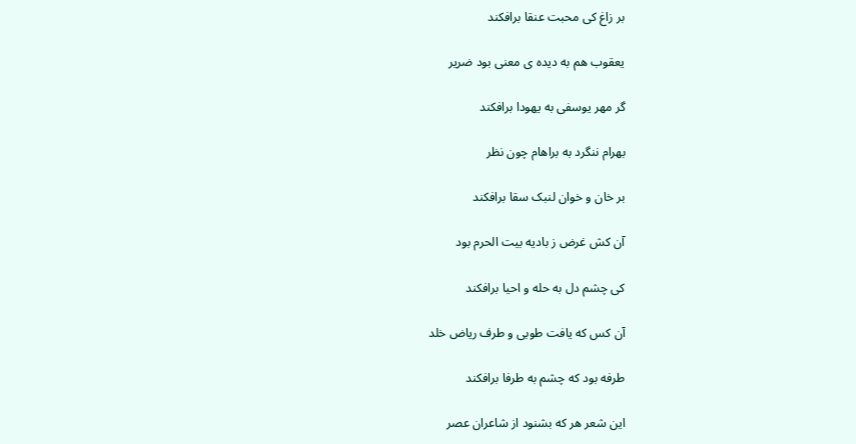بر زاغ کی محبت عنقا برافکند

یعقوب هم به دیده ی معنی بود ضریر

گر مهر یوسفی به یهودا برافکند

بهرام ننگرد به براهام چون نظر

بر خان و خوان لنبک سقا برافکند

آن کش غرض ز بادیه بیت الحرم بود

کی چشم دل به حله و احیا برافکند

آن کس که یافت طوبی و طرف ریاض خلد

طرفه بود که چشم به طرفا برافکند

این شعر هر که بشنود از شاعران عصر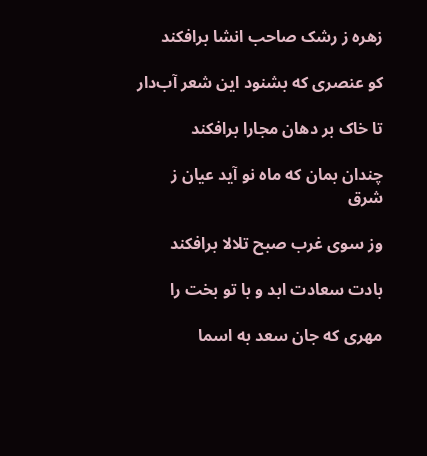زهره ز رشک صاحب انشا برافکند

کو عنصری که بشنود این شعر آب‌دار

تا خاک بر دهان مجارا برافکند

چندان بمان که ماه نو آید عیان ز شرق

وز سوی غرب صبح تلالا برافکند

بادت سعادت ابد و با تو بخت را

مهری که جان سعد به اسما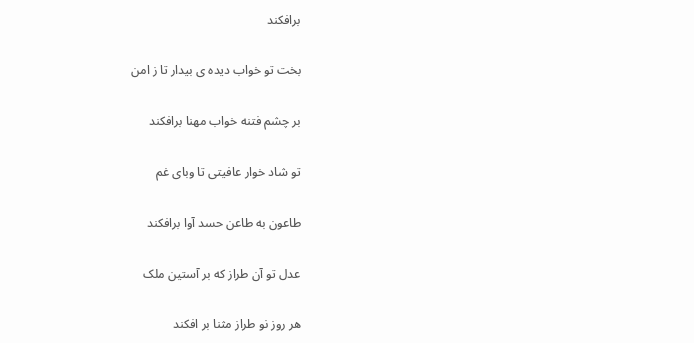برافکند

بخت تو خواب دیده ی بیدار تا ز امن

بر چشم فتنه خواب مهنا برافکند

تو شاد خوار عافیتی تا وبای غم

طاعون به طاعن حسد آوا برافکند

عدل تو آن طراز که بر آستین ملک

هر روز نو طراز مثنا بر افکند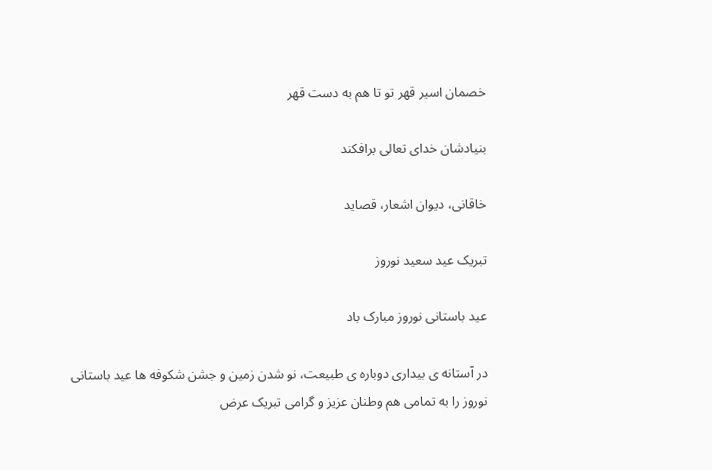خصمان اسیر قهر تو تا هم به دست قهر

بنیادشان خدای تعالی برافکند

خاقانی، دیوان اشعار، قصاید

تبریک عید سعید نوروز

عید باستانی نوروز مبارک باد

در آستانه ی بیداری دوباره ی طبیعت، نو شدن زمین و جشن شکوفه ها عید باستانی نوروز را به تمامی هم وطنان عزیز و گرامی تبریک عرض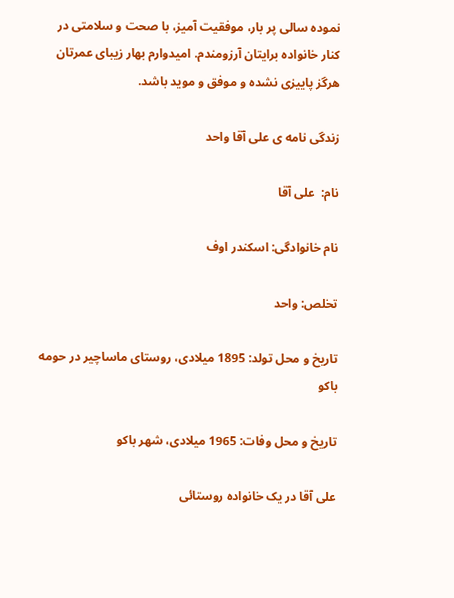نموده سالی پر بار، موفقیت آمیز، با صحت و سلامتی در کنار خانواده برایتان آرزومندم. امیدوارم بهار زیبای عمرتان هرگز پاییزی نشده و موفق و موید باشد.

زندگی نامه ی علی آقا واحد

نام:  علی آقا

نام خانوادگی: اسکندر اوف

تخلص: واحد

تاریخ و محل تولد: 1895 میلادی، روستای ماساچیر در حومه باکو

تاریخ و محل وفات: 1965 میلادی، شهر باکو

علی آقا در یک خانواده روستائی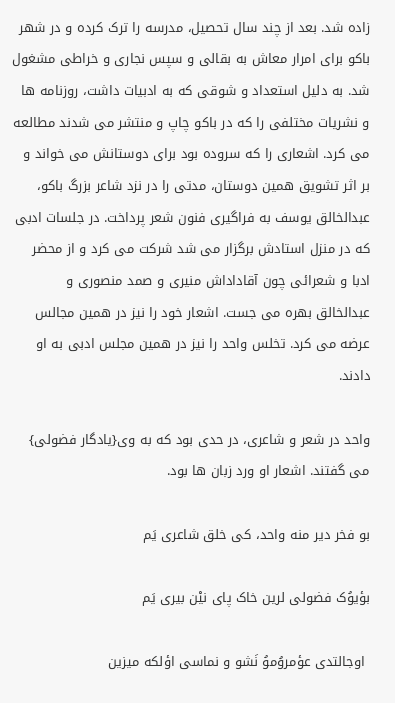زاده شد. بعد از چند سال تحصیل، مدرسه را ترک کرده و در شهر باکو برای امرار معاش به بقالی و سپس نجاری و خراطی مشغول شد. به دلیل استعداد و شوقی که به ادبیات داشت، روزنامه ها و نشریات مختلفی را که در باکو چاپ و منتشر می شدند مطالعه می کرد. اشعاری را که سروده بود برای دوستانش می خواند و بر اثر تشویق همین دوستان، مدتی را در نزد شاعر بزرگ باکو، عبدالخالق یوسف به فراگیری فنون شعر پرداخت. در جلسات ادبی که در منزل استادش برگزار می شد شرکت می کرد و از محضر ادبا و شعرائی چون آقاداداش منیری و صمد منصوری و عبدالخالق بهره می جست. اشعار خود را نیز در همین مجالس عرضه می کرد. تخلس واحد را نیز در همین مجلس ادبی به او دادند.

واحد در شعر و شاعری، در حدی بود که به وی{یادگار فضولی} می گفتند. اشعار او ورد زبان ها بود.

بو فخر دیر منه واحد، کی خلق شاعری یَم

بؤیوُک فضولی لرین خاک پای نیْن بیری یَم

 اوجالتدی عؤمروُموُ نَشو و نماسی اؤلکه میزین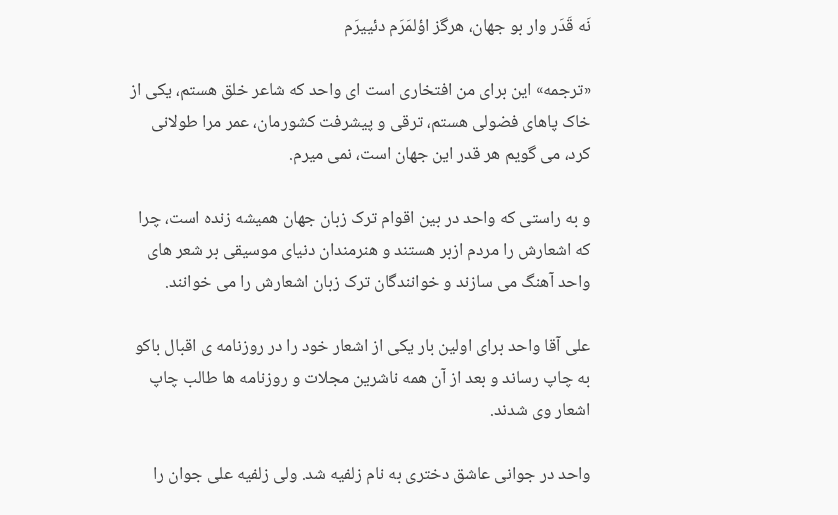نَه قَدَر وار بو جهان، هرگز اؤلمَرَم دئییرَم

«ترجمه» این برای من افتخاری است ای واحد که شاعر خلق هستم، یکی از خاک پاهای فضولی هستم، ترقی و پیشرفت کشورمان، عمر مرا طولانی کرد، می گویم هر قدر این جهان است، نمی میرم.

و به راستی که واحد در بین اقوام ترک زبان جهان همیشه زنده است، چرا که اشعارش را مردم ازبر هستند و هنرمندان دنیای موسیقی بر شعر های واحد آهنگ می سازند و خوانندگان ترک زبان اشعارش را می خوانند.

علی آقا واحد برای اولین بار یکی از اشعار خود را در روزنامه ی اقبال باکو به چاپ رساند و بعد از آن همه ناشرین مجلات و روزنامه ها طالب چاپ اشعار وی شدند.

واحد در جوانی عاشق دختری به نام زلفیه شد. ولی زلفیه علی جوان را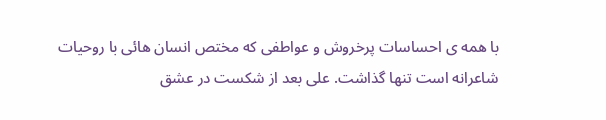با همه ی احساسات پرخروش و عواطفی که مختص انسان هائی با روحیات شاعرانه است تنها گذاشت. علی بعد از شکست در عشق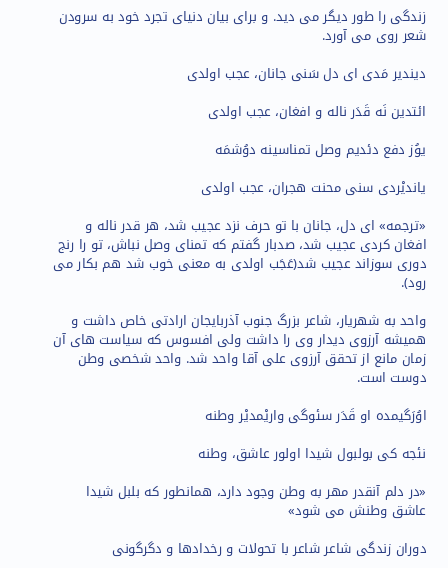زندگی را طور دیگر می دید. و برای بیان دنیای تجرد خود به سرودن شعر روی می آورد.

دیندیر مَدی ای دل سَنی جانان، عجب اولدی

ائتدین نَه قَدَر ناله و افغان، عجب اولدی

یوُز دفع دئدیم وصل تمناسینه دوُشمَه

یاندیْردی سنی محنت هجران، عجب اولدی

«ترجمه» ای دل، جانان با تو حرف نزد عجیب شد، هر قدر ناله و افغان کردی عجیب شد، صدبار گفتم که تمنای وصل نباش، تو را رنج دوری سوزاند عجیب شد(عَجَب اولدی به معنی خوب شد هم بکار می رود).

واحد به شهریار، شاعر بزرگ جنوب آذربایجان ارادتی خاص داشت و همیشه آرزوی دیدار وی را داشت ولی افسوس که سیاست های آن زمان مانع از تحقق آرزوی علی آقا واحد شد. واحد شخصی وطن دوست است.

اوُرَگیمده او قَدَر سئوگی واریْمدیْر وطنه

نئجه کی بولبول شیدا اولور عاشق، وطنه

«در دلم آنقدر مهر به وطن وجود دارد، همانطور که بلبل شیدا عاشق وطنش می شود»

دوران زندگی شاعر شاعر با تحولات و رخدادها و دگرگونی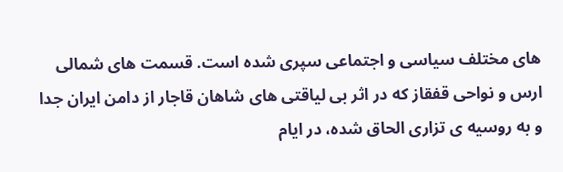های مختلف سیاسی و اجتماعی سپری شده است. قسمت های شمالی ارس و نواحی قفقاز که در اثر بی لیاقتی های شاهان قاجار از دامن ایران جدا و به روسیه ی تزاری الحاق شده، در ایام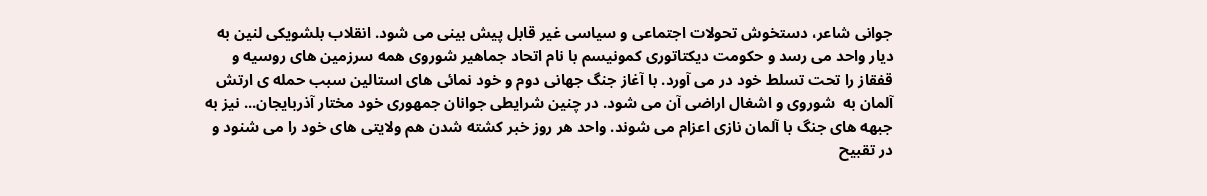جوانی شاعر، دستخوش تحولات اجتماعی و سیاسی غیر قابل پیش بینی می شود. انقلاب بلشویکی لنین به دیار واحد می رسد و حکومت دیکتاتوری کمونیسم با نام اتحاد جماهیر شوروی همه سرزمین های روسیه و قفقاز را تحت تسلط خود در می آورد. با آغاز جنگ جهانی دوم و خود نمائی های استالین سبب حمله ی ارتش آلمان به  شوروی و اشغال اراضی آن می شود. در چنین شرایطی جوانان جمهوری خود مختار آذربایجان... نیز به جبهه های جنگ با آلمان نازی اعزام می شوند. واحد هر روز خبر کشته شدن هم ولایتی های خود را می شنود و در تقبیح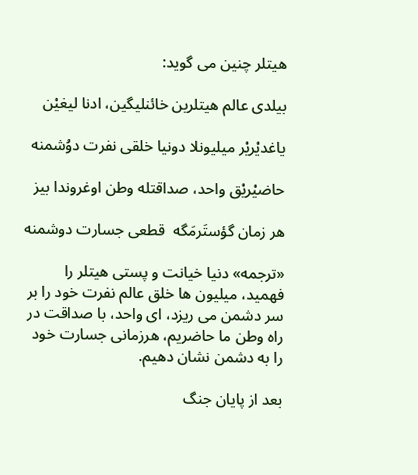هیتلر چنین می گوید:

بیلدی عالم هیتلرین خائنلیگین، ادنا لیغیْن

یاغدیْریْر میلیونلا دونیا خلقی نفرت دوُشمنه

حاضیْریْق واحد، صداقتله وطن اوغروندا بیز

هر زمان گؤستَرمَگه  قطعی جسارت دوشمنه

«ترجمه» دنیا خیانت و پستی هیتلر را فهمید، میلیون ها خلق عالم نفرت خود را بر سر دشمن می ریزد، ای واحد، با صداقت در راه وطن ما حاضریم، هرزمانی جسارت خود را به دشمن نشان دهیم.

بعد از پایان جنگ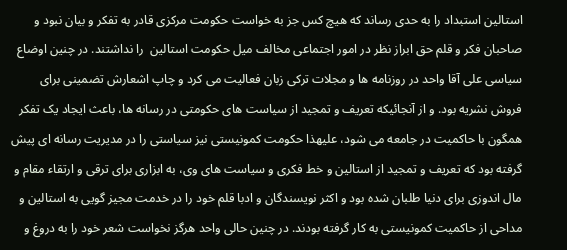استالین استبداد را به حدی رساند که هیچ کس جز به خواست حکومت مرکزی قادر به تفکر و بیان نبود و صاحبان فکر و قلم حق ابراز نظر در امور اجتماعی مخالف میل حکومت استالین  را نداشتند. در چنین اوضاع سیاسی علی آقا واحد در روزنامه ها و مجلات ترکی زبان فعالیت می کرد و چاپ اشعارش تضمینی برای فروش نشریه بود. و از آنجائیکه تعریف و تمجید از سیاست های حکومتی در رسانه ها، باعث ایجاد یک تفکر همگون با حاکمیت در جامعه می شود، علیهذا حکومت کمونیستی نیز سیاستی را در مدیریت رسانه ای پیش گرفته بود که تعریف و تمجید از استالین و خط فکری و سیاست های وی، به ابزاری برای ترقی و ارتقاء مقام و مال اندوزی برای دنیا طلبان شده بود و اکثر نویسندگان و ادبا قلم خود را در خدمت مجیز گویی به استالین و مداحی از حاکمیت کمونیستی به کار گرفته بودند. در چنین حالی واحد هرگز نخواست شعر خود را به دروغ و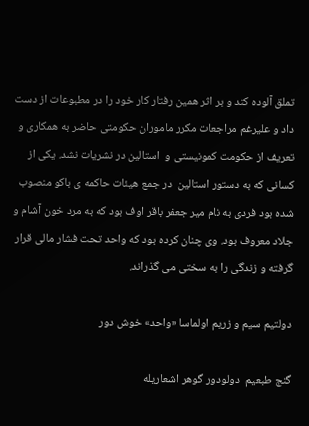تملق آلوده کند و بر اثر همین رفتار کار خود را در مطبوعات از دست داد و علیرغم مراجعات مکرر ماموران حکومتی حاضر به همکاری و تعریف از حکومت کمونیستی و  استالین در نشریات نشد. یکی از کسانی که به دستور استالین  در جمع هیئات حاکمه ی باکو منصوب شده بود فردی به نام میر جعفر باقر اوف بود که به مرد خون آشام و جلاد معروف بود. وی چنان کرده بود که واحد تحت فشار مالی قرار گرفته و زندگی را به سختی می گذراند.

دولتیم سیم و زریم اولماسا «واحد» خوش دور

گنج طبعیم  دولودور گوهر اشعاریله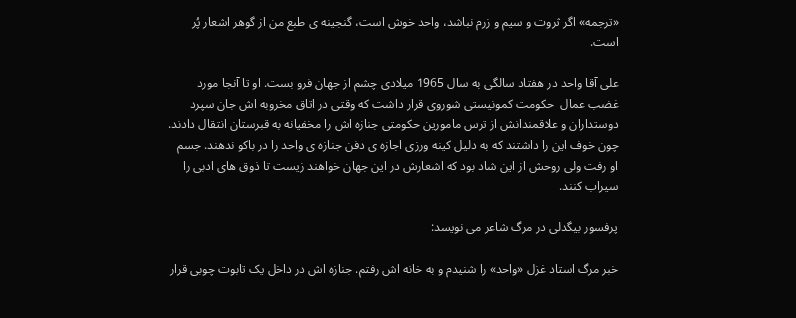«ترجمه» اگر ثروت و سیم و زرم نباشد، واحد خوش است، گنجینه ی طبع من از گوهر اشعار پُر است.

علی آقا واحد در هفتاد سالگی به سال 1965 میلادی چشم از جهان فرو بست. او تا آنجا مورد غضب عمال  حکومت کمونیستی شوروی قرار داشت که وقتی در اتاق مخروبه اش جان سپرد دوستداران و علاقمندانش از ترس مامورین حکومتی جنازه اش را مخفیانه به قبرستان انتقال دادند. چون خوف این را داشتند که به دلیل کینه ورزی اجازه ی دفن جنازه ی واحد را در باکو ندهند. جسم او رفت ولی روحش از این شاد بود که اشعارش در این جهان خواهند زیست تا ذوق های ادبی را سیراب کنند.

پرفسور بیگدلی در مرگ شاعر می نویسد:

خبر مرگ استاد غزل «واحد» را شنیدم و به خانه اش رفتم. جنازه اش در داخل یک تابوت چوبی قرار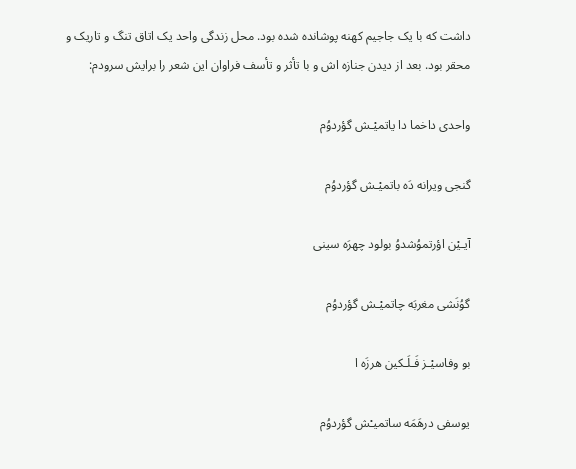داشت که با یک جاجیم کهنه پوشانده شده بود. محل زندگی واحد یک اتاق تنگ و تاریک و محقر بود. بعد از دیدن جنازه اش و با تأثر و تأسف فراوان این شعر را برایش سرودم:

واحدی داخما دا یاتمیْـش گؤردوُم

گنجی ویرانه دَه باتمیْـش گؤردوُم

آیـیْن اؤرتموُشدوُ بولود چهرَه سینی

گوُنَشی مغربَه چاتمیْـش گؤردوُم

بو وفاسیْـز فَـلَـکین هرزَه ا

یوسفی درهَمَه ساتمیـْش گؤردوُم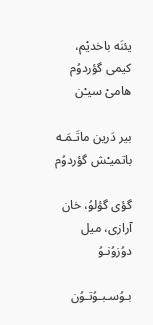یئنَه باخدیْم، کیمی گؤردوُم هامیْ سیـْن

بیر دَرین ماتَـمَـه باتمیـْش گؤردوُم

گؤی گؤلوُ، خان آرازی، میل دوُزوُنـوُ

بـوُسـبـوُتـوُن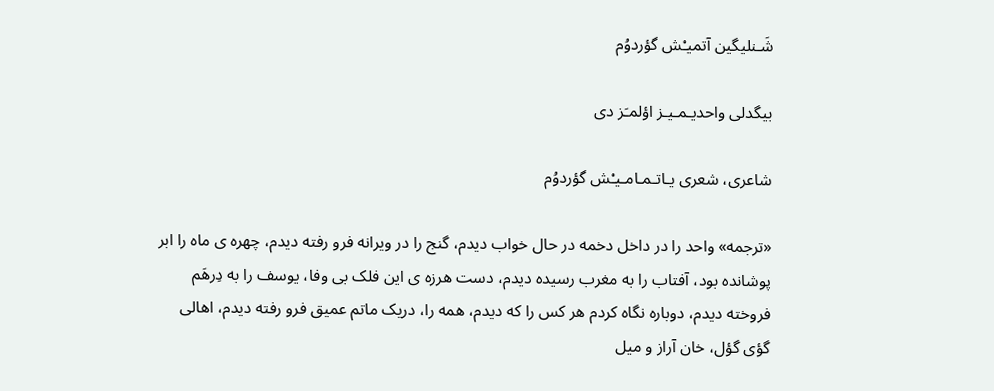شَـنلیگین آتمیـْش گؤردوُم

بیگدلی واحدیـمـیـز اؤلمـَز دی

شاعری، شعری یـاتـمـامـیـْش گؤردوُم

«ترجمه» واحد را در داخل دخمه در حال خواب دیدم، گنج را در ویرانه فرو رفته دیدم، چهره ی ماه را ابر پوشانده بود، آفتاب را به مغرب رسیده دیدم، دست هرزه ی این فلک بی وفا، یوسف را به دِرهَم فروخته دیدم، دوباره نگاه کردم هر کس را که دیدم، همه را، دریک ماتم عمیق فرو رفته دیدم، اهالی گؤی گؤل، خان آراز و میل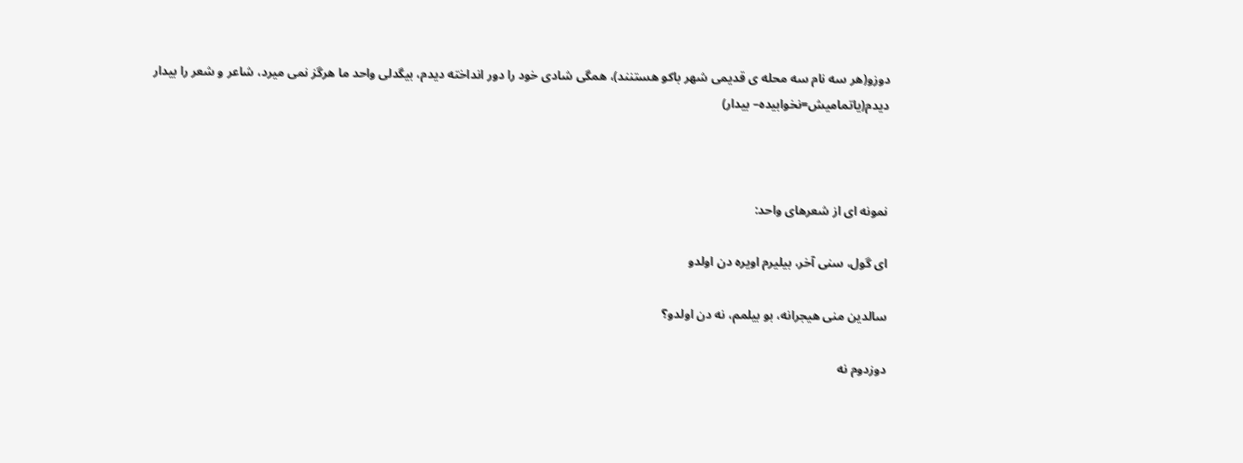دوزو(هر سه نام سه محله ی قدیمی شهر باکو هستنند)، همگی شادی خود را دور انداخته دیدم، بیگدلی واحد ما هرگز نمی میرد، شاعر و شعر را بیدار دیدم(یاتمامیش=نخوابیده– بیدار)



نمونه ای از شعرهای واحد:

ای گول، سنی آخر، بیلیرم اویره دن اولدو

سالدین منی هیجرانه، بو بیلمم، نه دن اولدو؟

دوزدوم نه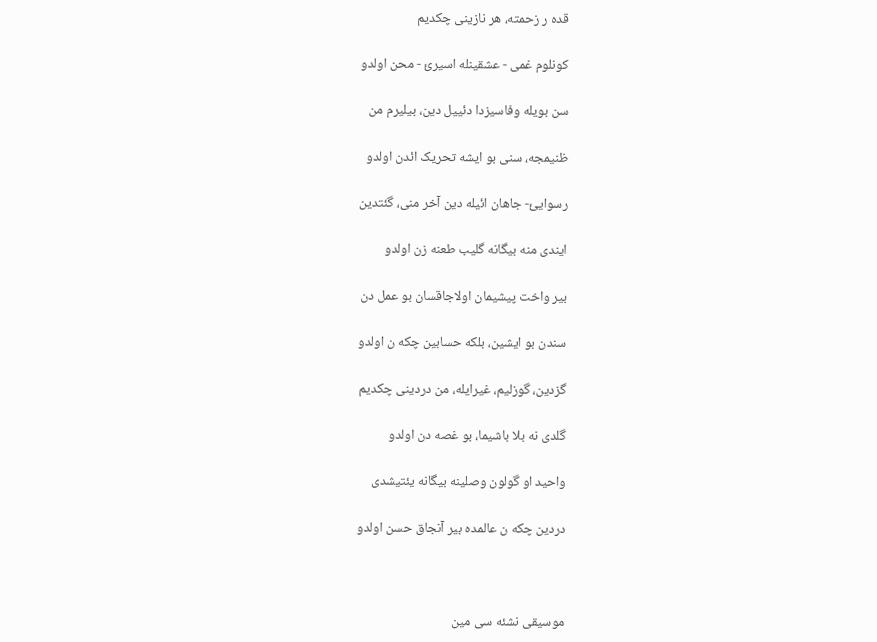قده ر زحمته، هر نازینی چکدیم

کونلوم غمی - عشقینله اسیرئ - محن اولدو

سن بویله وفاسیزدا دئییل دین، بیلیرم من

ظنیمجه، سنی بو ایشه تحریک ائدن اولدو

رسوایئ- جاهان ائیله دین آخر منی، گئتدین

ایندی منه بیگانه گلیب طعنه زن اولدو

بیر واخت پیشیمان اولاجاقسان بو عمل دن

سندن بو ایشین، بلکه حسابین چکه ن اولدو

گزدین، گوزلیم، غیرایله، من دردینی چکدیم

گلدی نه بلا باشیما، بو غصه دن اولدو

واحید او گولون وصلینه بیگانه یئتیشدی

دردین چکه ن عالمده بیر آنجاق حسن اولدو



موسیقی نشئه سی مین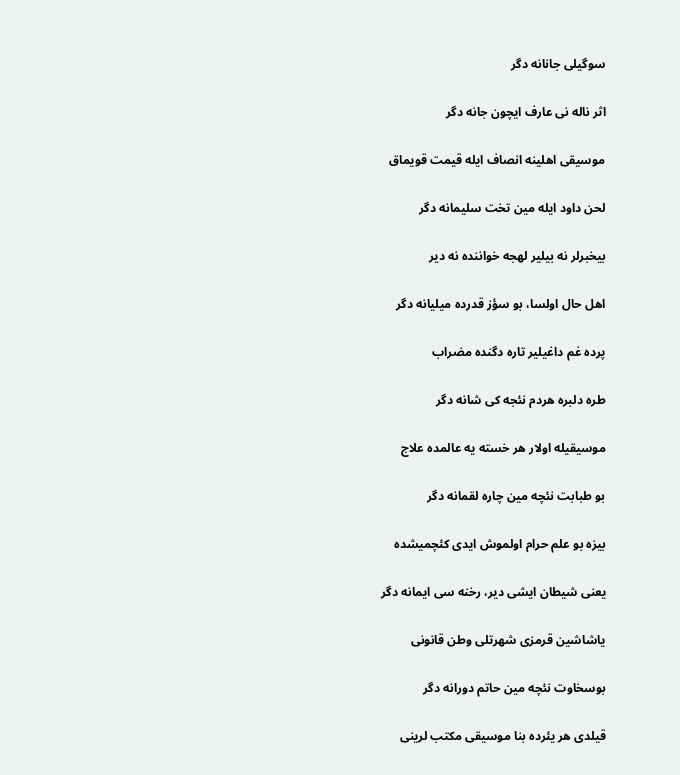سوگیلی جانانه دگر

اثر ناله نی عارف ایچون جانه دگر

موسیقی اهلینه انصاف ایله قیمت قویماق

لحن داود ایله مین تخت سلیمانه دگر

بیخبرلر نه بیلیر لهجه خواننده نه دیر

اهل حال اولسا، بو سؤز قدرده میلیانه دگر

پرده غم داغیلیر تاره دگنده مضراب

طره دلبره هردم نئجه کی شانه دگر

موسیقیله اولار هر خسته یه عالمده علاج

بو طبابت نئچه مین چاره لقمانه دگر

بیزه بو علم حرام اولموش ایدی کئچمیشده

یعنی شیطان ایشی دیر، رخنه سی ایمانه دگر

یاشاشین قرمزی شهرتلی وطن قانونی

بوسخاوت نئچه مین حاتم دورانه دگر

قیلدی هر یئرده بنا موسیقی مکتب لرینی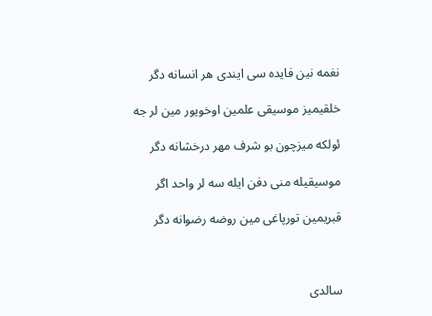نغمه نین فایده سی ایندی هر انسانه دگر

خلقیمیز موسیقی علمین اوخویور مین لر جه

ئولکه میزچون بو شرف مهر درخشانه دگر

موسیقیله منی دفن ایله سه لر واحد اگر

قبریمین تورپاغی مین روضه رضوانه دگر



سالدی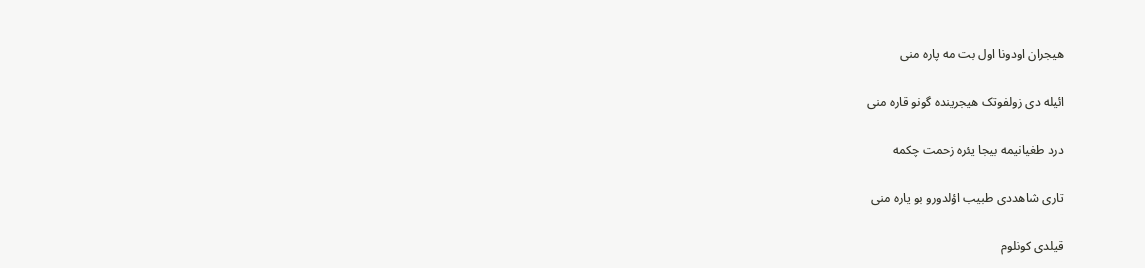هیجران اودونا اول بت مه پاره منی

ائیله دی زولفوتک هیجرینده گونو قاره منی

درد طغیانیمه بیجا یئره زحمت چکمه

تاری شاهددی طبیب اؤلدورو بو یاره منی

قیلدی کونلوم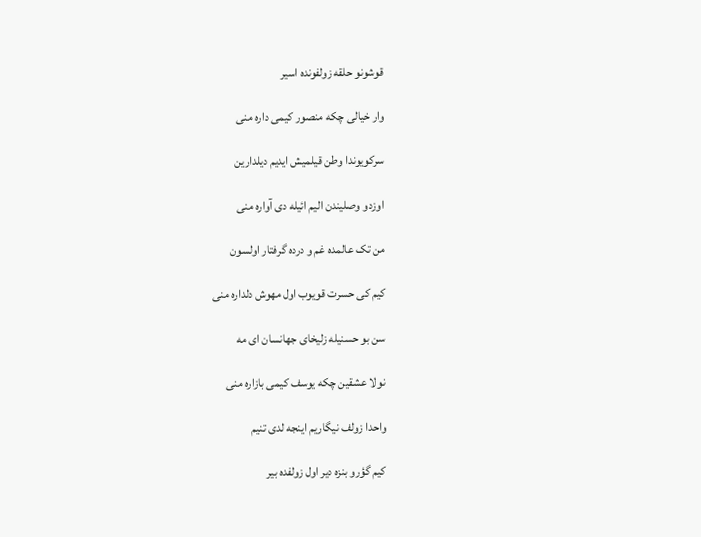قوشونو حلقه زولفونده اسیر

وار خیالی چکه منصور کیمی داره منی

سرکویوندا وطن قیلمیش ایدیم دیلدارین

اوزدو وصلیندن الیم ائیله دی آواره منی

من تک عالمده غم و درده گرفتار اولسون

کیم کی حسرت قویوب اول مهوش دلداره منی

سن بو حسنیله زلیخای جهانسان ای مه

نولا عشقین چکه یوسف کیمی بازاره منی

واحدا زولف نیگاریم اینجه لدی تنیم

کیم گؤرو بنزه دیر اول زولفده بیر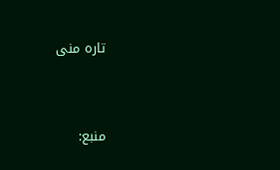تاره منی



منبع: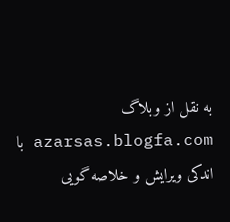به نقل از وبلاگ azarsas.blogfa.com با اندکی ویرایش و خلاصه گویی